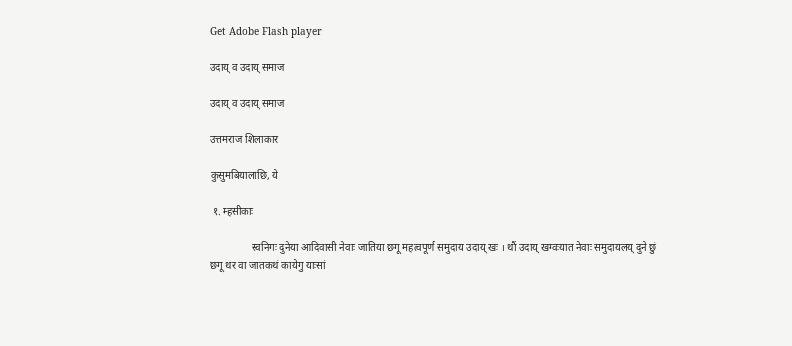Get Adobe Flash player

उदाय् व उदाय् समाज

उदाय् व उदाय् समाज

उत्तमराज शिलाकार

कुसुमबियालाछि, ये

 १. म्हसीकाः

                स्वनिगः दुनेया आदिवासी नेवाः जातिया छगू महत्वपूर्ण समुदाय उदाय् खः । थौं उदाय् खग्वःयात नेवाः समुदायलय् दुने छुं छगू थर वा जातकथं कायेगु याःसां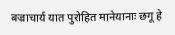बज्राचार्य यात पुरोहित मानेयानाः छगू हे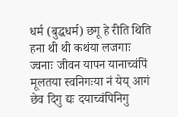धर्म (बुद्धधर्म) छगू हे रीति थिति हना थी थी कथंया लजगाः ज्वनाः जीवन यापन यानाच्वंपिं मूलतया स्वनिगःया नं येय् आगं छेव दिगु द्यः दयाच्वंपिनिगु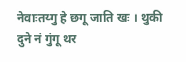नेवाःतय्गु हे छगू जाति खः । थुकी दुने नं गुंगू थर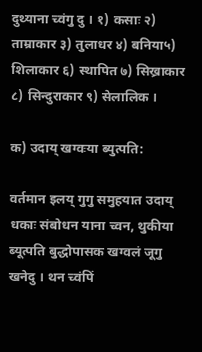दुथ्याना च्वंगु दु । १) कसाः २) ताम्राकार ३) तुलाधर ४) बनिया५)  शिलाकार ६) स्थापित ७) सिख्राकार ८) सिन्दुराकार ९) सेलालिक ।

क) उदाय् खग्वःया ब्युत्पति:

वर्तमान इलय् गुगु समुहयात उदाय् धकाः संबोधन याना च्वन, थुकीया ब्यूत्पति बुद्धोपासक खग्वलं जूगु खनेदु । थन च्वंपिं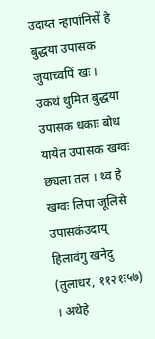उदाय्त न्हापांनिसें हे बुद्धया उपासक जुयाच्वपिं खः । उकथं थुमित बुद्धया उपासक धकाः बोध यायेत उपासक खग्वः छ्यला तल । थ्व हे खग्वः लिपा जूलिसे उपासकंउदाय् हिलावंगु खनेदु (तुलाधर, ११२१ः५७) । अथेहे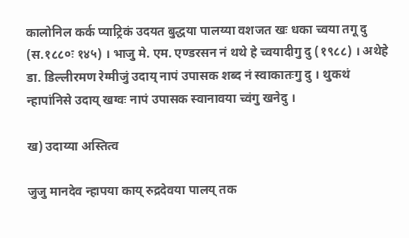कालोनिल कर्क प्याट्रिकं उदयत बुद्धया पालय्या वशजत खः धका च्वया तगू दु (स.१८८०ः १४५) । भाजु मे. एम. एण्डरसन नं थथे हे च्वयादीगु दु (१९८८) । अथेहे डा. डिल्लीरमण रेग्मीजुं उदाय् नापं उपासक शब्द नं स्वाकातःगु दु । थुकथं न्हापांनिसे उदाय् खग्वः नापं उपासक स्वानावया च्वंगु खनेदु ।

ख) उदाय्या अस्तित्व

जुजु मानदेव न्हापया काय् रुद्रदेवया पालय् तक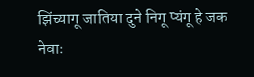झिंच्यागू जातिया दुने निगू प्यंगू हे जक नेवाः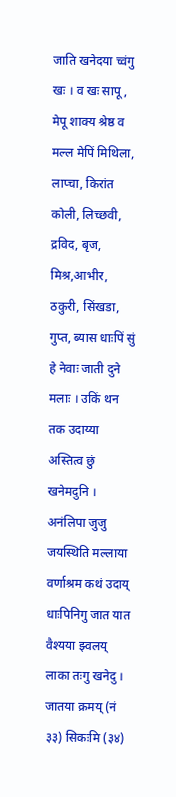जाति खनेदया च्वंगु खः । व खः सापू, मेपू शाक्य श्रेष्ठ व मल्ल मेपिं मिथिला, लाप्चा, किरांत कोली, लिच्छवी, द्रविद, बृज, मिश्र,आभीर, ठकुरी, सिंखडा, गुप्त, ब्यास धाःपिं सुं हे नेवाः जाती दुने मलाः । उकिं थन तक उदाय्या अस्तित्व छुं खनेमदुनि । अनंलिपा जुजु जयस्थिति मल्लाया वर्णाश्रम कथं उदाय् धाःपिनिगु जात यात वैश्यया झ्वलय् लाका तःगु खनेदु । जातया क्रमय् (नं ३३) सिकःमि (३४)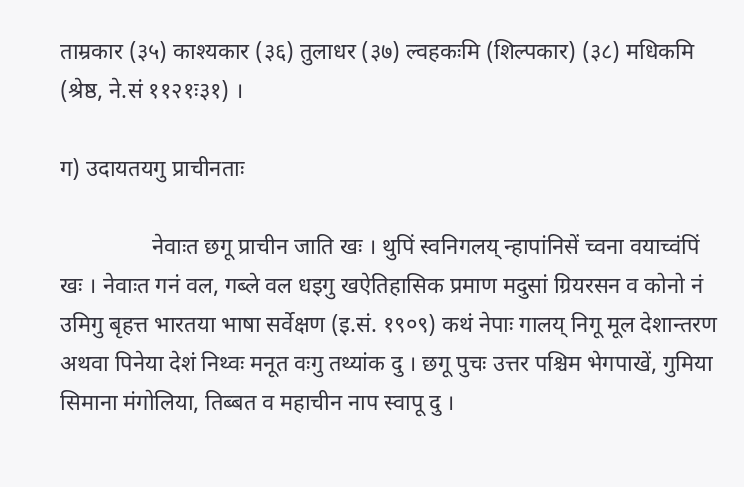ताम्रकार (३५) काश्यकार (३६) तुलाधर (३७) ल्वहकःमि (शिल्पकार) (३८) मधिकमि (श्रेष्ठ, ने.सं ११२१ः३१) ।

ग) उदायतयगु प्राचीनताः

                नेवाःत छगू प्राचीन जाति खः । थुपिं स्वनिगलय् न्हापांनिसें च्वना वयाच्वंपिं खः । नेवाःत गनं वल, गब्ले वल धइगु खऐतिहासिक प्रमाण मदुसां ग्रियरसन व कोनो नं उमिगु बृहत्त भारतया भाषा सर्वेक्षण (इ.सं. १९०९) कथं नेपाः गालय् निगू मूल देशान्तरण अथवा पिनेया देशं निथ्वः मनूत वःगु तथ्यांक दु । छगू पुचः उत्तर पश्चिम भेगपाखें, गुमिया सिमाना मंगोलिया, तिब्बत व महाचीन नाप स्वापू दु ।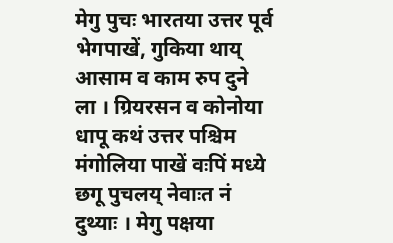मेगु पुचः भारतया उत्तर पूर्व भेगपाखें, गुकिया थाय् आसाम व काम रुप दुने ला । ग्रियरसन व कोनोया धापू कथं उत्तर पश्चिम मंगोलिया पाखें वःपिं मध्ये छगू पुचलय् नेवाःत नं दुथ्याः । मेगु पक्षया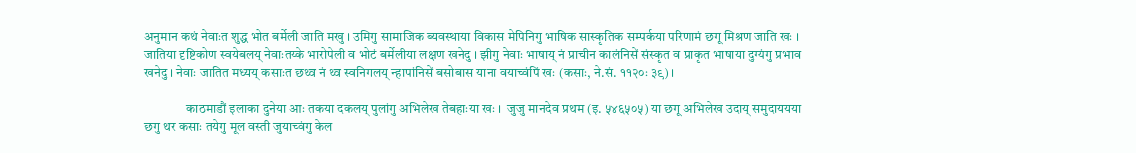अनुमान कथं नेवाःत शुद्ध भोत बर्मेली जाति मखु । उमिगु सामाजिक ब्यवस्थाया विकास मेपिनिगु भाषिक सास्कृतिक सम्पर्कया परिणामं छगू मिश्रण जाति खः । जातिया दृष्टिकोण स्वयेबलय् नेवाःतय्के भारोपेली व भोटं बर्मेलीया लक्षण खनेदु । झीगु नेवाः भाषाय् नं प्राचीन कालंनिसें संस्कृत व प्राकृत भाषाया दुग्यंगु प्रभाव खनेदु । नेवाः जातित मध्यय् कसाःत छथ्व नं थ्व स्वनिगलय् न्हापांनिसें बसोबास याना वयाच्वंपिं खः (कसाः, ने.सं. ११२०ः ३९) ।

                काठमाडौं इलाका दुनेया आः तकया दकलय् पुलांगु अभिलेख तेबहाःया खः ।  जुजु मानदेव प्रथम (इ. ५४६५०५) या छगू अभिलेख उदाय् समुदाययया छगु थर कसाः तयेगु मूल वस्ती जुयाच्वंगु केल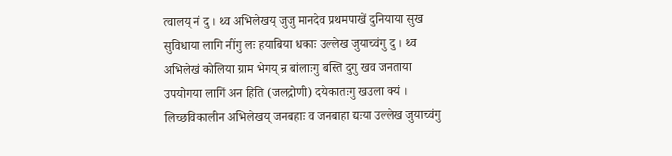त्वालय् नं दु । थ्व अभिलेखय् जुजु मानदेव प्रथमपाखें दुनियाया सुख सुविधाया लागि नींगु लः हयाबिया धकाः उल्लेख जुयाच्वंगु दु । थ्व अभिलेखं कोलिया ग्राम भेगय् न्र बांलाःगु बस्ति दुगु खव जनताया उपयोगया लागिं अन हिति (जलद्रोणी) दयेकातःगु खउला क्यं । लिच्छविकालीन अभिलेखय् जनबहाः व जनबाहा द्यःया उल्लेख जुयाच्वंगु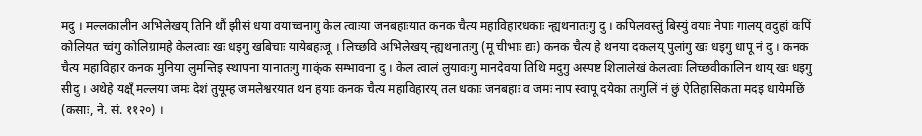मदु । मल्लकालीन अभिलेखय् तिनि थौं झीसं धया वयाच्वनागु केल त्वाःया जनबहाःयात कनक चैत्य महाविहारधकाः न्ह्यथनातःगु दु । कपिलवस्तुं बिस्युं वयाः नेपाः गालय् वदुहां वःपिं कोलियत च्वंगु कोलिग्रामहे केलत्वाः खः धइगु खबिचाः यायेबहःजू । लिच्छवि अभिलेखय् न्ह्यथनातःगु (मू चीभाः द्यः) कनक चैत्य हे थनया दकलय् पुलांगु खः धइगु धापू नं दु । कनक चैत्य महाविहार कनक मुनिया लुमन्तिइ स्थापना यानातःगु गाक्ंक सम्भावना दु । केल त्वालं लुयावःगु मानदेवया तिथि मदुगु अस्पष्ट शिलालेखं केलत्वाः लिच्छवीकालिन थाय् खः धइगु सीदु । अथेहे यक्ष्ँ मल्लया जमः देशं तुयूम्ह जमलेश्वरयात थन हयाः कनक चैत्य महाविहारय् तल धकाः जनबहाः व जमः नाप स्वापू दयेका तःगुलिं नं छुं ऐतिहासिकता मदइ धायेमछिं (कसाः, ने. सं. ११२०) ।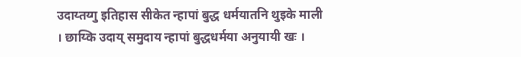उदाय्तय्गु इतिहास सीकेत न्हापां बुद्ध धर्मयातनि थुइके माली । छाय्कि उदाय् समुदाय न्हापां बुद्धधर्मया अनुयायी खः ।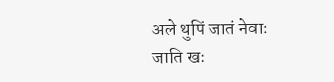अले थुपिं जातं नेवाः जाति खः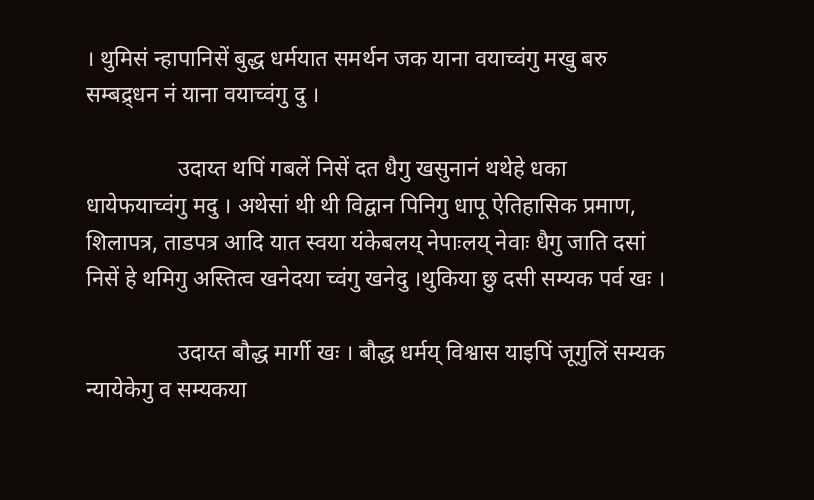। थुमिसं न्हापानिसें बुद्ध धर्मयात समर्थन जक याना वयाच्वंगु मखु बरु सम्बद्र्धन नं याना वयाच्वंगु दु ।

                उदाय्त थपिं गबलें निसें दत धैगु खसुनानं थथेहे धका धायेफयाच्वंगु मदु । अथेसां थी थी विद्वान पिनिगु धापू ऐतिहासिक प्रमाण, शिलापत्र, ताडपत्र आदि यात स्वया यंकेबलय् नेपाःलय् नेवाः धैगु जाति दसां निसें हे थमिगु अस्तित्व खनेदया च्वंगु खनेदु ।थुकिया छु दसी सम्यक पर्व खः ।

                उदाय्त बौद्ध मार्गी खः । बौद्ध धर्मय् विश्वास याइपिं जूगुलिं सम्यक न्यायेकेगु व सम्यकया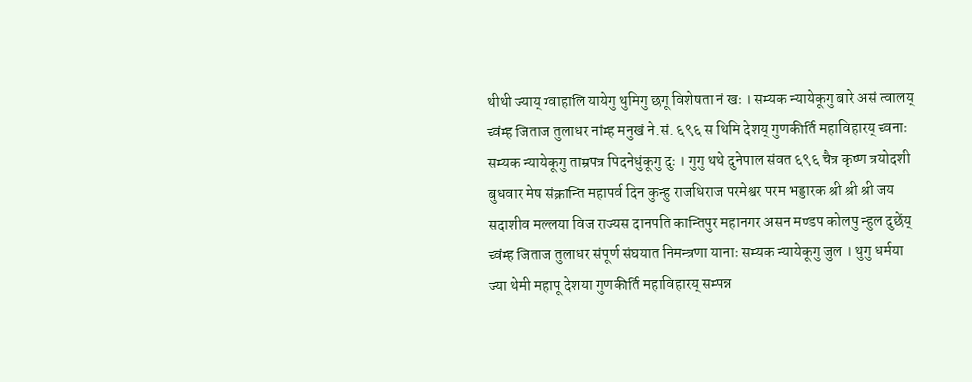थीथी ज्याय् ग्वाहालि यायेगु थुमिगु छगू विशेषता नं खः । सम्यक न्यायेकूगु बारे असं त्वालय् च्वंम्ह जिताज तुलाधर नांम्ह मनुखं ने.सं. ६९६ स थिमि देशय् गुणकीर्ति महाविहारय् च्वनाः सम्यक न्यायेकूगु ताम्रपत्र पिदनेधुंकूगु दुः । गुगु थथे दुनेपाल संवत ६९६ चैत्र कृष्ण त्रयोदशी बुधवार मेष संक्रान्ति महापर्व दिन कुन्हु राजधिराज परमेश्वर परम भड्डारक श्री श्री श्री जय सदाशीव मल्लया विज राज्यस दानपति कान्तिपुर महानगर असन मण्डप कोलपु न्हुल दुछेंय् च्वंम्ह जिताज तुलाधर संपूर्ण संघयात निमन्त्रणा यानाः सम्यक न्यायेकूगु जुल । थुगु धर्मया ज्या थेमी महापू देशया गुणकीर्ति महाविहारय् सम्पन्न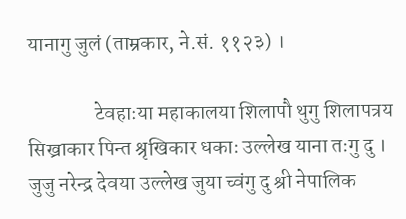यानागु जुलं (ताम्रकार, ने.सं. ११२३) ।

                टेवहाःया महाकालया शिलापौ थुगु शिलापत्रय सिख्राकार पिन्त श्रृखिकार धकाः उल्लेख याना तःगु दु । जुजु नरेन्द्र देवया उल्लेख जुया च्वंगु दु श्री नेपालिक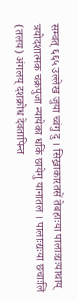सम्वत् ६६५ उल्लेख जुया च्वंगु दु । सिख्राकारतसें तेबहाःया पालाःद्यःयाथाय् त्रयोदशात्मक चक्रपुजा न्यायेका धकिं छायेगु यानातल । पालाःद्यःया छचाःलिं (तलय) अंगलय् दशक्रोध देवतापिन्त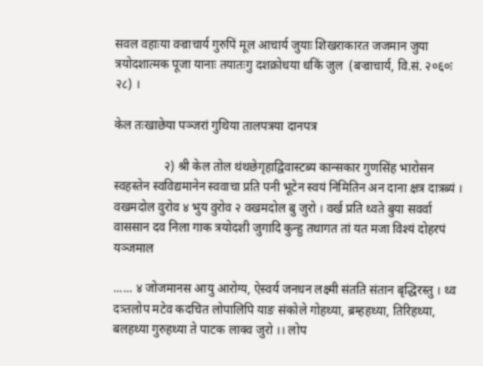सवल वहाःया वज्राचार्य गुरुपिं मूल आचार्य जुयाः शिखराकारत जजमान जुया त्रयोदशात्मक पूजा यानाः तयातःगु दशक्रोधया धकिं जुल  (बज्राचार्य, वि.सं. २०६०ः २८) ।

केल तःखाछेया पञ्जरां गुथिया तालपत्रया दानपत्र

                २) श्री केल तोल थंथछेगृहाद्विवास्टब्य कान्सकार गुणसिंह भारोसन स्वहस्तेन स्वविद्यमानेन स्ववाचा प्रति पनी भूटेन स्वयं निमितिन अन दाना क्षत्र दात्रब्यं । वखमदोल वुरोव ४ भुय वुरोव २ वखमदोल बु जुरो । वर्ख प्रति थ्वते बुया सवर्वा वाससान दव निला गाक त्रयोदशी जुगादि कुन्हु तथागत तां यत मजा विश्यं दोहरपं यञ्जमाल

...... ४ जोजमानस आयु आरोग्य, ऐस्वर्य जनधन लक्ष्मी संतति संतान बृद्धिरस्तु । थ्व दत्र्तलोप मटेव कदचित लोपालिपि याङ संकोले गोहथ्या, ब्रम्हहथ्या, तिरिहथ्या, बलहथ्या गुरुहथ्या ते पाटक लाक्व जुरो ।। लोप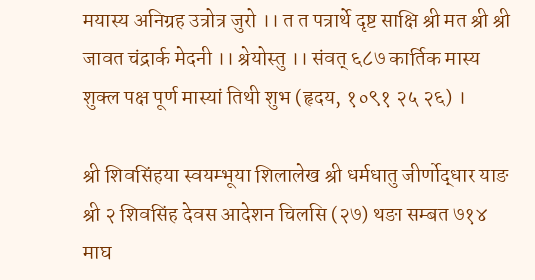मयास्य अनिग्रह उत्रोत्र जुरो ।। त त पत्रार्थे दृष्ट साक्षि श्री मत श्री श्री जावत चंद्रार्क मेदनी ।। श्रेयोस्तु ।। संवत् ६८७ कार्तिक मास्य शुक्ल पक्ष पूर्ण मास्यां तिथी शुभ (हृदय, १०९१ २५ २६) ।

श्री शिवसिंहया स्वयम्भूया शिलालेख श्री धर्मधातु जीर्णोद्धार याङ श्री २ शिवसिंह देवस आदेशन चिलसि (२७) थङा सम्बत ७१४ माघ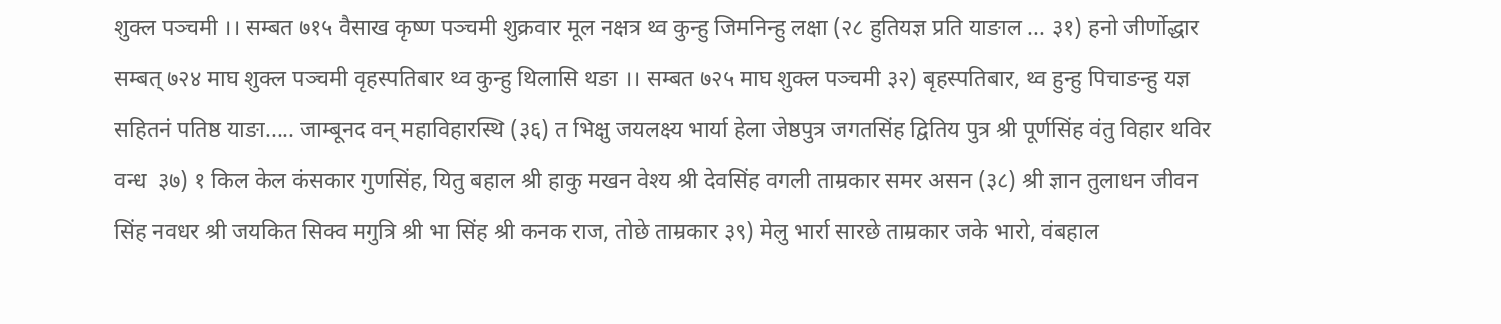शुक्ल पञ्चमी ।। सम्बत ७१५ वैसाख कृष्ण पञ्चमी शुक्रवार मूल नक्षत्र थ्व कुन्हु जिमनिन्हु लक्षा (२८ हुतियज्ञ प्रति याङाल ... ३१) हनो जीर्णोद्धार सम्बत् ७२४ माघ शुक्ल पञ्चमी वृहस्पतिबार थ्व कुन्हु थिलासि थङा ।। सम्बत ७२५ माघ शुक्ल पञ्चमी ३२) बृहस्पतिबार, थ्व हुन्हु पिचाङन्हु यज्ञ सहितनं पतिष्ठ याङा..... जाम्बूनद वन् महाविहारस्थि (३६) त भिक्षु जयलक्ष्य भार्या हेला जेष्ठपुत्र जगतसिंह द्वितिय पुत्र श्री पूर्णसिंह वंतु विहार थविर वन्ध  ३७) १ किल केल कंसकार गुणसिंह, यितु बहाल श्री हाकु मखन वेश्य श्री देवसिंह वगली ताम्रकार समर असन (३८) श्री ज्ञान तुलाधन जीवन सिंह नवधर श्री जयकित सिक्व मगुत्रि श्री भा सिंह श्री कनक राज, तोछे ताम्रकार ३९) मेलु भार्रा सारछे ताम्रकार जके भारो, वंबहाल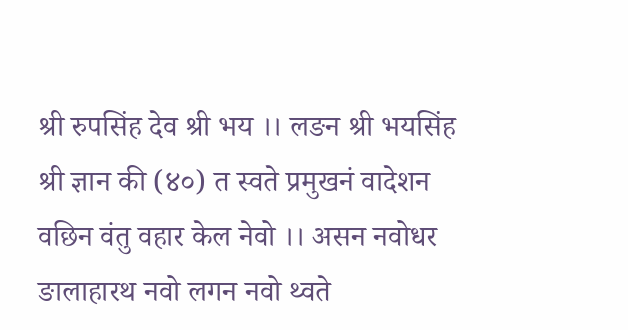श्री रुपसिंह देव श्री भय ।। लङन श्री भयसिंह श्री ज्ञान की (४०) त स्वते प्रमुखनं वादेशन वछिन वंतु वहार केल नेवो ।। असन नवोधर ङालाहारथ नवो लगन नवो थ्वते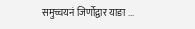समुच्चयनं जिर्णोद्वार याङा ...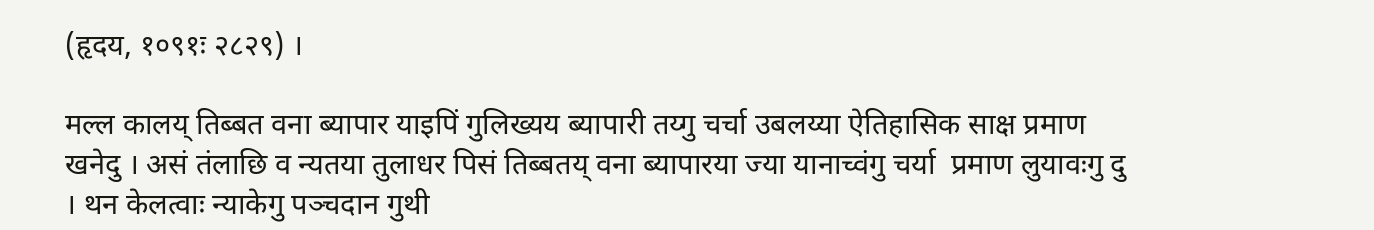(हृदय, १०९१ः २८२९) ।

मल्ल कालय् तिब्बत वना ब्यापार याइपिं गुलिख्यय ब्यापारी तय्गु चर्चा उबलय्या ऐतिहासिक साक्ष प्रमाण खनेदु । असं तंलाछि व न्यतया तुलाधर पिसं तिब्बतय् वना ब्यापारया ज्या यानाच्वंगु चर्या  प्रमाण लुयावःगु दु । थन केलत्वाः न्याकेगु पञ्चदान गुथी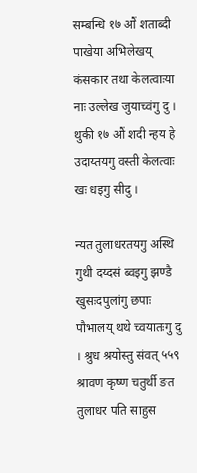सम्बन्धि १७ औं शताब्दी पाखेया अभिलेखय् कंसकार तथा केलत्वाःया नाः उल्लेख जुयाच्वंगु दु । थुकी १७ औं शदी न्हय हे  उदाय्तयगु वस्ती केलत्वाः खः धइगु सीदु ।

न्यत तुलाधरतयगु अस्थि गुथी दय्दसं ब्वइगु झण्डै खुसःदपुलांगु छपाः पौभालय् थथे च्वयातःगु दु । श्रुध श्रयोस्तु संवत् ५५९ श्रावण कृष्ण चतुर्थी ङत तुलाधर पति साहुस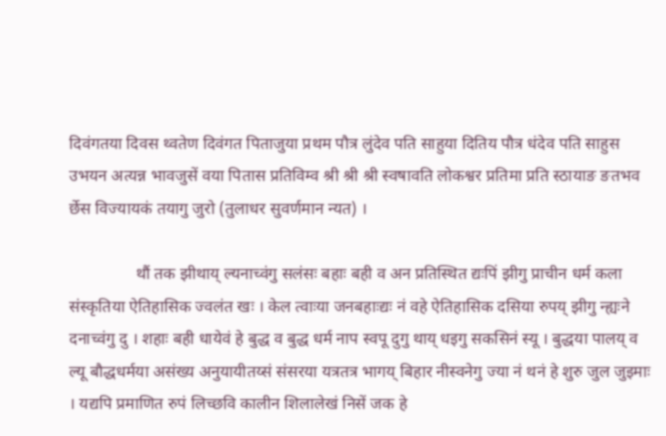दिवंगतया दिवस थ्वतेण दिवंगत पिताजुया प्रथम पौत्र लुंदेव पति साहुया दितिय पौत्र धंदेव पति साहुस उभयन अत्यन्न भावजुसें वया पितास प्रतिविम्व श्री श्री श्री स्वषावति लोकश्वर प्रतिमा प्रति स्ठायाङ ङतभव र्छेस विज्यायकं तयागु जुरो (तुलाधर सुवर्णमान न्यत) ।

                थौं तक झीथाय् ल्यनाच्वंगु सलंसः बहाः बही व अन प्रतिस्थित द्यःपिं झीगु प्राचीन धर्म कला संस्कृतिया ऐतिहासिक ज्वलंत खः । केल त्वाःया जनबहाःद्यः नं वहे ऐतिहासिक दसिया रुपय् झीगु न्ह्यःने दनाच्वंगु दु । शहाः बही धायेवं हे बुद्ध व बुद्ध धर्म नाप स्वपू दुगु थाय् धइगु सकसिनं स्यू । बुद्धया पालय् व ल्यू बौद्धधर्मया असंख्य अनुयायीतय्सं संसरया यत्रतत्र भागय् बिहार नीस्वनेगु ज्या नं थनं हे शुरु जुल जुइमाः । यद्यपि प्रमाणित रुपं लिच्छवि कालीन शिलालेखं निसें जक हे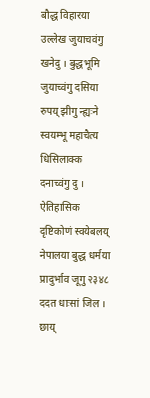बौद्ध विहारया उल्लेख जुयाचवंगु खनेदु । बुद्धभूमि जुयाच्वंगु दसिया रुपय् झीगु न्ह्यःने स्वयम्भू महाचैत्य धिसिलाक्क दनाच्वंगु दु । ऐतिहासिक दृष्टिकोणं स्वयेबलय् नेपालया बुद्ध धर्मया प्रादुर्भाव जूगु २३४८ ददत धाःसां जिल । छाय्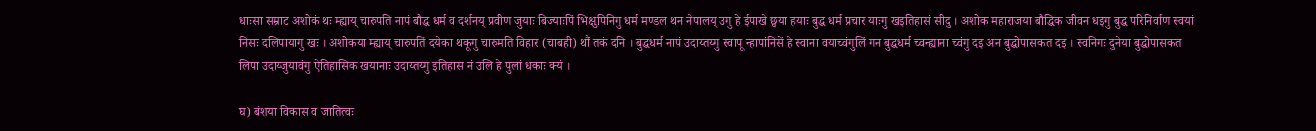धाःसा सम्राट अशोकं थः म्ह्याय् चारुपति नापं बौद्ध धर्म व दर्शनय् प्रवीण जुयाः बिज्याःपिं भिक्षुपिनिगु धर्म मण्डल थन नेपालय् उगु हे ईपाखे छ्वया हयाः बुद्ध धर्म प्रचार याःगु खइतिहासं सीदु । अशोक महाराजया बौद्धिक जीवन धइगु बुद्ध परिनिर्वाण स्वयां निसः दलिपायागु खः । अशोकया म्ह्याय् चारुपतिं दयेका थकूगु चारुमति विहार (चाबही) थौं तकं दनि । बुद्धधर्म नापं उदाय्तय्गु स्वापू न्हापांनिसें हे स्वाना वयाच्वंगुलिं गन बुद्धधर्म च्वन्ह्याना च्वंगु दइ अन बुद्धोपासकत दइ । स्वनिगः दुनेया बुद्धोपासकत लिपा उदाय्जुयावंगु ऐतिहासिक खयानाः उदाय्तय्गु इतिहास नं उलि हे पुलां धकाः क्यं ।

घ) बंशया विकास व जातित्वः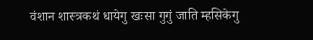वंशान शास्त्रकथं धायेगु खःसा गुगुं जाति म्हसिकेगु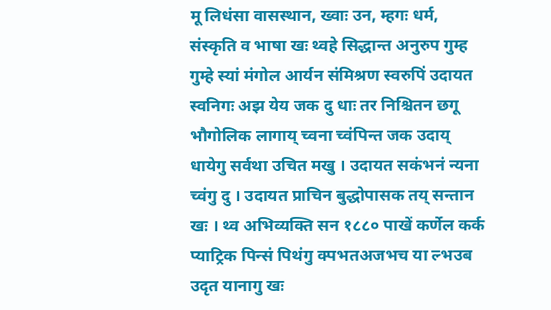मू लिधंसा वासस्थान, ख्वाः उन, म्हगः धर्म, संस्कृति व भाषा खः थ्वहे सिद्धान्त अनुरुप गुम्ह गुम्हे स्यां मंगोल आर्यन संमिश्रण स्वरुपिं उदायत स्वनिगः अझ येय जक दु धाः तर निश्चितन छगू भौगोलिक लागाय् च्वना च्वंपिन्त जक उदाय् धायेगु सर्वथा उचित मखु । उदायत सकंभनं न्यना च्वंगु दु । उदायत प्राचिन बुद्धोपासक तय् सन्तान खः । थ्व अभिव्यक्ति सन १८८० पाखें कर्णेल कर्क प्याट्रिक पिन्सं पिथंगु क्पभतअजभच या ल्भउब उदृत यानागु खः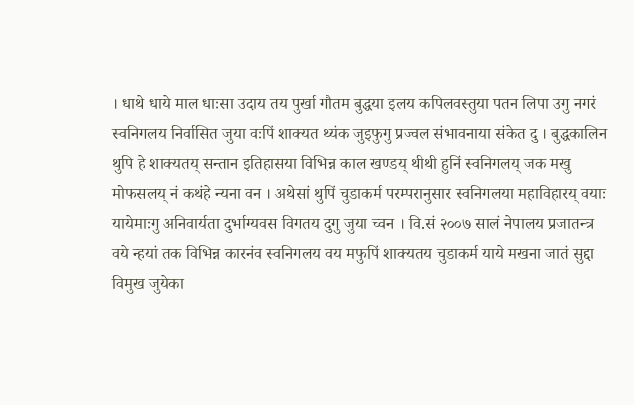। धाथे धाये माल धाःसा उदाय तय पुर्खा गौतम बुद्धया इलय कपिलवस्तुया पतन लिपा उगु नगरं स्वनिगलय निर्वासित जुया वःपिं शाक्यत थ्यंक जुइफुगु प्रज्वल संभावनाया संकेत दु । बुद्धकालिन थुपि हे शाक्यतय् सन्तान इतिहासया विभिन्न काल खण्डय् थीथी हुनिं स्वनिगलय् जक मखु मोफसलय् नं कथंहे न्यना वन । अथेसां थुपिं चुडाकर्म परम्परानुसार स्वनिगलया महाविहारय् वयाः यायेमाःगु अनिवार्यता दुर्भाग्यवस विगतय दुगु जुया च्वन । वि.सं २००७ सालं नेपालय प्रजातन्त्र वये न्हयां तक विभिन्न कारनंव स्वनिगलय वय मफुपिं शाक्यतय चुडाकर्म याये मखना जातं सुद्दा विमुख जुयेका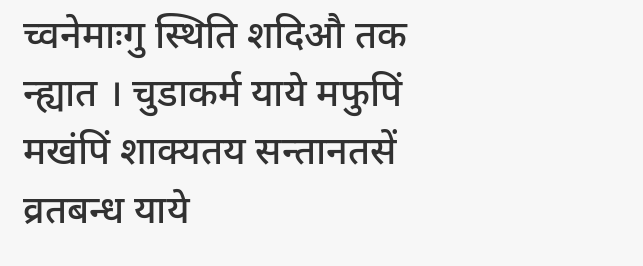च्वनेमाःगु स्थिति शदिऔ तक न्ह्यात । चुडाकर्म याये मफुपिं मखंपिं शाक्यतय सन्तानतसें व्रतबन्ध याये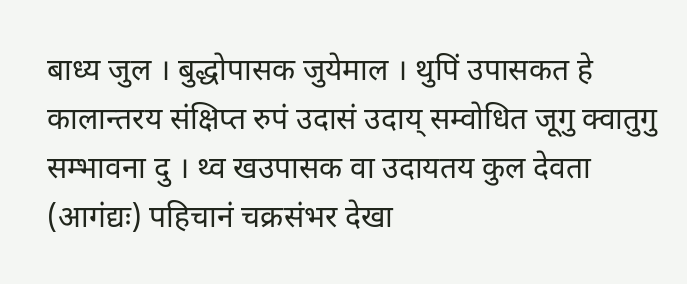बाध्य जुल । बुद्धोपासक जुयेमाल । थुपिं उपासकत हे कालान्तरय संक्षिप्त रुपं उदासं उदाय् सम्वोधित जूगु क्वातुगु सम्भावना दु । थ्व खउपासक वा उदायतय कुल देवता (आगंद्यः) पहिचानं चक्रसंभर देखा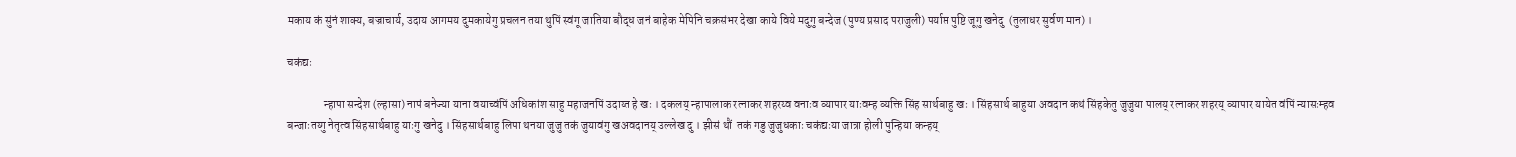मकाय कं सुंनं शाक्य, बज्राचार्य, उदाय आगमय दुमकायेगु प्रचलन तया थुपिं स्वंगू जातिया बौद्ध जनं बाहेक मेपिनि चक्रसंभर देखा काये विये मदुगु बन्देज (पुण्य प्रसाद पराजुली) पर्याप्त पुष्टि जूगु खनेदु  (तुलाधर सुर्वण मान) ।

चकंद्यः

                न्हापा सन्देश (ल्हासा) नापं बनेज्या याना वयाच्वंपिं अधिकांश साहु महाजनपिं उदाय्त हे खः । दकलय् न्हापालाक रत्नाकर शहरय्व वनाःव व्यापार याःवम्ह व्यक्ति सिंह सार्थबाहु खः । सिंहसार्थ बाहुया अवदान कथं सिंहकेतु जुजुया पालय् रत्नाकर शहरय् व्यापार यायेत वंपिं न्यासःम्हव बन्जाःतय्गु नेतृत्व सिंहसार्थबाहु याःगु खनेदु । सिंहसार्थबाहु लिपा थनया जुजु तकं जुयावंगु खअवदानय् उल्लेख दु । झीसं थौं  तकं गडु जुजुधकाः चकंद्यःया जात्रा होली पुन्हिया कन्हय्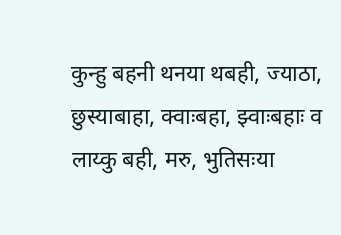कुन्हु बहनी थनया थबही, ज्याठा, छुस्याबाहा, क्वाःबहा, झ्वाःबहाः व लाय्कु बही, मरु, भुतिसःया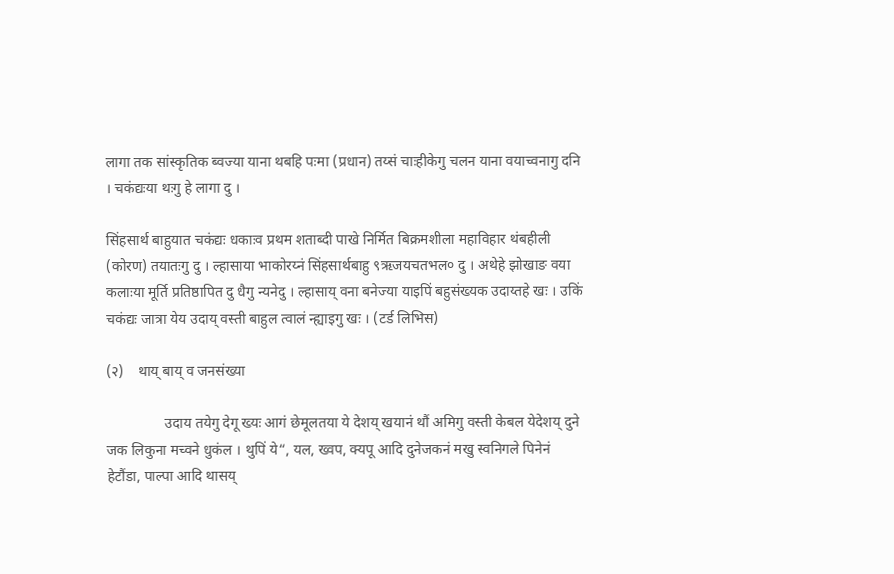लागा तक सांस्कृतिक ब्वज्या याना थबहि पःमा (प्रधान) तय्सं चाःहीकेगु चलन याना वयाच्वनागु दनि । चकंद्यःया थःगु हे लागा दु ।

सिंहसार्थ बाहुयात चकंद्यः धकाःव प्रथम शताब्दी पाखे निर्मित बिक्रमशीला महाविहार थंबहीली (कोरण) तयातःगु दु । ल्हासाया भाकोरय्नं सिंहसार्थबाहु ९ऋजयचतभल० दु । अथेहे झोखाङ वया कलाःया मूर्ति प्रतिष्ठापित दु धैगु न्यनेदु । ल्हासाय् वना बनेज्या याइपिं बहुसंख्यक उदाय्तहे खः । उकिं चकंद्यः जात्रा येय उदाय् वस्ती बाहुल त्वालं न्ह्याइगु खः । (टर्ड लिभिस)

(२)    थाय् बाय् व जनसंख्या

                उदाय तयेगु देगू ख्यः आगं छेमूलतया ये देशय् खयानं थौं अमिगु वस्ती केबल येदेशय् दुने जक लिकुना मच्वने धुकंल । थुपिं ये“, यल, ख्वप, क्यपू आदि दुनेजकनं मखु स्वनिगले पिनेनं हेटौंडा, पाल्पा आदि थासय्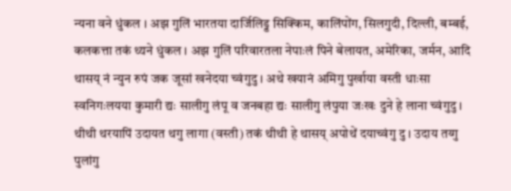न्यना वने धुंकल । अझ गुलिं भारतया दार्जिलिड्ड सिक्किम, कालिंपोंग, सिलगुदी, दिल्ली, बम्बई, कलकत्ता तकं थ्यने धुंकल । अझ गुलिं परिवारतला नेपाःलं पिने बेलायत, अमेरिका, जर्मन, आदि थासय् नं न्युन रुपं जक जूसां खनेदया च्वंगुदु । अथे खयानं अमिगु पुर्खाया वस्ती धाःसा स्वनिगःलयया कुमारी द्यः सालीगु लंपू व जनबहा द्यः सालीगु लंपुया जःखः दुने हे लाना च्वंगुदु । थीथी थरयापिं उदायत थगु लागा (वस्ती) तकं थीथी हे थासय् अपोथें दयाच्वंगु दु । उदाय तय्गु पुलांगु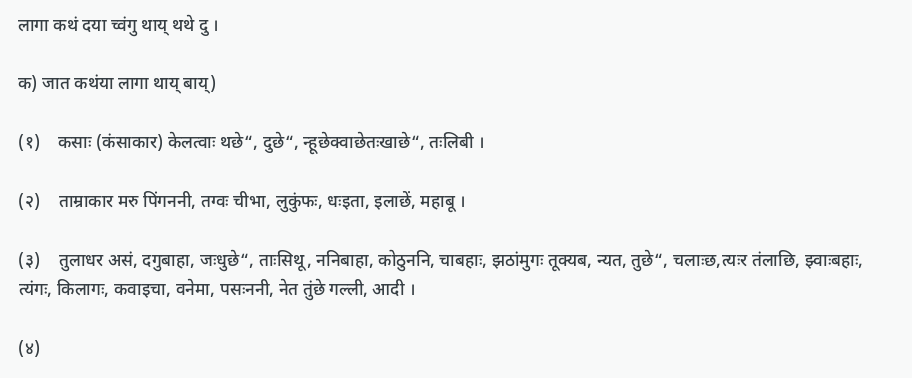लागा कथं दया च्वंगु थाय् थथे दु ।

क) जात कथंया लागा थाय् बाय्)

(१)    कसाः (कंसाकार) केलत्वाः थछे“, दुछे“, न्हूछेक्वाछेतःखाछे“, तःलिबी ।

(२)    ताम्राकार मरु पिंगननी, तग्वः चीभा, लुकुंफः, धःइता, इलाछें, महाबू ।

(३)    तुलाधर असं, दगुबाहा, जःधुछे“, ताःसिथू, ननिबाहा, कोठुननि, चाबहाः, झठांमुगः तूक्यब, न्यत, तुछे“, चलाःछ,त्यःर तंलाछि, झ्वाःबहाः, त्यंगः, किलागः, कवाइचा, वनेमा, पसःननी, नेत तुंछे गल्ली, आदी ।

(४)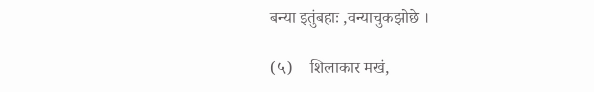बन्या इतुंबहाः ,वन्याचुकझोछे ।

(५)    शिलाकार मखं,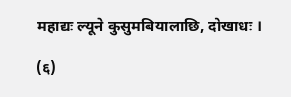महाद्यः ल्यूने कुसुमबियालाछि, दोखाधः ।

(६)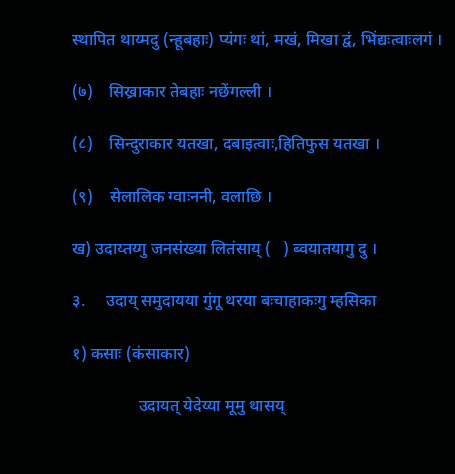स्थापित थाय्मदु (न्हूबहाः) प्यंगः थां, मखं, मिखा द्वं, भिंद्यःत्वाःलगं ।

(७)    सिख्राकार तेबहाः नछेंगल्ली ।

(८)    सिन्दुराकार यतखा, दबाइत्वाः,हितिफुस यतखा ।

(९)    सेलालिक ग्वाःननी, वलाछि ।

ख) उदाय्तय्गु जनसंख्या लितंसाय् (   ) ब्वयातयागु दु ।

३.     उदाय् समुदायया गुंगू थरया बःचाहाकःगु म्हसिका

१) कसाः (कंसाकार)

                उदायत् येदेय्या मूमु थासय्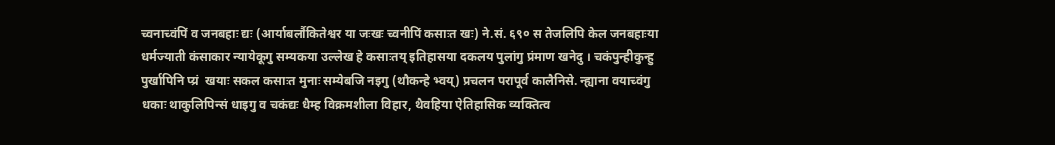च्वनाच्वंपिं व जनबहाः द्यः (आर्याबर्लौकितेश्वर या जःखः च्वनीपिं कसाःत खः) ने.सं. ६९० स तेजलिपि केल जनबहाःया धर्मज्याती कंसाकार न्यायेकूगु सम्यकया उल्लेख हे कसाःतय् इतिहासया दकलय पुलांगु प्रंमाण खनेदु । चकंपुन्हीकुन्हु पुर्खापिनि प्य्रं  खयाः सकल कसाःत मुनाः सम्येबजि नइगु (थौकन्हे भ्वय्) प्रचलन परापूर्व कालैनिसे. न्ह्याना वयाच्वंगु धकाः थाकुलिपिन्सं धाइगु व चकंद्यः धैम्ह विक्रमशीला विहार, थैवहिया ऐतिहासिक व्यक्तित्व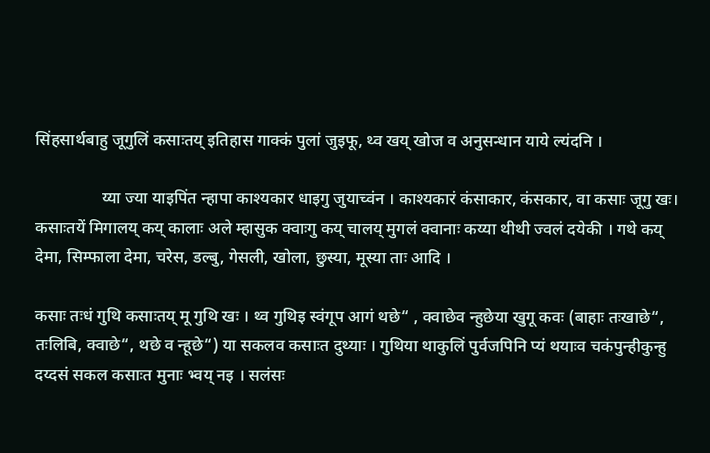सिंहसार्थबाहु जूगुलिं कसाःतय् इतिहास गाक्कं पुलां जुइफू, थ्व खय् खोज व अनुसन्धान याये ल्यंदनि ।

                य्या ज्या याइपिंत न्हापा काश्यकार धाइगु जुयाच्वंन । काश्यकारं कंसाकार, कंसकार, वा कसाः जूगु खः। कसाःतयें मिगालय् कय् कालाः अले म्हासुक क्वाःगु कय् चालय् मुगलं क्वानाः कय्या थीथी ज्वलं दयेकी । गथे कय् देमा, सिम्फाला देमा, चरेस, डल्बु, गेसली, खोला, छुस्या, मूस्या ताः आदि ।

कसाः तःधं गुथि कसाःतय् मू गुथि खः । थ्व गुथिइ स्वंगूप आगं थछे“ , क्वाछेव न्हुछेया खुगू कवः (बाहाः तःखाछे“, तःलिबि, क्वाछे“, थछे व न्हूछे“) या सकलव कसाःत दुथ्याः । गुथिया थाकुलिं पुर्वजपिनि प्यं थयाःव चकंपुन्हीकुन्हु दय्दसं सकल कसाःत मुनाः भ्वय् नइ । सलंसः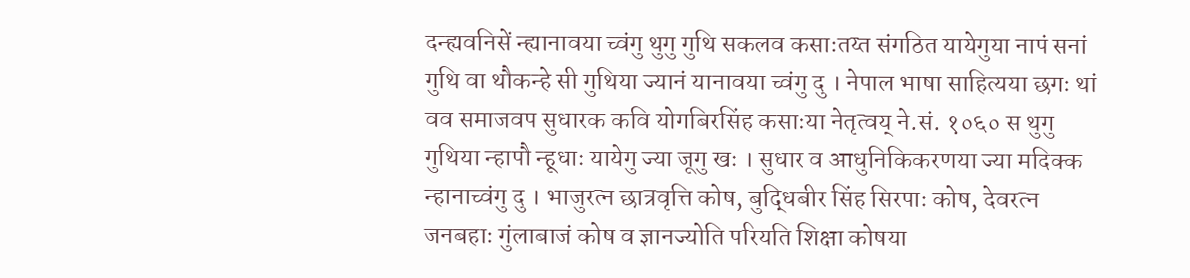दन्ह्यवनिसें न्ह्यानावया च्वंगु थुगु गुथि सकलव कसाःतय्त संगठित यायेगुया नापं सनां गुथि वा थौकन्हे सी गुथिया ज्यानं यानावया च्वंगु दु । नेपाल भाषा साहित्यया छगः थां वव समाजवप सुधारक कवि योगबिरसिंह कसाःया नेतृत्वय् ने.सं. १०६० स थुगु गुथिया न्हापौ न्हूधाः यायेगु ज्या जूगु खः । सुधार व आधुनिकिकरणया ज्या मदिक्क न्हानाच्वंगु दु । भाजुरत्न छात्रवृत्ति कोष, बुद्धिबीर सिंह सिरपाः कोष, देवरत्न जनबहाः गुंलाबाजं कोष व ज्ञानज्योति परियति शिक्षा कोषया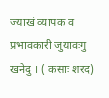ज्याखं व्यापक व प्रभावकारी जुयावःगु खनेदु । ( कसाः शरद)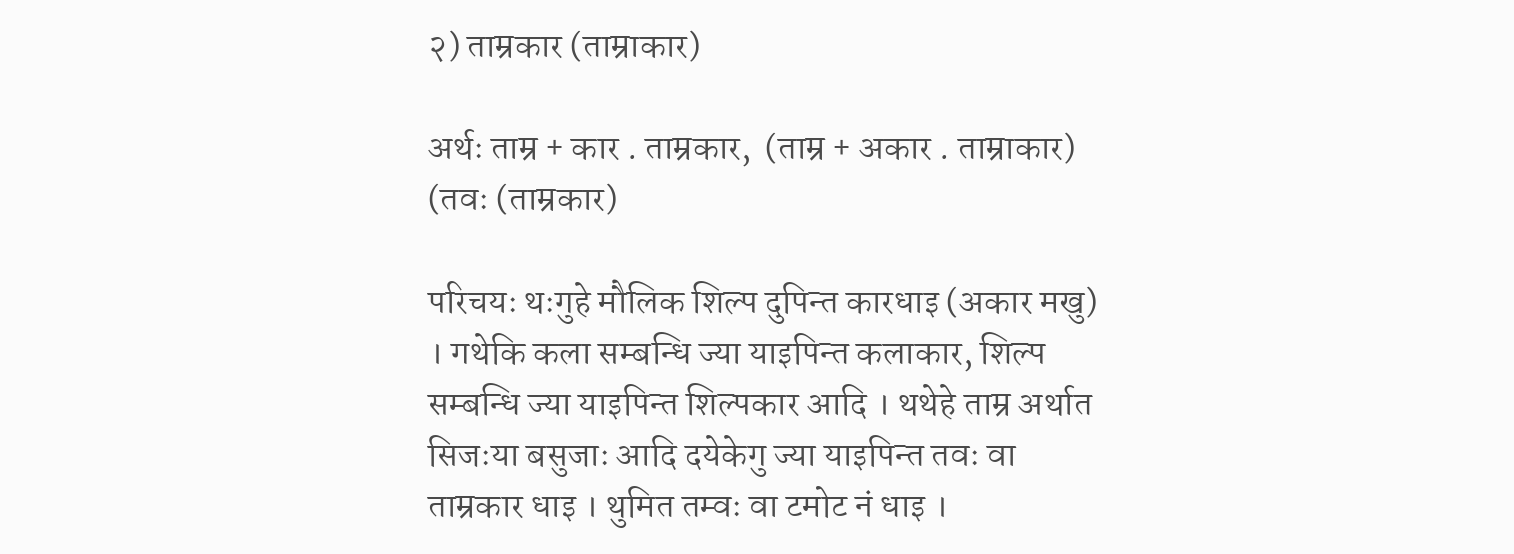२) ताम्रकार (ताम्राकार)

अर्थः ताम्र + कार . ताम्रकार,  (ताम्र + अकार . ताम्राकार) (तवः (ताम्रकार)

परिचयः थःगुहे मौलिक शिल्प दुपिन्त कारधाइ (अकार मखु) । गथेकि कला सम्बन्धि ज्या याइपिन्त कलाकार, शिल्प सम्बन्धि ज्या याइपिन्त शिल्पकार आदि । थथेहे ताम्र अर्थात सिजःया बसुजाः आदि दयेकेगु ज्या याइपिन्त तवः वा ताम्रकार धाइ । थुमित तम्वः वा टमोट नं धाइ ।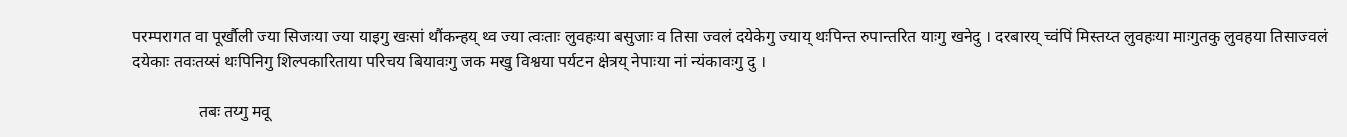परम्परागत वा पूर्खौली ज्या सिजःया ज्या याइगु खःसां थौंकन्हय् थ्व ज्या त्वःताः लुवहःया बसुजाः व तिसा ज्वलं दयेकेगु ज्याय् थःपिन्त रुपान्तरित याःगु खनेदु । दरबारय् च्वंपिं मिस्तय्त लुवहःया माःगुतकु लुवहया तिसाज्वलं दयेकाः तवःतय्सं थःपिनिगु शिल्पकारिताया परिचय बियावःगु जक मखु विश्वया पर्यटन क्षेत्रय् नेपाःया नां न्यंकावःगु दु ।

                तबः तय्गु मवू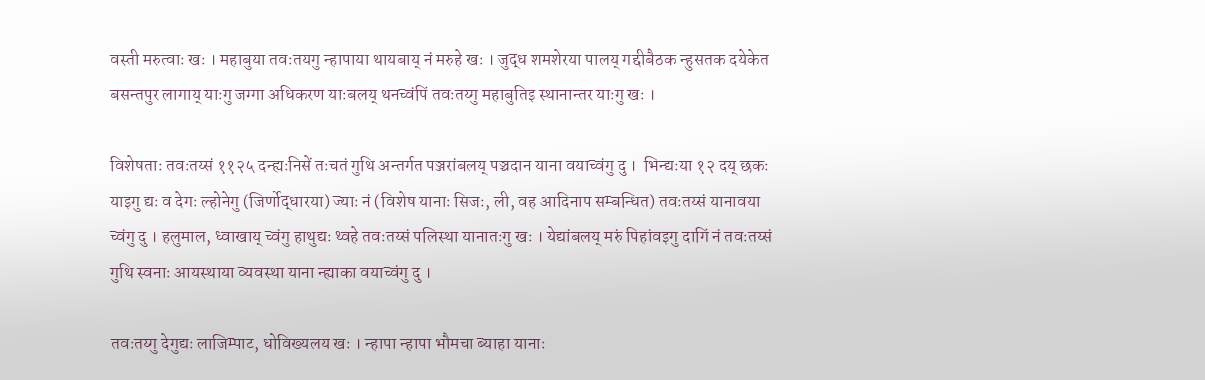वस्ती मरुत्वाः खः । महाबुया तवःतयगु न्हापाया थायबाय् नं मरुहे खः । जुद्ध शमशेरया पालय् गद्दीबैठक न्हुसतक दयेकेत बसन्तपुर लागाय् याःगु जग्गा अधिकरण याःबलय् थनच्वंपिं तवःतय्गु महाबुतिइ स्थानान्तर याःगु खः ।

विशेषताः तवःतय्सं ११२५ दन्ह्यःनिसें तःचतं गुथि अन्तर्गत पञ्जरांबलय् पञ्चदान याना वयाच्वंगु दु ।  भिन्द्यःया १२ दय् छकः याइगु द्यः व देगः ल्होनेगु (जिर्णोद्धारया) ज्याः नं (विशेष यानाः सिजः, ली, वह आदिनाप सम्बन्धित) तवःतय्सं यानावया च्वंगु दु । हलुमाल, ध्वाखाय् च्वंगु हाथुद्यः थ्वहे तवःतय्सं पलिस्था यानातःगु खः । येद्यांबलय् मरुं पिहांवइगु दागिं नं तवःतय्सं गुथि स्वनाः आयस्थाया व्यवस्था याना न्ह्याका वयाच्वंगु दु ।

तवःतय्गु देगुद्यः लाजिम्पाट, धोविख्यलय खः । न्हापा न्हापा भौमचा ब्याहा यानाः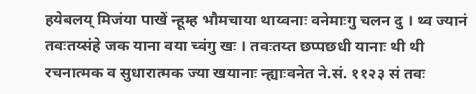हयेबलय् मिजंया पाखें न्हूम्ह भौमचाया थाय्वनाः वनेमाःगु चलन दु । थ्व ज्यानं तवःतय्संहे जक याना वया च्वंगु खः । तवःतय्त छप्पछधी यानाः थी थी रचनात्मक व सुधारात्मक ज्या खयानाः न्ह्याःवनेत ने.सं. ११२३ सं तवः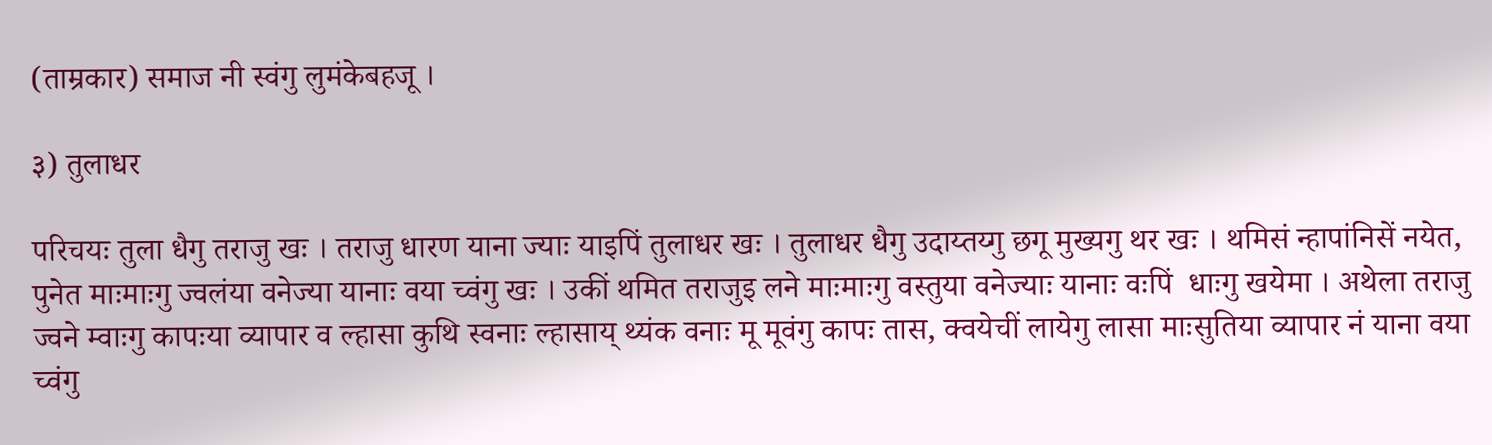(ताम्रकार) समाज नी स्वंगु लुमंकेबहजू ।

३) तुलाधर

परिचयः तुला धैगु तराजु खः । तराजु धारण याना ज्याः याइपिं तुलाधर खः । तुलाधर धैगु उदाय्तय्गु छगू मुख्यगु थर खः । थमिसं न्हापांनिसें नयेत, पुनेत माःमाःगु ज्वलंया वनेज्या यानाः वया च्वंगु खः । उकीं थमित तराजुइ लने माःमाःगु वस्तुया वनेज्याः यानाः वःपिं  धाःगु खयेमा । अथेला तराजु ज्वने म्वाःगु कापःया व्यापार व ल्हासा कुथि स्वनाः ल्हासाय् थ्यंक वनाः मू मूवंगु कापः तास, क्वयेचीं लायेगु लासा माःसुतिया व्यापार नं याना वया च्वंगु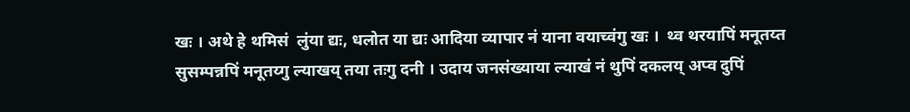खः । अथे हे थमिसं  लुंया द्यः, धलोत या द्यः आदिया व्यापार नं याना वयाच्वंगु खः ।  थ्व थरयापिं मनूतय्त सुसम्पन्नपिं मनूतय्गु ल्याखय् तया तःगु दनी । उदाय जनसंख्याया ल्याखं नं थुपिं दकलय् अप्व दुपिं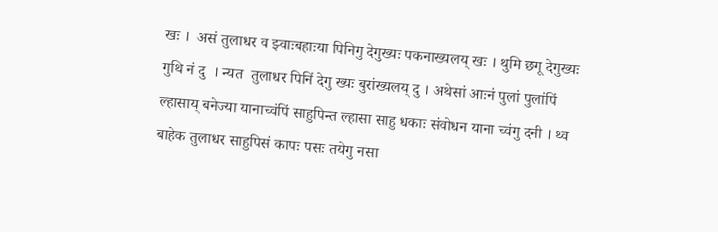खः ।  असं तुलाधर व झ्वाःबहाःया पिनिगु देगुख्यः पकनाख्यलय् खः । थुमि छगू देगुख्यः गुथि नं दु  । न्यत  तुलाधर पिनिं देगु ख्यः बुरांख्यलय् दु । अथेसां आःनं पुलां पुलांपिं ल्हासाय् बनेज्या यानाच्वंपिं साहुपिन्त ल्हासा साहु धकाः संवोधन याना च्वंगु दनी । थ्व बाहेक तुलाधर साहुपिसं कापः पसः तयेगु नसा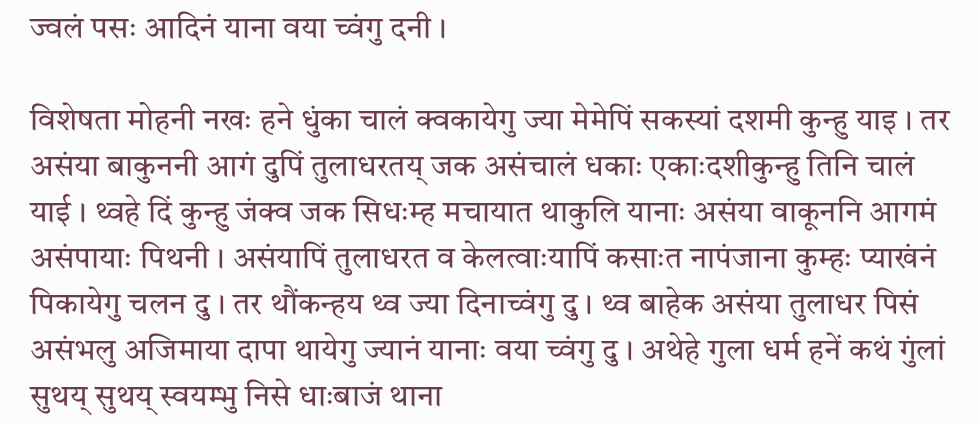ज्वलं पसः आदिनं याना वया च्वंगु दनी ।

विशेषता मोहनी नखः हने धुंका चालं क्वकायेगु ज्या मेमेपिं सकस्यां दशमी कुन्हु याइ । तर असंया बाकुननी आगं दुपिं तुलाधरतय् जक असंचालं धकाः एकाःदशीकुन्हु तिनि चालं याई । थ्वहे दिं कुन्हु जंक्व जक सिधःम्ह मचायात थाकुलि यानाः असंया वाकूननि आगमं असंपायाः पिथनी । असंयापिं तुलाधरत व केलत्वाःयापिं कसाःत नापंजाना कुम्हः प्याखंनं पिकायेगु चलन दु । तर थौंकन्हय थ्व ज्या दिनाच्वंगु दु । थ्व बाहेक असंया तुलाधर पिसं असंभलु अजिमाया दापा थायेगु ज्यानं यानाः वया च्वंगु दु । अथेहे गुला धर्म हनें कथं गुंलां सुथय् सुथय् स्वयम्भु निसे धाःबाजं थाना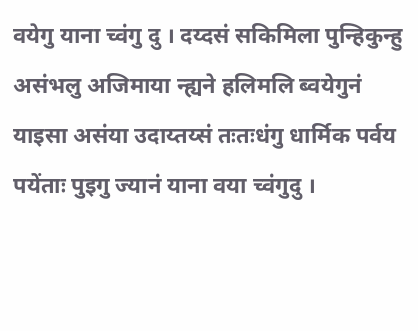वयेगु याना च्वंगु दु । दय्दसं सकिमिला पुन्हिकुन्हु असंभलु अजिमाया न्ह्यने हलिमलि ब्वयेगुनं याइसा असंया उदाय्तय्सं तःतःधंगु धार्मिक पर्वय पयेंताः पुइगु ज्यानं याना वया च्वंगुदु ।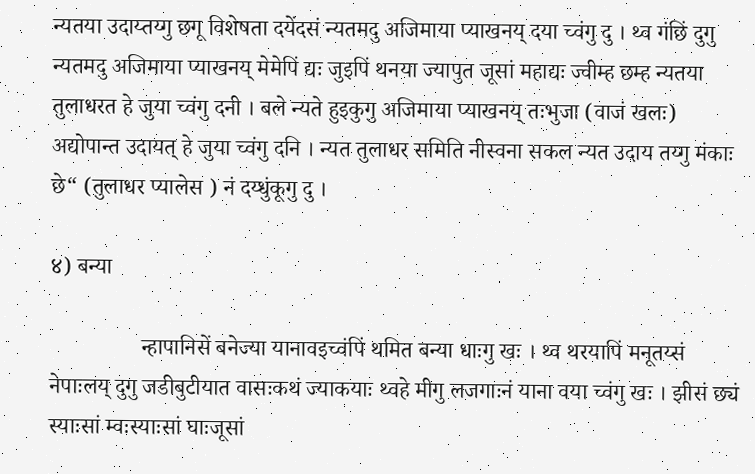न्यतया उदाय्तय्गु छगू विशेषता दयेंदसं न्यतमदु अजिमाया प्याखनय् दया च्वंगु दु । थ्व गंछिं दुगु न्यतमदु अजिमाया प्याखनय् मेमेपिं द्यः जुइपिं थनया ज्यापुत जूसां महाद्यः ज्वीम्ह छम्ह न्यतया तुलाधरत हे जुया च्वंगु दनी । बले न्यते हुइकुगु अजिमाया प्याखनय् तःभुजा (वाजं खलः) अद्योपान्त उदायत् हे जुया च्वंगु दनि । न्यत तुलाधर समिति नीस्वना सकल न्यत उदाय तय्गु मंकाः छे“ (तुलाधर प्यालेस ) नं दय्धुंकूगु दु ।

४) बन्या

                न्हापानिसें बनेज्या यानावइच्वंपिं थमित बन्या धाःगु खः । थ्व थरयापिं मनूतय्सं नेपाःलय् दुगु जडीबुटीयात वासःकथं ज्याकयाः थ्वहे मीगु लजगाःनं याना वया च्वंगु खः । झीसं छ्यं स्याःसां म्वःस्याःसां घाःजूसां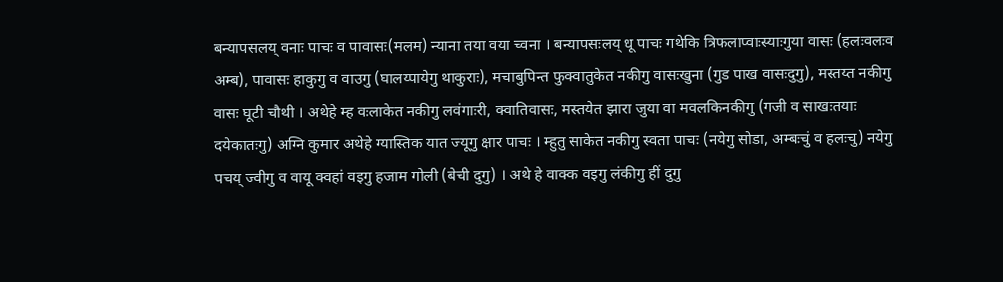बन्यापसलय् वनाः पाचः व पावासः(मलम) न्याना तया वया च्वना । बन्यापसःलय् धू पाचः गथेकि त्रिफलाप्वाःस्याःगुया वासः (हलःवलःव अम्ब), पावासः हाकुगु व वाउगु (घालय्पायेगु थाकुराः), मचाबुपिन्त फुक्वातुकेत नकीगु वासःखुना (गुड पाख वासःदुगु), मस्तय्त नकीगु वासः घूटी चौथी । अथेहे म्ह वःलाकेत नकीगु लवंगाःरी, क्वातिवासः, मस्तयेत झारा जुया वा मवलकिनकीगु (गजी व साखःतयाः दयेकातःगु) अग्नि कुमार अथेहे ग्यास्तिक यात ज्यूगु क्षार पाचः । म्हुतु साकेत नकीगु स्वता पाचः (नयेगु सोडा, अम्बःचुं व हलःचु) नयेगु पचय् ज्वीगु व वायू क्वहां वइगु हजाम गोली (बेची दुगु) । अथे हे वाक्क वइगु लंकीगु हीं दुगु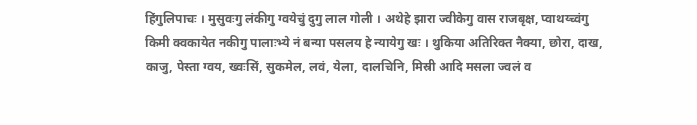हिंगुलिपाचः । मुसुवःगु लंकीगु ग्वयेचुं दुगु लाल गोली । अथेहे झारा ज्वीकेगु वास राजबृक्ष, प्वाथय्च्वंगु किमी क्वकायेत नकीगु पालाःभ्ये नं बन्या पसलय हे न्यायेगु खः । थुकिया अतिरिक्त नैक्या, छोरा, दाख, काजु, पेस्ता ग्वय, ख्वःसिं, सुकमेल, लवं, येला, दालचिनि, मिस्री आदि मसला ज्वलं व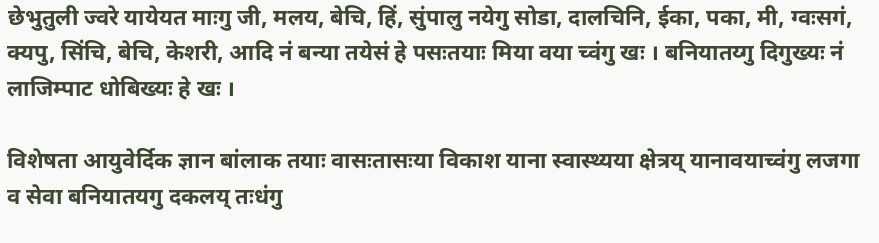छेभुतुली ज्वरे यायेयत माःगु जी, मलय, बेचि, हिं, सुंपालु नयेगु सोडा, दालचिनि, ईका, पका, मी, ग्वःसगं, क्यपु, सिंचि, बेचि, केशरी, आदि नं बन्या तयेसं हे पसःतयाः मिया वया च्वंगु खः । बनियातय्गु दिगुख्यः नं लाजिम्पाट धोबिख्यः हे खः ।

विशेषता आयुवेर्दिक ज्ञान बांलाक तयाः वासःतासःया विकाश याना स्वास्थ्यया क्षेत्रय् यानावयाच्वंगु लजगा व सेवा बनियातयगु दकलय् तःधंगु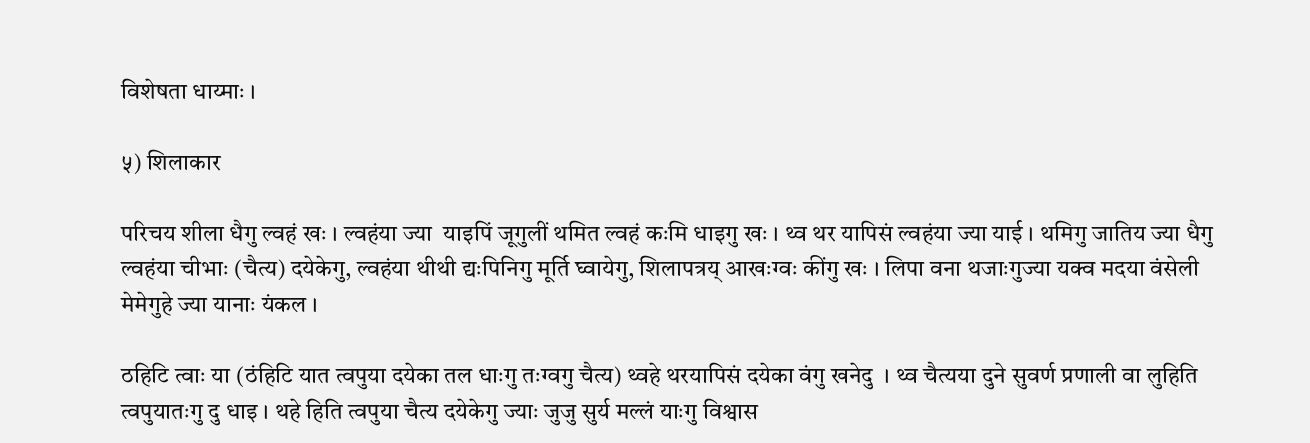विशेषता धाय्माः ।

५) शिलाकार

परिचय शीला धैगु ल्वहं खः । ल्वहंया ज्या  याइपिं जूगुलीं थमित ल्वहं कःमि धाइगु खः । थ्व थर यापिसं ल्वहंया ज्या याई । थमिगु जातिय ज्या धैगु ल्वहंया चीभाः (चैत्य) दयेकेगु, ल्वहंया थीथी द्यःपिनिगु मूर्ति घ्वायेगु, शिलापत्रय् आखःग्वः कींगु खः । लिपा वना थजाःगुज्या यक्व मदया वंसेली मेमेगुहे ज्या यानाः यंकल ।

ठहिटि त्वाः या (ठंहिटि यात त्वपुया दयेका तल धाःगु तःग्वगु चैत्य) थ्वहे थरयापिसं दयेका वंगु खनेदु  । थ्व चैत्यया दुने सुवर्ण प्रणाली वा लुहिति त्वपुयातःगु दु धाइ । थहे हिति त्वपुया चैत्य दयेकेगु ज्याः जुजु सुर्य मल्लं याःगु विश्वास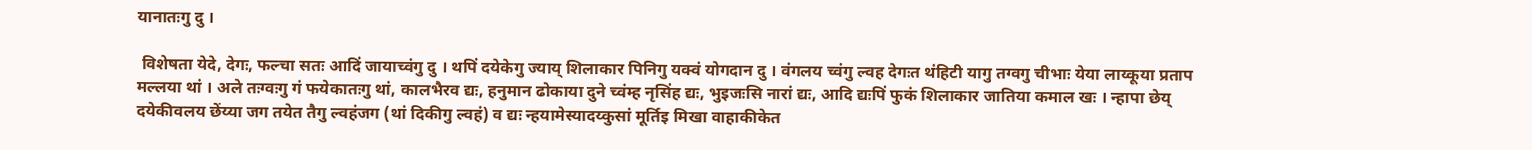यानातःगु दु ।

 विशेषता येदे, देगः, फल्चा सतः आदिं जायाच्वंगु दु । थपिं दयेकेगु ज्याय् शिलाकार पिनिगु यक्वं योगदान दु । वंगलय च्वंगु ल्वह देगःत थंहिटी यागु तग्वगु चीभाः येया लाय्कूया प्रताप मल्लया थां । अले तःग्वःगु गं फयेकातःगु थां, कालभैरव द्यः, हनुमान ढोकाया दुने च्वंम्ह नृसिंह द्यः, भुइजःसि नारां द्यः, आदि द्यःपिं फुकं शिलाकार जातिया कमाल खः । न्हापा छेय् दयेकीवलय छेंय्या जग तयेत तैगु ल्वहंजग (थां दिकीगु ल्वहं) व द्यः न्हयामेस्यादय्कुसां मूर्तिइ मिखा वाहाकीकेत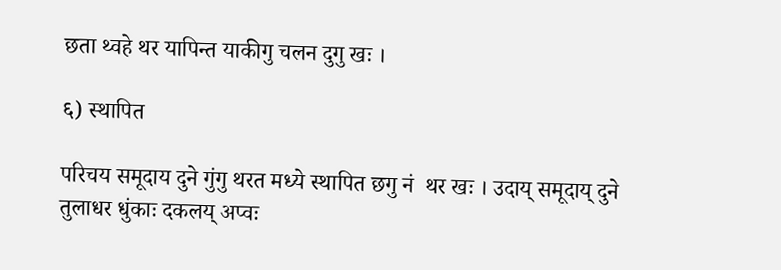छता थ्वहे थर यापिन्त याकीगु चलन दुगु खः ।

६) स्थापित

परिचय समूदाय दुने गुंगु थरत मध्ये स्थापित छगु नं  थर खः । उदाय् समूदाय् दुने तुलाधर धुंकाः दकलय् अप्वः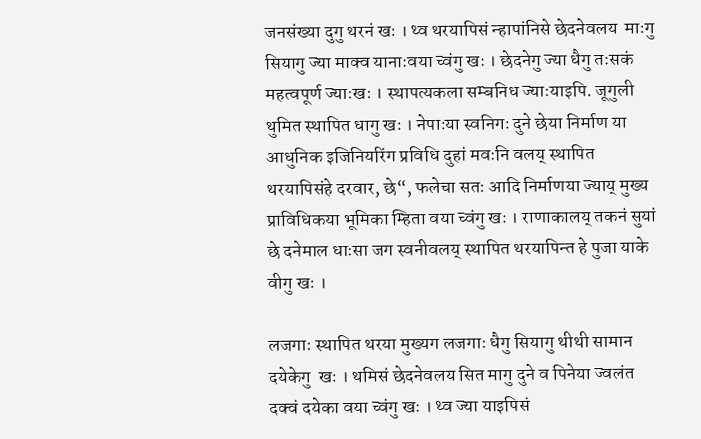जनसंख्या दुगु थरनं खः । थ्व थरयापिसं न्हापांनिसे छेदनेवलय  माःगु सियागु ज्या माक्व यानाःवया च्वंगु खः । छेदनेगु ज्या धैगु तःसकं महत्वपूर्ण ज्याःखः । स्थापत्यकला सम्बनिध ज्याःयाइपि. जूगुली थुमित स्थापित धागु खः । नेपाःया स्वनिगः दुने छेया निर्माण या आधुनिक इजिनियरिंग प्रविधि दुहां मवःनि वलय् स्थापित थरयापिसंहे दरवार, छे“, फलेचा सतः आदि निर्माणया ज्याय् मुख्य प्राविधिकया भूमिका म्हिता वया च्वंगु खः । राणाकालय् तकनं सुयां छे दनेमाल धाःसा जग स्वनीवलय् स्थापित थरयापिन्त हे पुजा याके वीगु खः ।

लजगाः स्थापित थरया मुख्यग लजगाः धैगु सियागु थीथी सामान दयेकेगु  खः । थमिसं छेदनेवलय सित मागु दुने व पिनेया ज्वलंत दक्वं दयेका वया च्वंगु खः । थ्व ज्या याइपिसं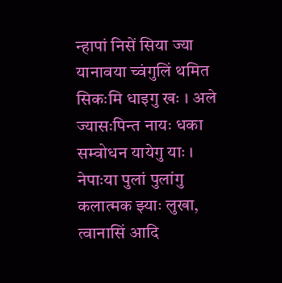न्हापां निसें सिया ज्या यानावया च्वंगुलिं थमित सिकःमि धाइगु खः । अले ज्यासःपिन्त नायः धका सम्वोधन यायेगु याः । नेपाःया पुलां पुलांगु  कलात्मक झ्याः लुखा, त्वानासिं आदि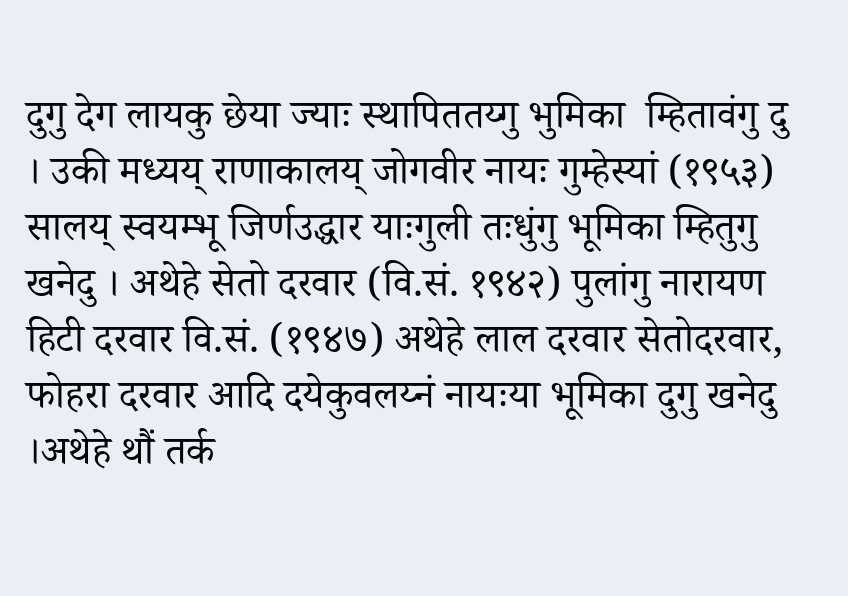दुगु देग लायकु छेया ज्याः स्थापिततय्गु भुमिका  म्हितावंगु दु । उकी मध्यय् राणाकालय् जोगवीर नायः गुम्हेस्यां (१९५३) सालय् स्वयम्भू जिर्णउद्धार याःगुली तःधुंगु भूमिका म्हितुगु खनेदु । अथेहे सेतो दरवार (वि.सं. १९४२) पुलांगु नारायण हिटी दरवार वि.सं. (१९४७) अथेहे लाल दरवार सेतोदरवार, फोहरा दरवार आदि दयेकुवलय्नं नायःया भूमिका दुगु खनेदु ।अथेहे थौं तर्क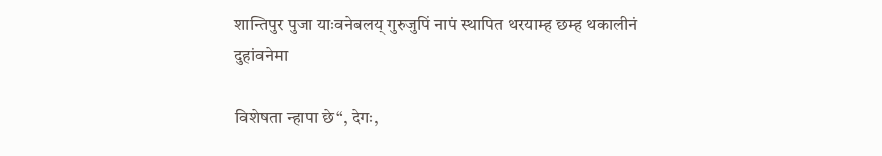शान्तिपुर पुजा याःवनेबलय् गुरुजुपिं नापं स्थापित थरयाम्ह छम्ह थकालीनं दुहांवनेमा

विशेषता न्हापा छे“, देगः,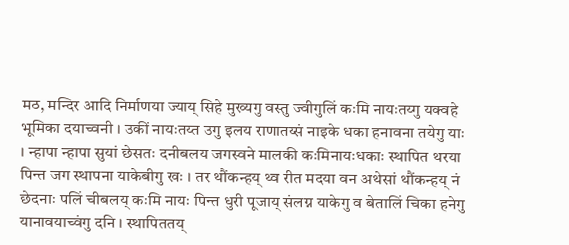मठ, मन्दिर आदि निर्माणया ज्याय् सिहे मुख्यगु वस्तु ज्वीगुलिं कःमि नायःतय्गु यक्वहे भूमिका दयाच्वनी । उकीं नायःतय्त उगु इलय राणातय्सं नाइके धका हनावना तयेगु याः । न्हापा न्हापा सुयां छेसतः दनीबलय जगस्वने मालकी कःमिनायःधकाः स्थापित थरया पिन्त जग स्थापना याकेबीगु खः । तर थौंकन्हय् थ्व रीत मदया वन अथेसां थौंकन्हय् नं छेदनाः पलिं चीबलय् कःमि नायः पिन्त धुरी पूजाय् संलग्न याकेगु व बेतालिं चिका हनेगु यानावयाच्वंगु दनि । स्थापिततय्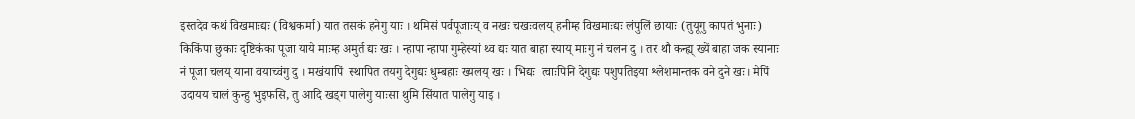इस्तदेव कथं विखमाःद्यः (विश्वकर्मा) यात तसकं हनेगु याः । थमिसं पर्वपूजाःय् व नखः चखःवलय् हनीम्ह विखमाःद्यः लंपुलिं छायाः (तुयूगु कापतं भुनाः) किकिंपा छुकाः दृष्टिकंका पूजा याये माःम्ह अमुर्त द्यः खः । न्हापा न्हापा गुम्हेस्यां थ्व द्यः यात बाहा स्याय् माःगु नं चलन दु । तर थौ कन्ह्य् ख्यें बाहा जक स्यानाः नं पूजा चलय् याना वयाच्वंगु दु । मखंयापिं  स्थापित तयगु देगुद्यः धुम्बहाः ख्यलय् खः । भिद्यः  त्वाःपिनि देगुद्यः पशुपतिइया श्लेशमान्तक वने दुने खः। मेपिं उदायय चालं कुन्हु भुइफसि, तु आदि खड्ग पालेगु याःसा थुमि सिंयात पालेगु याइ ।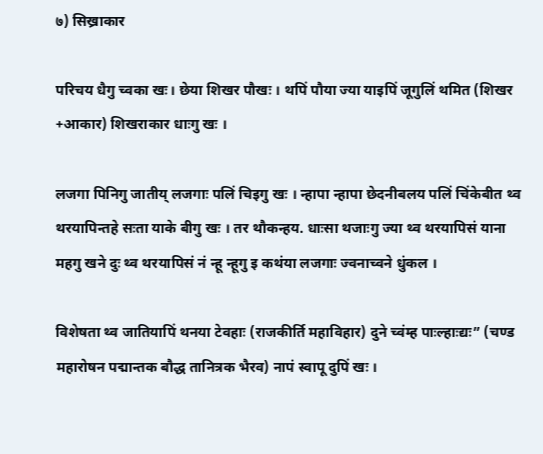७) सिख्राकार

परिचय धैगु च्वका खः। छेया शिखर पौखः । थपिं पौया ज्या याइपिं जूगुलिं थमित (शिखर +आकार) शिखराकार धाःगु खः ।

लजगा पिनिगु जातीय् लजगाः पलिं चिइगु खः । न्हापा न्हापा छेदनीबलय पलिं चिंकेबीत थ्व थरयापिन्तहे सःता याके बीगु खः । तर थौकन्हय. धाःसा थजाःगु ज्या थ्व थरयापिसं याना महगु खने दुः थ्व थरयापिसं नं न्हू न्हूगु इ कथंया लजगाः ज्वनाच्वने धुंकल ।

विशेषता थ्व जातियापिं थनया टेवहाः (राजकीर्ति महाविहार) दुने च्वंम्ह पाःल्हाःद्यः” (चण्ड महारोषन पद्मान्तक बौद्ध तानित्रक भैरव) नापं स्वापू दुपिं खः ।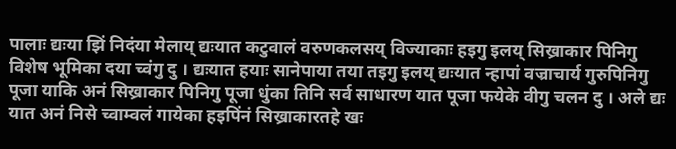पालाः द्यःया झिं निदंया मेलाय् द्यःयात कटुवालं वरुणकलसय् विज्याकाः हइगु इलय् सिख्राकार पिनिगु विशेष भूमिका दया च्वंगु दु । द्यःयात हयाः सानेपाया तया तइगु इलय् द्यःयात न्हापां वज्राचार्य गुरुपिनिगु पूजा याकि अनं सिख्राकार पिनिगु पूजा धुंका तिनि सर्व साधारण यात पूजा फयेके वीगु चलन दु । अले द्यः यात अनं निसे च्वाम्वलं गायेका हइपिंनं सिख्राकारतहे खः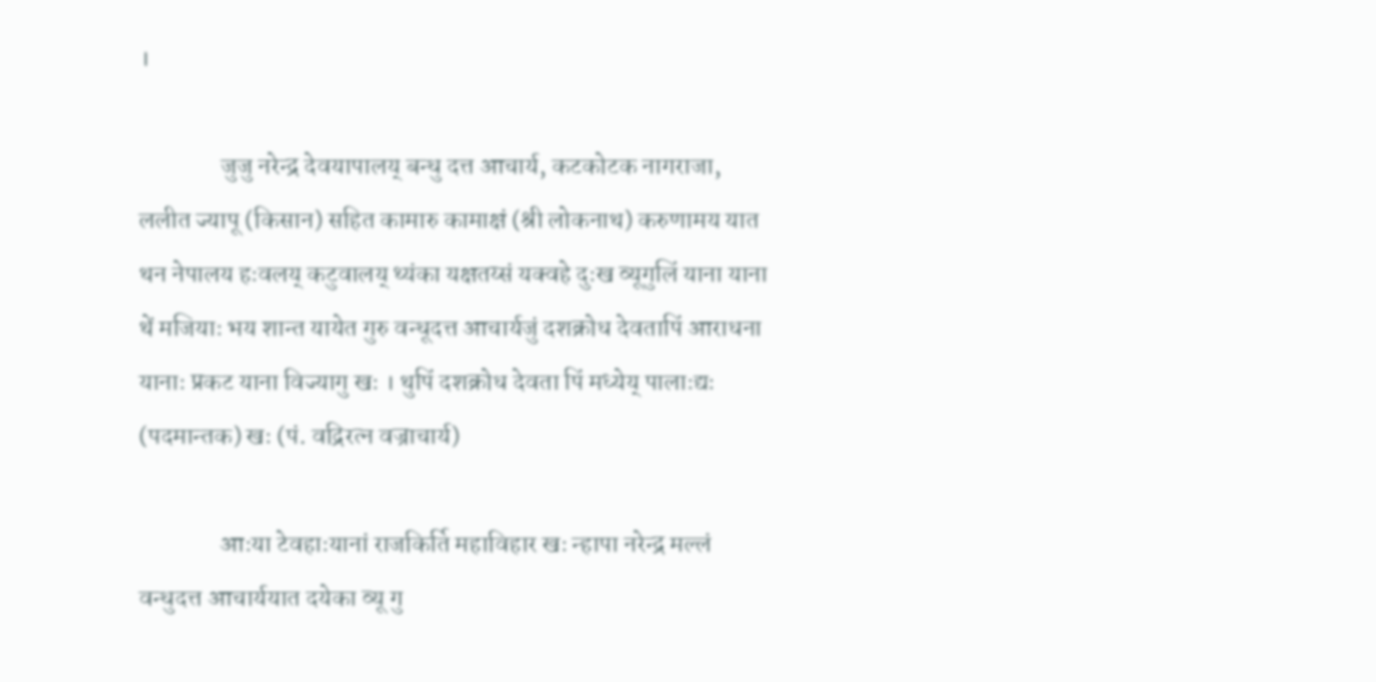।

                जुजु नरेन्द्र देवयापालय् बन्धु दत्त आचार्य, कटकोटक नागराजा, ललीत ज्यापू (किसान) सहित कामारु कामाक्षं (श्री लोकनाथ) करुणामय यात थन नेपालय हःवलय् कटुवालय् थ्यंका यक्षतय्सं यक्वहे दुःख व्यूगुलिं याना याना थें मजियाः भय शान्त यायेत गुरु वन्धूदत्त आचार्यजुं दशक्रोध देवतापिं आराधना यानाः प्रकट याना विज्यागु खः । थुपिं दशक्रोध देवता पिं मध्येय् पालाःद्यः (पदमान्तक) खः (पं. वद्रिरत्न वज्राचार्य)

                आःया टेवहाःयानां राजकिर्ति महाविहार खः न्हापा नरेन्द्र मल्लं वन्धुदत्त आचार्ययात दयेका व्यू गु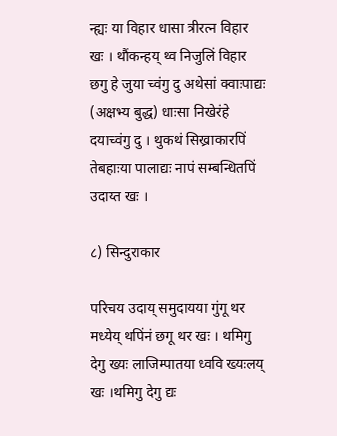न्ह्यः या विहार धासा त्रीरत्न विहार खः । थौंकन्हय् थ्व निजुलिं विहार छगु हे जुया च्वंगु दु अथेसां क्वाःपाद्यः (अक्षभ्य बुद्ध) धाःसा निखेरंहे दयाच्वंगु दु । थुकथं सिख्राकारपिं तेबहाःया पालाद्यः नापं सम्बन्धितपिं उदाय्त खः ।

८) सिन्दुराकार

परिचय उदाय् समुदायया गुंगू थर मध्येय् थपिंनं छगू थर खः । थमिगु देगु ख्यः लाजिम्पातया ध्ववि ख्यःलय् खः ।थमिगु देगु द्यः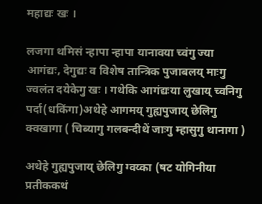महाद्यः खः ।

लजगा थमिसं न्हापा न्हापा यानावया च्वंगु ज्या आगंद्यः, देगुद्यः व विशेष तान्त्रिक पुजाबलय् माःगु ज्वलंत दयेकेगु खः । गथेकि आगंद्यःया लुखाय् च्वनिगु पर्दा(धकिंगा)अथेहे आगमय् गुह्यपुजाय् छेलिगु क्वखागा ( चिब्यागु गलबन्दीथें जाःगु म्हासुगु थानागा )

अथेहे गुह्यपुजाय् छेलिगु ग्वय्का (षट योगिनीया प्रतीककथं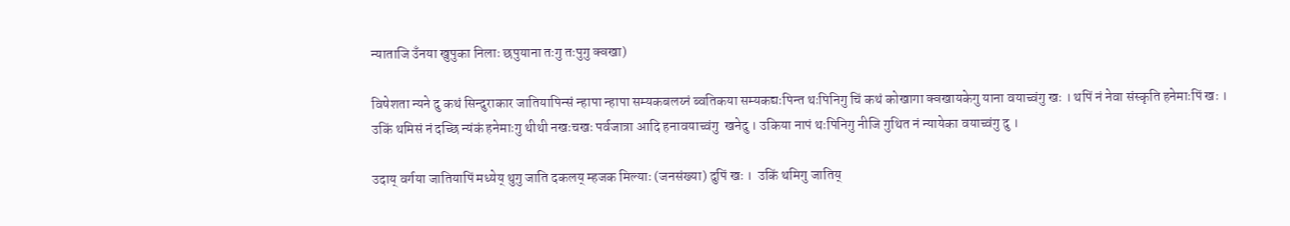न्याताजि उँनया खुपुका निलाः छपुयाना तःगु तःपुगु क्वखा)

विषेशता न्यने दु कथं सिन्दुराकार जातियापिन्सं न्हापा न्हापा सम्यकबलय्नं ब्वतिकया सम्यकद्यःपिन्त थःपिनिगु चिं कथं कोखागा क्वखायकेगु याना वयाच्वंगु खः । थपिं नं नेवा संस्कृति हनेमाःपिं खः । उकिं थमिसं नं दच्छि न्यंकं हनेमाःगु थीथी नखःचखः पर्वजात्रा आदि हनावयाच्वंगु  खनेदु । उकिया नापं थःपिनिगु नीजि गुथित नं न्यायेका वयाच्वंगु दु ।

उदाय् वर्गया जातियापिं मध्येय् थुगु जाति दकलय् म्हजक मिल्याः (जनसंख्या) दुपिं खः ।  उकिं थमिगु जातिय्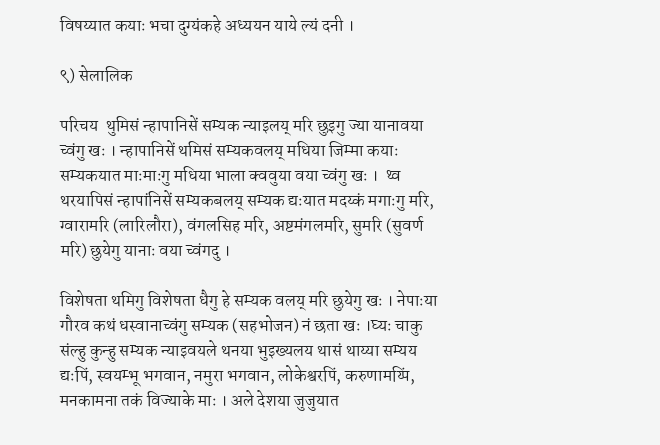विषय्यात कयाः भचा दुग्यंकहे अध्ययन याये ल्यं दनी ।

९) सेलालिक

परिचय  थुमिसं न्हापानिसें सम्यक न्याइलय् मरि छुइगु ज्या यानावया च्वंगु खः । न्हापानिसें थमिसं सम्यकवलय् मधिया जिम्मा कयाः सम्यकयात माःमाःगु मधिया भाला क्ववुया वया च्वंगु खः ।  थ्व थरयापिसं न्हापांनिसें सम्यकबलय् सम्यक द्यःयात मदय्कं मगाःगु मरि, ग्वारामरि (लारिलौरा), वंगलसिह मरि, अष्टमंगलमरि, सुमरि (सुवर्ण मरि) छुयेगु यानाः वया च्वंगदु ।

विशेषता थमिगु विशेषता धैगु हे सम्यक वलय् मरि छुयेगु खः । नेपाःया गौरव कथं धस्वानाच्वंगु सम्यक (सहभोजन) नं छता खः ।घ्यः चाकु संल्हु कुन्हु सम्यक न्याइवयले थनया भुइख्यलय थासं थाय्या सम्यय द्यःपिं, स्वयम्भू भगवान, नमुरा भगवान, लोकेश्वरपिं, करुणामय्पिं, मनकामना तकं विज्याके माः । अले देशया जुजुयात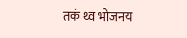तकं थ्व भोजनय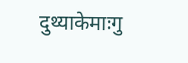दुथ्याकेमाःगु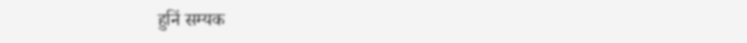हुनिं सम्यक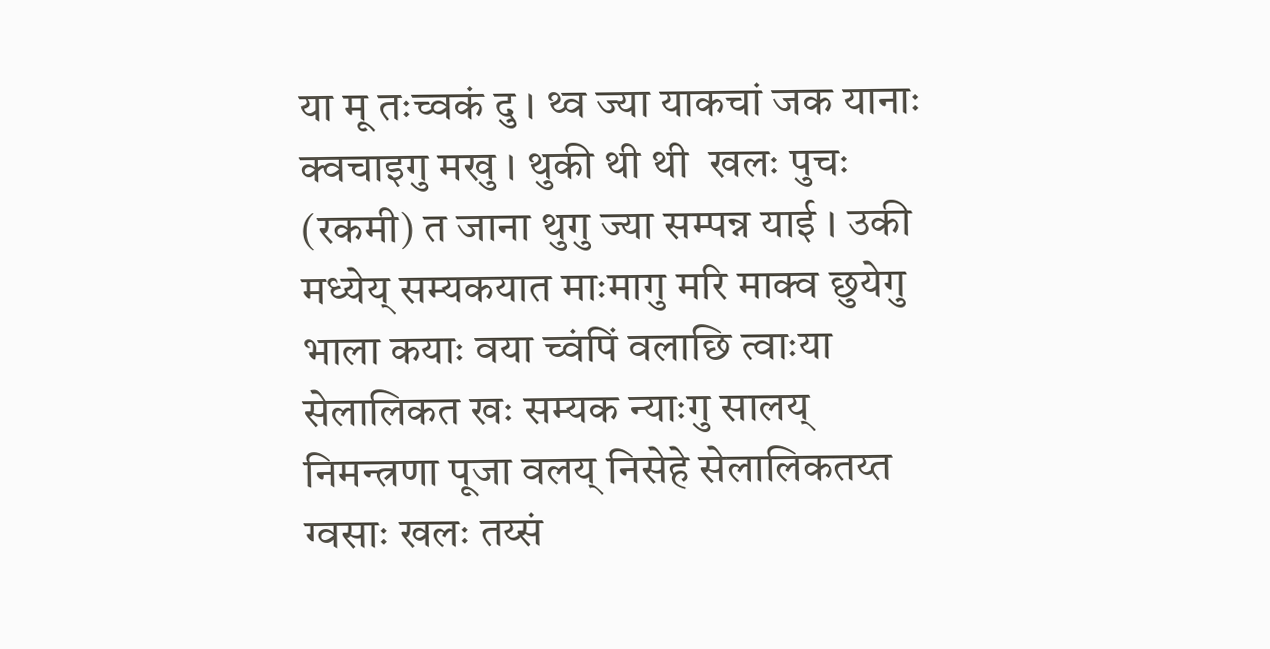या मू तःच्वकं दु । थ्व ज्या याकचां जक यानाः क्वचाइगु मखु । थुकी थी थी  खलः पुचः (रकमी) त जाना थुगु ज्या सम्पन्न याई । उकी मध्येय् सम्यकयात माःमागु मरि माक्व छुयेगु भाला कयाः वया च्वंपिं वलाछि त्वाःया सेलालिकत खः सम्यक न्याःगु सालय् निमन्त्रणा पूजा वलय् निसेहे सेलालिकतय्त ग्वसाः खलः तय्सं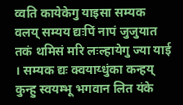व्वति कायेकेगु याइसा सम्यक वलय् सम्यय द्यःपिं नापं जुजुयात तकं थमिसं मरि लःल्हायेगु ज्या याई । सम्यक द्यः क्वयाय्धुंका कन्हय् कुन्हु स्वयम्भू भगवान लित यंके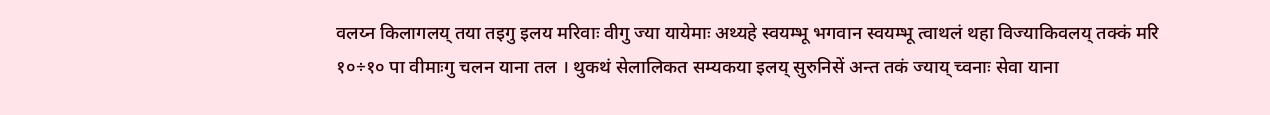वलय्न किलागलय् तया तइगु इलय मरिवाः वीगु ज्या यायेमाः अथ्यहे स्वयम्भू भगवान स्वयम्भू त्वाथलं थहा विज्याकिवलय् तक्कं मरि १०÷१० पा वीमाःगु चलन याना तल । थुकथं सेलालिकत सम्यकया इलय् सुरुनिसें अन्त तकं ज्याय् च्वनाः सेवा याना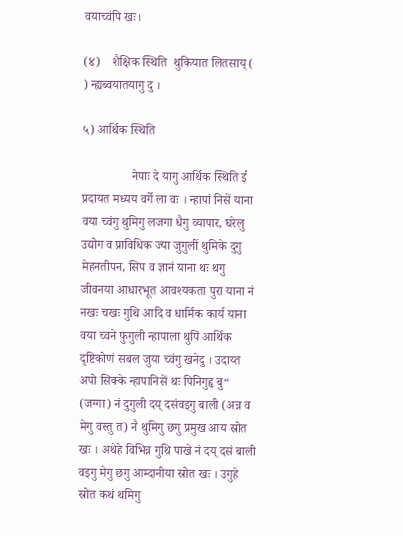वयाच्वंपि खः।

(४)    शैक्षिक स्थिति  थुकियात लितसाय् (   ) न्ह्यब्वयातयागु दु ।

५) आर्थिक स्थिति

                नेपाः दे यागु आर्थिक स्थिति ई प्रदायत मध्यय वर्गे ला वः । न्हापां निसें याना वया च्वंगु थुमिगु लजगा धैगु व्यापार, घरेलु उद्योग व प्राविधिक ज्या जुगुलीं थुमिके दुगु मेहनतीपन, सिप व ज्ञानं याना थः थगु जीवनया आधारभूत आवश्यकता पुरा याना नं नखः चखः गुथि आदि व धार्मिक कार्य याना वया च्वने फुगुली न्हापाला थुपिं आर्थिक दृष्टिकोणं सबल जुया च्वंगु खनेदु । उदाय्त अपो सिक्के न्हापानिसें थः पिनिगुहृ बु“ (जग्गा) नं दुगुली दय् दसंवइगु बाली (अन्न व मेगु वस्तु त) नै थुमिगु छगु प्रमुख आय स्रोत खः । अथेहे विभिन्न गुथि पाखे नं दय् दसं बाली वइगु मेगु छगु आम्दानीया स्रोत खः । उगुहे स्रोत कथं थमिगु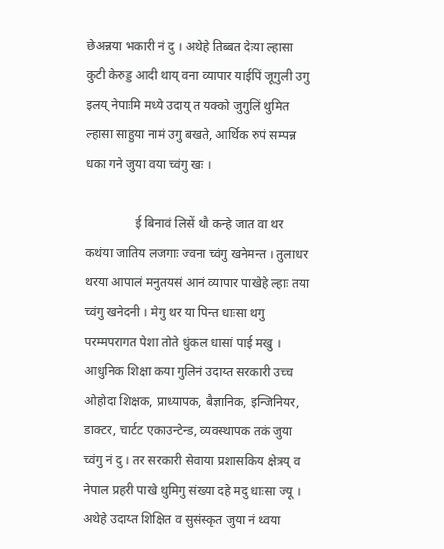छेअन्नया भकारी नं दु । अथेहे तिब्बत देःया ल्हासा कुटी केरुड्ड आदी थाय् वना व्यापार याईपिं जूगुली उगु इलय् नेपाःमि मध्ये उदाय् त यक्को जुगुलिं थुमित ल्हासा साहुया नामं उगु बखते, आर्थिक रुपं सम्पन्न धका गने जुया वया च्वंगु खः ।

                ई बिनावं लिसें थौ कन्हे जात वा थर कथंया जातिय लजगाः ज्वना च्वंगु खनेमन्त । तुलाधर थरया आपालं मनुतयसं आनं व्यापार पाखेहे ल्हाः तया च्वंगु खनेदनी । मेगु थर या पिन्त धाःसा थगु परम्मपरागत पेशा तोते धुंकल धासां पाई मखु । आधुनिक शिक्षा कया गुलिनं उदाय्त सरकारी उच्च ओहोदा शिक्षक, प्राध्यापक, बैज्ञानिक, इन्जिनियर, डाक्टर, चार्टट एकाउन्टेन्ड, व्यवस्थापक तकं जुया च्वंगु नं दु । तर सरकारी सेवाया प्रशासकिय क्षेत्रय् व नेपाल प्रहरी पाखे थुमिगु संख्या दहे मदु धाःसा ज्यू । अथेहे उदाय्त शिक्षित व सुसंस्कृत जुया नं थ्वया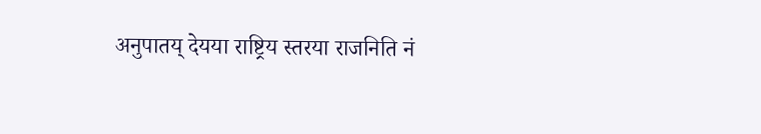अनुपातय् देयया राष्ट्रिय स्तरया राजनिति नं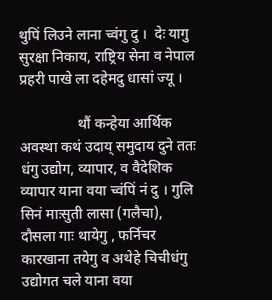थुपिं लिउने लाना च्वंगु दु ।  देः यागु सुरक्षा निकाय, राष्ट्रिय सेना व नेपाल प्रहरी पाखे ला दहेमदु धासां ज्यू ।

                थौं कन्हेया आर्थिक अवस्था कथं उदाय् समुदाय दुने ततः धंगु उद्योग, व्यापार, व वैदेशिक व्यापार याना वया च्वंपिं नं दु । गुलि सिनं माःसुती लासा (गलैचा), दौसला गाः थायेगु , फर्निचर कारखाना तयेगु व अथेहे चिचीधंगु उद्योगत चले याना वया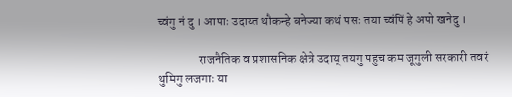च्वंगु नं दु । आपाः उदाय्त थौकन्हे बनेज्या कथं पसः तया च्वंपिं हे अपो खनेदु ।

                राजनैतिक व प्रशासनिक क्षेत्रे उदाय् तयगु पहुच कम जूगुली सरकारी तवरं थुमिगु लजगाः या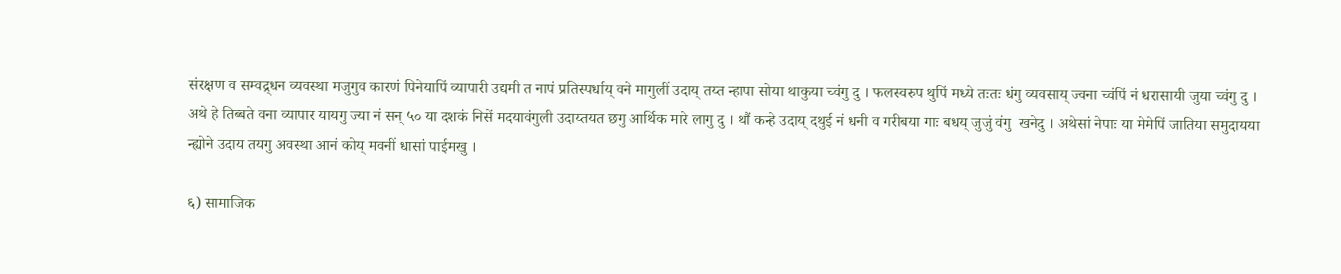संरक्षण व सम्वद्र्धन व्यवस्था मजुगुव कारणं पिनेयापिं व्यापारी उद्यमी त नापं प्रतिस्पर्धाय् वने मागुलीं उदाय् तय्त न्हापा सोया थाकुया च्वंगु दु । फलस्वरुप थुपिं मध्ये तःतः धंगु व्यवसाय् ज्वना च्वंपिं नं धरासायी जुया च्वंगु दु । अथे हे तिब्बते वना व्यापार यायगु ज्या नं सन् ५० या दशकं निसें मदयावंगुली उदाय्तयत छगु आर्थिक मारे लागु दु । थौं कन्हे उदाय् दथुई नं धनी व गरीबया गाः बधय् जुजुं वंगु  खनेदु । अथेसां नेपाः या मेमेपिं जातिया समुदायया न्ह्योने उदाय तयगु अवस्था आनं कोय् मवनीं धासां पाईमखु ।

६) सामाजिक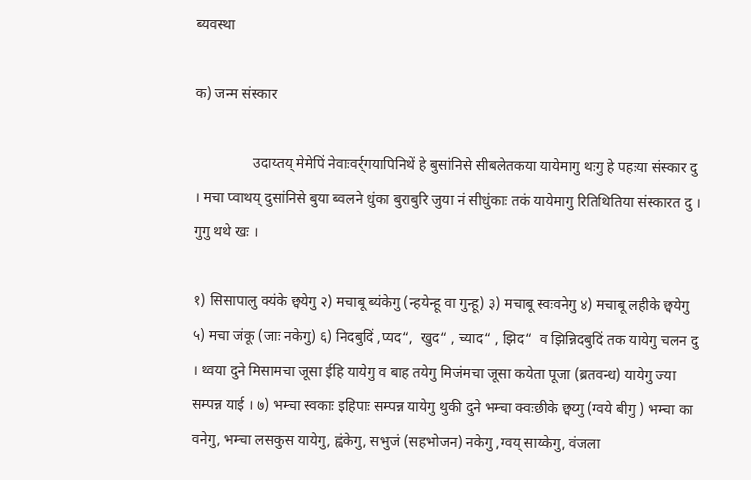ब्यवस्था

क) जन्म संस्कार

                उदाय्तय् मेमेपिं नेवाःवर्र्गयापिनिथें हे बुसांनिसे सीबलेतकया यायेमागु थःगु हे पहःया संस्कार दु । मचा प्वाथय् दुसांनिसे बुया ब्वलने धुंका बुराबुरि जुया नं सीधुंकाः तकं यायेमागु रितिथितिया संस्कारत दु । गुगु थथे खः ।

१) सिसापालु क्यंके छ्वयेगु २) मचाबू ब्यंकेगु (न्हयेन्हू वा गुन्हू) ३) मचाबू स्वःवनेगु ४) मचाबू लहीके छ्वयेगु ५) मचा जंकू (जाः नकेगु) ६) निदबुदिं ,प्यद“,  खुद“ , च्याद“ , झिद“  व झिन्निदबुदिं तक यायेगु चलन दु । थ्वया दुने मिसामचा जूसा ईहि यायेगु व बाह तयेगु मिजंमचा जूसा कयेता पूजा (ब्रतवन्ध) यायेगु ज्या सम्पन्न याई । ७) भम्चा स्वकाः इहिपाः सम्पन्न यायेगु थुकी दुने भम्चा क्वःछीके छ्वय्गु (ग्वये बीगु ) भम्चा का वनेगु, भम्चा लसकुस यायेगु, ह्वंकेगु, सभुजं (सहभोजन) नकेगु ,ग्वय् साय्केगु, वंजला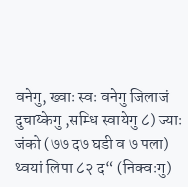वनेगु, ख्वाः स्वः वनेगु जिलाजं दुचाय्केगु ,सम्धि स्वायेगु ८) ज्याः जंको (७७ द७ घडी व ७ पला) थ्वयां लिपा ८२ द“ (निक्वःगु)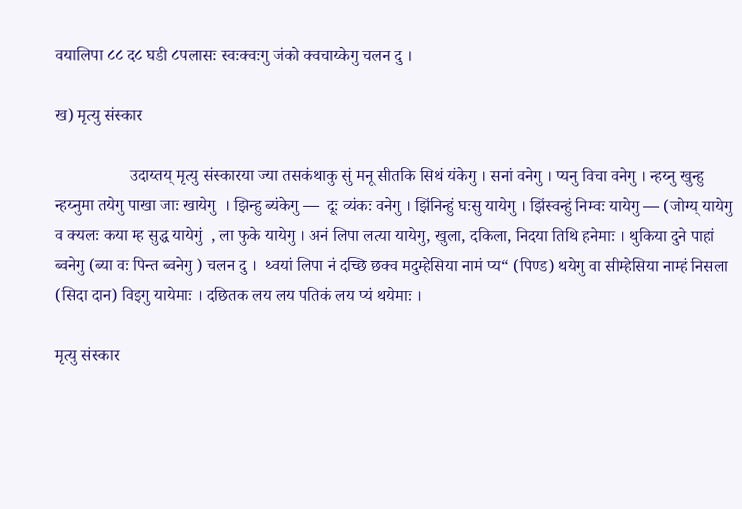वयालिपा ८८ द८ घडी ८पलासः स्वःक्वःगु जंको क्वचाय्केगु चलन दु ।

ख) मृत्यु संस्कार

                  उदाय्तय् मृत्यु संस्कारया ज्या तसकंथाकु सुं मनू सीतकि सिथं यंकेगु । सनां वनेगु । प्यनु विचा वनेगु । न्हय्नु खुन्हु न्हय्नुमा तयेगु पाखा जाः खायेगु  । झिन्हु ब्यंकेगु —  दूः व्यंकः वनेगु । झिंनिन्हुं घःसु यायेगु । झिंस्वन्हुं निम्वः यायेगु — (जोग्य् यायेगु व क्यलः कया म्ह सुद्ध यायेगुं  , ला फुके यायेगु । अनं लिपा लत्या यायेगु, खुला, दकिला, निदया तिथि हनेमाः । थुकिया दुने पाहां ब्वनेगु (ब्या वः पिन्त ब्वनेगु ) चलन दु ।  थ्वयां लिपा नं दच्छि छक्व मदुम्हेसिया नामं प्य“ (पिण्ड) थयेगु वा सीम्हेसिया नाम्हं निसला (सिदा दान) विइगु यायेमाः । दछितक लय लय पतिकं लय प्यं थयेमाः ।

मृत्यु संस्कार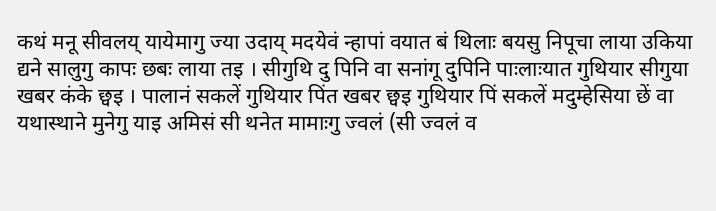कथं मनू सीवलय् यायेमागु ज्या उदाय् मदयेवं न्हापां वयात बं थिलाः बयसु निपूचा लाया उकिया द्यने सालुगु कापः छबः लाया तइ । सीगुथि दु पिनि वा सनांगू दुपिनि पाःलाःयात गुथियार सीगुया खबर कंके छ्वइ । पालानं सकलें गुथियार पिंत खबर छ्वइ गुथियार पिं सकलें मदुम्हेसिया छें वा यथास्थाने मुनेगु याइ अमिसं सी थनेत मामाःगु ज्वलं (सी ज्वलं व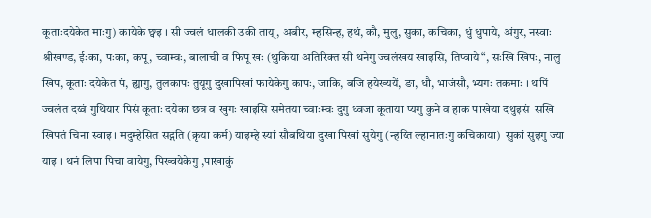कूताःदयेकेत माःगु) कायेके छ्वइ । सी ज्वलं धालकी उकी ताय्, अबीर, म्हसिन्ह, हथं, कौ, मुलु, सुका, कचिका, धुं धुपाये, अंगुर, नस्वाः श्रीखण्ड, ईःका, पःका, कपू, च्वाम्वः, बालाची व फिपू खः (थुकिया अतिरिक्त सी थनेगु ज्वलंखय खाइसि, तिप्वाये“, सःखि खिपः, नालु खिप, कूताः दयेकेत पं, ह्यागु, तुलकापः तुयूगु दुखापिखां फायेकेगु कापः, जाकि, बजि हयेख्ययें, ङा, धौ, भाजंसौ, भ्यगः तकमाः । थपिं ज्वलंत दय्वं गुथियार पिसं कूताः दयेका छत्र व खुगः खाइसि समेतया च्वाःम्वः दुगु ध्वजा कूताया प्यगु कुने व हाक पाखेया दथुइसं  सखि खिपतं चिना स्वाइ । मदुम्हेसित सद्गति (क्रृया कर्म) याइम्हे स्यां सौबथिया दुखा पिखां सुयेगु (न्हय्ति ल्हानातःगु कचिकाया)  सुकां सुइगु ज्या याइ । थनं लिपा पिचा वायेगु, पिख्वयेकेगु ,पाखाकुं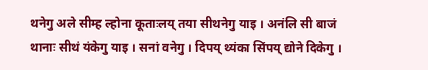थनेगु अले सीम्ह ल्होना कूताःलय् तया सीथनेगु याइ । अनंलि सी बाजं थानाः सीथं यंकेगु याइ । सनां वनेगु । दिपय् थ्यंका सिंपय् द्योने दिकेगु ।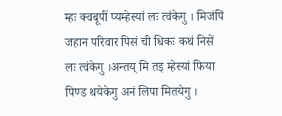म्हः क्वबूपीं प्यम्हेस्यां लः त्वंकेगु । मिजंपिं जहान परिवार पिसं ची धिकः कथं निसें लः त्वंकेगु ।अन्तय् मि तइ म्हेस्यां फिया पिण्ड थयेकेगु अनं लिपा मितयेगु ।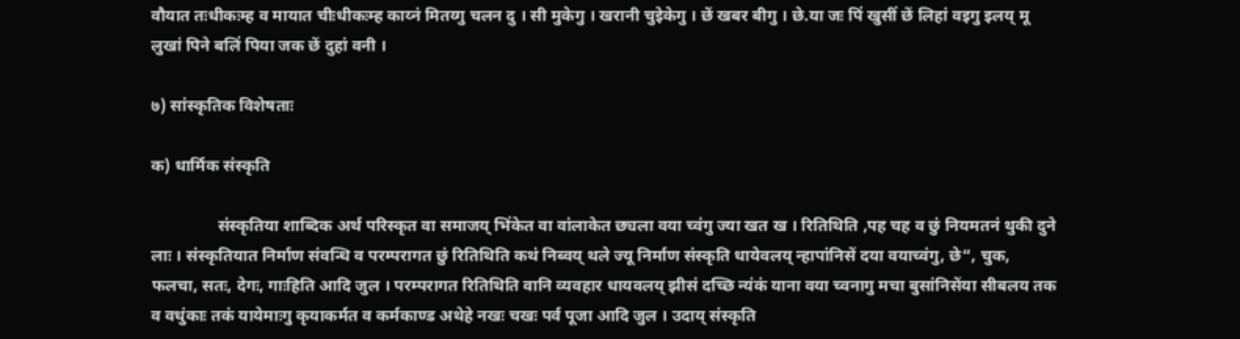वौयात तःधीकःम्ह व मायात चीःधीकःम्ह काय्नं मितय्गु चलन दु । सी मुकेगु । खरानी चुइेकेगु । छें खबर बीगु । छे.या जः पिं खुसीं छें लिहां वइगु इलय् मू लुखां पिने बलिं पिया जक छें दुहां वनी ।

७) सांस्कृतिक विशेषताः

क) धार्मिक संस्कृति

                संस्कृतिया शाब्दिक अर्थ परिस्कृत वा समाजय् भिंकेत वा वांलाकेत छ्यला वया च्वंगु ज्या खत ख । रितिथिति ,पह चह व छुं नियमतनं थुकी दुने लाः । संस्कृतियात निर्माण संवन्धि व परम्परागत छुं रितिथिति कथं निब्वय् थले ज्यू निर्माण संस्कृति धायेवलय् न्हापांनिसें दया वयाच्वंगु, छे“, चुक, फलचा, सतः, देगः, गाःहिति आदि जुल । परम्परागत रितिथिति वानि व्यवहार धायवलय् झीसं दच्छि न्यंकं याना वया च्वनागु मचा बुसांनिसेंया सीबलय तक व वधुंकाः तकं यायेमाःगु कृयाकर्मत व कर्मकाण्ड अथेहे नखः चखः पर्व पूजा आदि जुल । उदाय् संस्कृति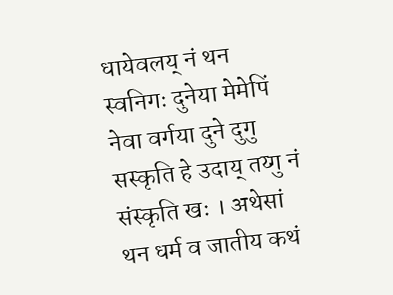धायेवलय् नं थन स्वनिगः दुनेया मेमेपिं नेवा वर्गया दुने दुगु सस्कृति हे उदाय् तय्गु नं संस्कृति खः । अथेसां थन धर्म व जातीय कथं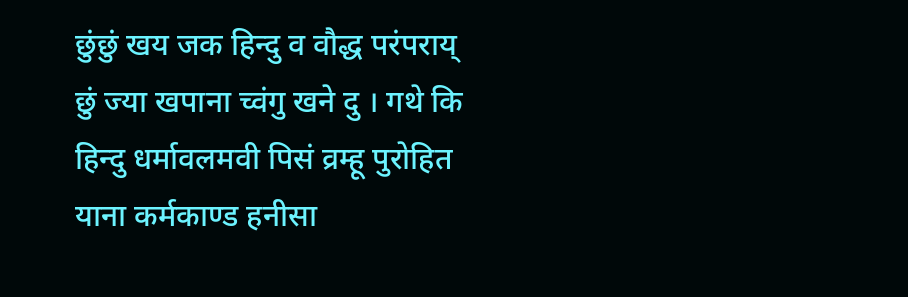छुंछुं खय जक हिन्दु व वौद्ध परंपराय् छुं ज्या खपाना च्वंगु खने दु । गथे कि हिन्दु धर्मावलमवी पिसं व्रम्हू पुरोहित याना कर्मकाण्ड हनीसा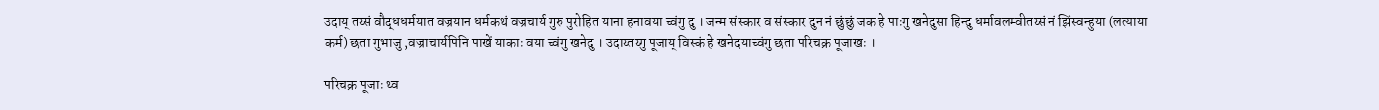उदाय् तय्सं वौद्धधर्मयात वज्रयान धर्मकथं वज्रचार्य गुरु पुरोहित याना हनावया च्वंगु दु । जन्म संस्कार व संस्कार दुन नं छुंछुं जक हे पाःगु खनेदुसा हिन्दु धर्मावलम्वीतय्सं नं झिंस्वन्हुया (लत्याया कर्म) छता गुभाजु ,वज्राचार्यपिनि पाखें याकाः वया च्वंगु खनेदु । उदाय्तय्गु पूजाय् विस्कं हे खनेदयाच्वंगु छता परिचक्र पूजाखः ।

परिचक्र पूजाः थ्व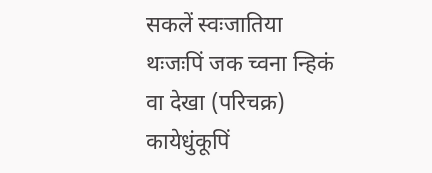सकलें स्वःजातिया थःजःपिं जक च्वना न्हिकं वा देखा (परिचक्र) कायेधुंकूपिं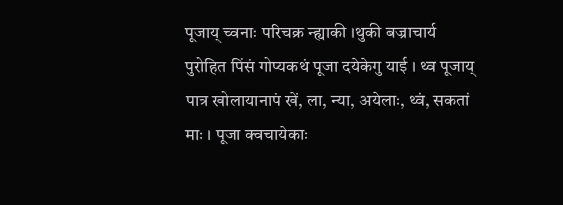पूजाय् च्वनाः परिचक्र न्ह्याकी ।थुकी बज्राचार्य पुरोहित पिंसं गोप्यकथं पूजा दयेकेगु याई । थ्व पूजाय् पात्र खोलायानापं खें, ला, न्या, अयेलाः, थ्वं, सकतां माः । पूजा क्वचायेकाः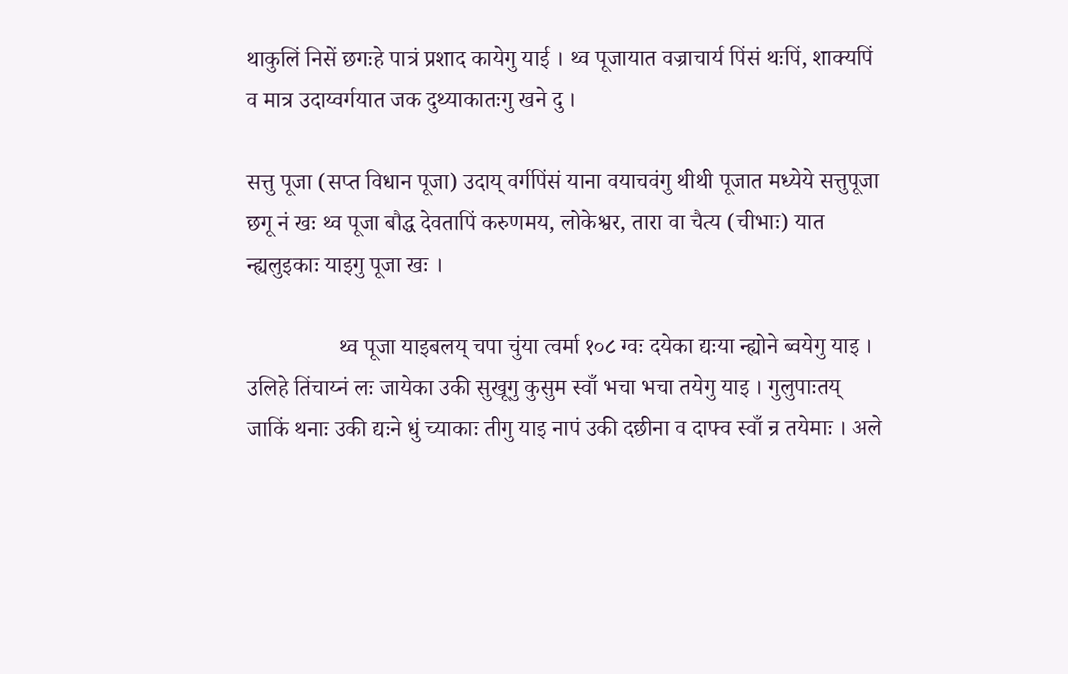थाकुलिं निसें छगःहे पात्रं प्रशाद कायेगु याई । थ्व पूजायात वज्राचार्य पिंसं थःपिं, शाक्यपिं व मात्र उदाय्वर्गयात जक दुथ्याकातःगु खने दु ।

सत्तु पूजा (सप्त विधान पूजा) उदाय् वर्गपिंसं याना वयाचवंगु थीथी पूजात मध्येये सत्तुपूजा छगू नं खः थ्व पूजा बौद्ध देवतापिं करुणमय, लोकेश्वर, तारा वा चैत्य (चीभाः) यात न्ह्यलुइकाः याइगु पूजा खः ।

                थ्व पूजा याइबलय् चपा चुंया त्वर्मा १०८ ग्वः दयेका द्यःया न्ह्योने ब्वयेगु याइ । उलिहे तिंचाय्नं लः जायेका उकी सुखूगु कुसुम स्वाँ भचा भचा तयेगु याइ । गुलुपाःतय् जाकिं थनाः उकी द्यःने धुं च्याकाः तीगु याइ नापं उकी दछीना व दाफ्व स्वाँ न्र तयेमाः । अले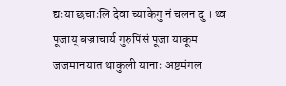द्यःया छचाःलि देवा च्याकेगु नं चलन दु । थ्व पूजाय् बज्राचार्य गुरुपिंसं पूजा याकूम जजमानयात थाकुली यानाः अष्टमंगल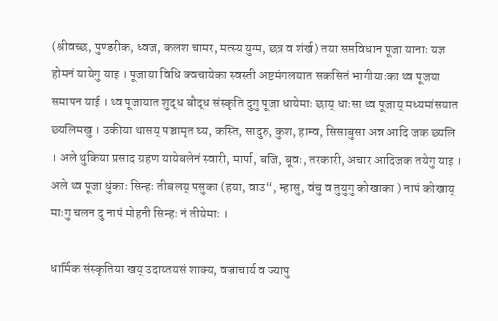(श्रीवच्छ, पुण्डरीक, ध्वज, कलश चामर, मत्स्य युग्म, छत्र व शंर्ख) तया सप्तविधान पूजा यानाः यज्ञ होमनं यायेगु याइ । पूजाया विधि क्वचायेका स्वस्ती अष्टमंगलयात सकसितं भागीयाःका थ्व पूजया समापन याई । थ्व पूजायात शुद्ध बौद्ध संस्कृति दुगु पूजा धायेमाः छाय् धाःसा थ्व पूजाय् मध्यमांसयात छ्यलिमखु । उकीया थासय् पञ्चामृत घ्य, कस्ति, सादुरु, कुश, हाम्व, सिसाबुसा अन्न आदि जक छ्यलि । अले थुकिया प्रसाद ग्रहण यायेबलेनं स्वारी, मार्पा, बजि, बूवः, तरकारी, अचार आदिजक तयेगु याइ । अले थ्व पूजा धुंकाः सिन्हः तीबलय् पसुका (हया, वाउ“, म्हासु, वंचु व तुयुगु कोखाका ) नापं कोखाय् माःगु चलन दु नापं मोहनी सिन्हः नं तीयेमाः ।

धार्मिक संस्कृतिया खय् उदाय्तयसं शाक्य, वज्राचार्य व ज्यापु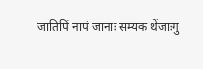जातिपिं नापं जानाः सम्यक थेंजाःगु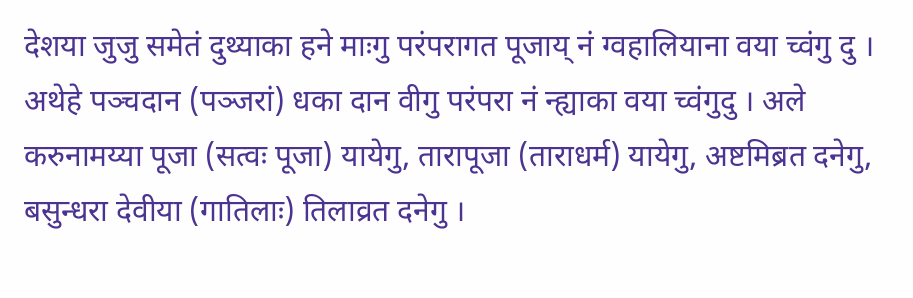देशया जुजु समेतं दुथ्याका हने माःगु परंपरागत पूजाय् नं ग्वहालियाना वया च्वंगु दु । अथेहे पञ्चदान (पञ्जरां) धका दान वीगु परंपरा नं न्ह्याका वया च्वंगुदु । अले करुनामय्या पूजा (सत्वः पूजा) यायेगु, तारापूजा (ताराधर्म) यायेगु, अष्टमिब्रत दनेगु, बसुन्धरा देवीया (गातिलाः) तिलाव्रत दनेगु ।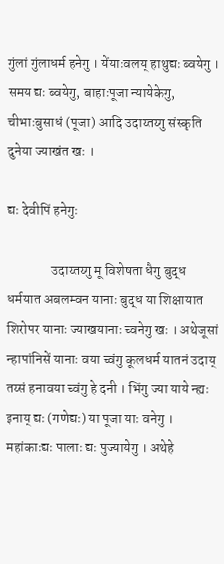गुंलां गुंलाधर्म हनेगु । येंयाःवलय् हाथुद्यः ब्वयेगु । समय द्यः ब्वयेगु, बाहाःपूजा न्यायेकेगु, चीभाःबुसाधं (पूजा) आदि उदाय्तय्गु संस्कृति दुनेया ज्याखंत खः ।

द्यः देवीपिं हनेगुः

                उदाय्तय्गु मू विशेषता धैगु बुद्ध धर्मयात अबलम्वन यानाः बुद्ध या शिक्षायात शिरोपर यानाः ज्याखयानाः च्वनेगु खः । अथेजूसां न्हापांनिसें यानाः वया च्वंगु कूलधर्म यातनं उदाय् तय्सं हनावया च्वंगु हे दनी । भिंगु ज्या याये न्ह्यः इनाय् द्यः (गणेद्यः) या पूजा याः वनेगु । महांकाःद्यः पालाः द्यः पुज्यायेगु । अथेहे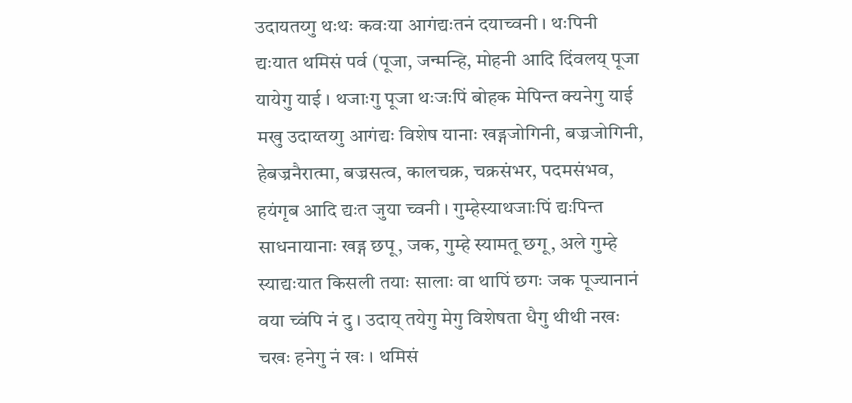उदायतय्गु थःथः कवःया आगंद्यःतनं दयाच्वनी । थःपिनी द्यःयात थमिसं पर्व (पूजा, जन्मन्हि, मोहनी आदि दिंवलय् पूजा यायेगु याई । थजाःगु पूजा थःजःपिं बोहक मेपिन्त क्यनेगु याई मखु उदाय्तय्गु आगंद्यः विशेष यानाः खड्गजोगिनी, बज्रजोगिनी, हेबज्रनैरात्मा, बज्रसत्व, कालचक्र, चक्रसंभर, पदमसंभव, हयंगृब आदि द्यःत जुया च्वनी । गुम्हेस्याथजाःपिं द्यःपिन्त साधनायानाः खड्ग छपू, जक, गुम्हे स्यामतू छगू, अले गुम्हे स्याद्यःयात किसली तयाः सालाः वा थापिं छगः जक पूज्यानानं वया च्वंपि नं दु । उदाय् तयेगु मेगु विशेषता धैगु थीथी नखः चखः हनेगु नं खः । थमिसं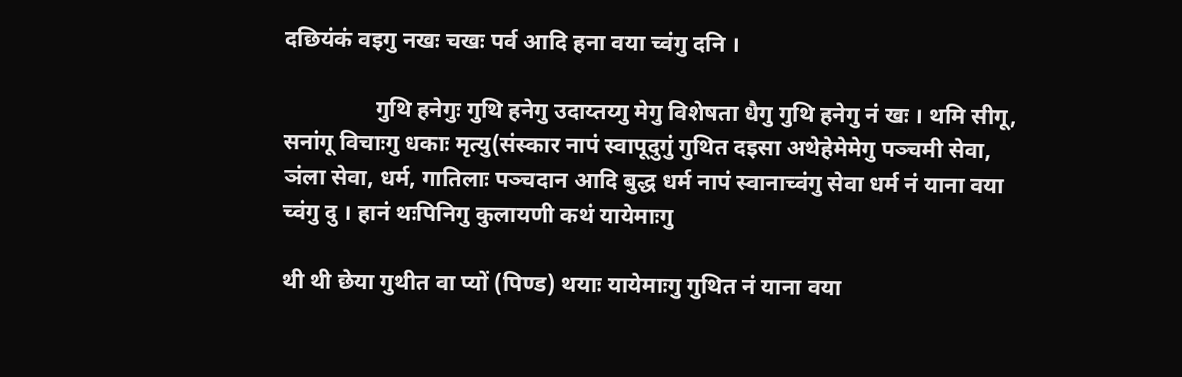दछियंकं वइगु नखः चखः पर्व आदि हना वया च्वंगु दनि ।

                गुथि हनेगुः गुथि हनेगु उदाय्तय्गु मेगु विशेषता धैगु गुथि हनेगु नं खः । थमि सीगू, सनांगू विचाःगु धकाः मृत्यु(संस्कार नापं स्वापूदुगुं गुथित दइसा अथेहेमेमेगु पञ्चमी सेवा, ञंला सेवा, धर्म, गातिलाः पञ्चदान आदि बुद्ध धर्म नापं स्वानाच्वंगु सेवा धर्म नं याना वया च्वंगु दु । हानं थःपिनिगु कुलायणी कथं यायेमाःगु

थी थी छेया गुथीत वा प्यों (पिण्ड) थयाः यायेमाःगु गुथित नं याना वया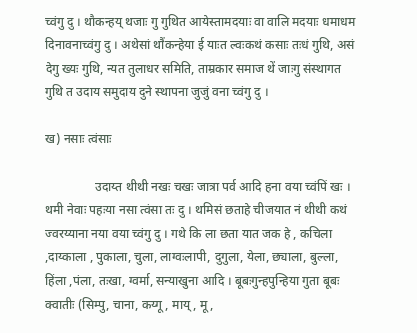च्वंगु दु । थौकन्हय् थजाः गु गुथित आयेस्तामदयाः वा वालि मदयाः धमाधम दिनावनाच्वंगु दु । अथेसां थौंकन्हेया ई याःत ल्वःकथं कसाः तःधं गुथि, असं देगु ख्यः गुथि, न्यत तुलाधर समिति, ताम्रकार समाज थें जाःगु संस्थागत गुथि त उदाय समुदाय दुने स्थापना जुजुं वना च्वंगु दु ।

ख) नसाः त्वंसाः

                उदाय्त थीथी नखः चखः जात्रा पर्व आदि हना वया च्वंपिं खः । थमी नेवाः पहःया नसा त्वंसा तः दु । थमिसं छताहे चीजयात नं थीथी कथं ज्वरय्याना नया वया च्वंगु दु । गथे कि ला छता यात जक हे , कचिला ,दाय्काला , पुकाला, चुला, लाग्वःलापी, दुगुला, येला, छ्याला, बुल्ला, हिंला ,पंला, तःखा, ग्वर्मा, सन्याखुना आदि । बूबःगुन्हपुन्हिया गुता बूबः क्वातीः (सिम्पु, चाना, कय्गू, माय्, मू,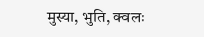मुस्या, भुति, क्वलः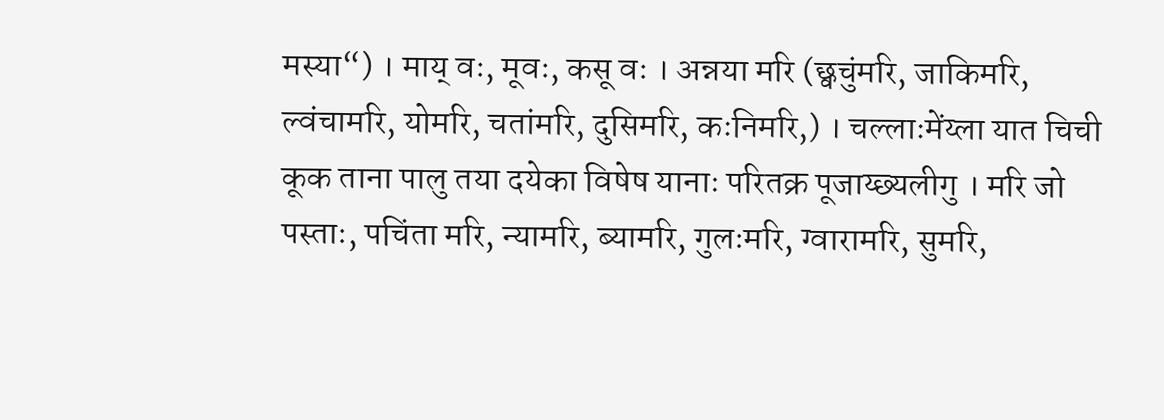मस्या“) । माय् वः, मूवः, कसू वः । अन्नया मरि (छ्वचुंमरि, जाकिमरि, ल्वंचामरि, योमरि, चतांमरि, दुसिमरि, कःनिमरि,) । चल्लाःमेंय्ला यात चिची कूक ताना पालु तया दयेका विषेष यानाः परितक्र पूजाय्छ्यलीगु । मरि जो पस्ताः, पचिंता मरि, न्यामरि, ब्यामरि, गुलःमरि, ग्वारामरि, सुमरि,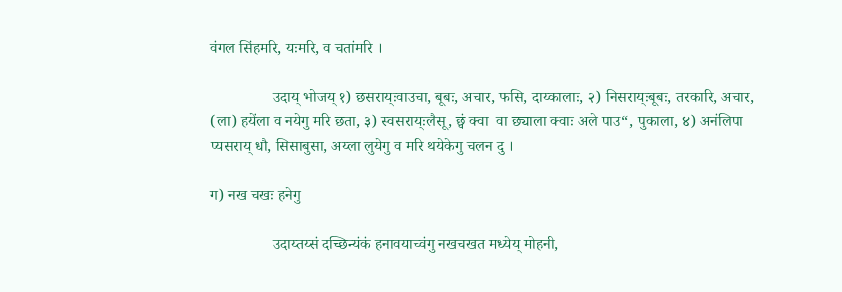वंगल सिंहमरि, यःमरि, व चतांमरि ।

                उदाय् भोजय् १) छसराय्ःवाउचा, बूबः, अचार, फसि, दाय्कालाः, २) निसराय्ःबूबः, तरकारि, अचार, (ला) हयेंला व नयेगु मरि छता, ३) स्वसराय्ःलैसू, छ्वं क्वा  वा छ्याला क्वाः अले पाउ“, पुकाला, ४) अनंलिपा प्यसराय् धौ, सिसाबुसा, अय्ला लुयेगु व मरि थयेकेगु चलन दु ।

ग) नख चखः हनेगु

                उदाय्तय्सं दच्छिन्यंकं हनावयाच्वंगु नखचखत मध्येय् मोहनी,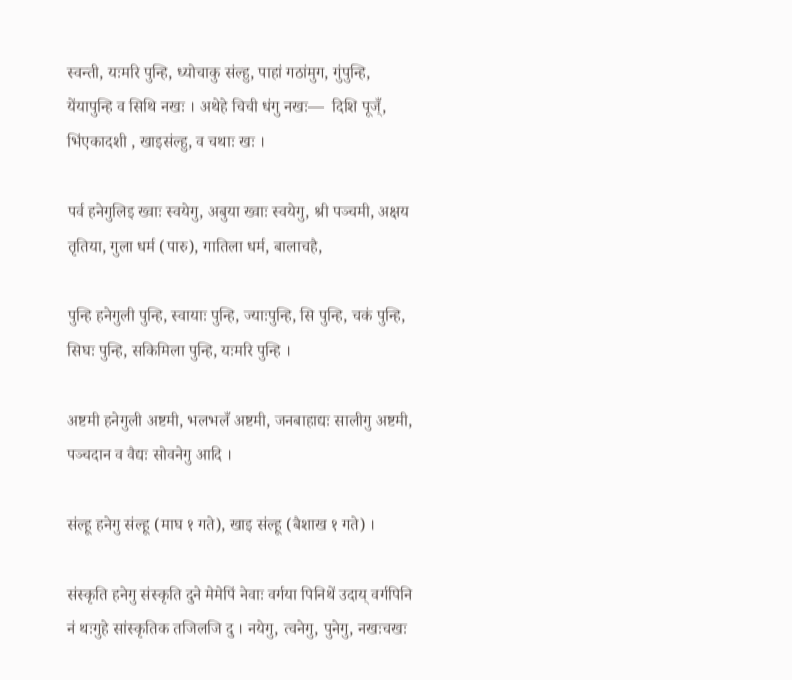स्वन्ती, यःमरि पुन्हि, ध्योचाकु संल्हु, पाहां गठांमुग, गुंपुन्हि, येंयापुन्हि व सिथि नखः । अथेहे चिची धंगु नखः—  दिशि पूज्ँ, भिंएकादशी , खाइसंल्हु, व चथाः खः ।

पर्व हनेगुलिइ ख्वाः स्वयेगु, अबुया ख्वाः स्वयेगु, श्री पञ्चमी, अक्षय तृतिया, गुला धर्म (पारु), गातिला धर्म, बालाचहै,

पुन्हि हनेगुली पुन्हि, स्वायाः पुन्हि, ज्याःपुन्हि, सि पुन्हि, चकं पुन्हि, सिघः पुन्हि, सकिमिला पुन्हि, यःमरि पुन्हि ।

अष्टमी हनेगुली अष्टमी, भलभलँ अष्टमी, जनबाहाद्यः सालीगु अष्टमी, पञ्चदान व वैद्यः सोवनेगु आदि ।

संल्हू हनेगु संल्हू (माघ १ गते), खाइ संल्हू (बैशाख १ गते) ।

संस्कृति हनेगु संस्कृति दुने मेमेपिं नेवाः वर्गया पिनिथें उदाय् वर्गपिनि नं थःगुहे सांस्कृतिक तजिलजि दु । नयेगु, त्वनेगु, पुनेगु, नखःचखः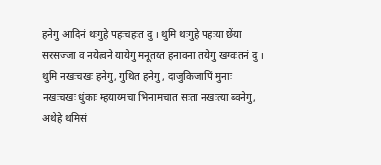हनेगु आदिनं थःगुहे पहःचहःत दु । थुमि थःगुहे पहःया छेंया सरसज्जा व नयेत्वने यायेगु मनूतय्त हनावना तयेगु खग्वःतनं दु । थुमि नखःचखः हनेगु, गुथित हनेगु , दाजुकिजापिं मुनाः नखःचखः धुंकाः म्हयाय्मचा भिनामचात सःता नखःत्या ब्वनेगु, अथेहे थमिसं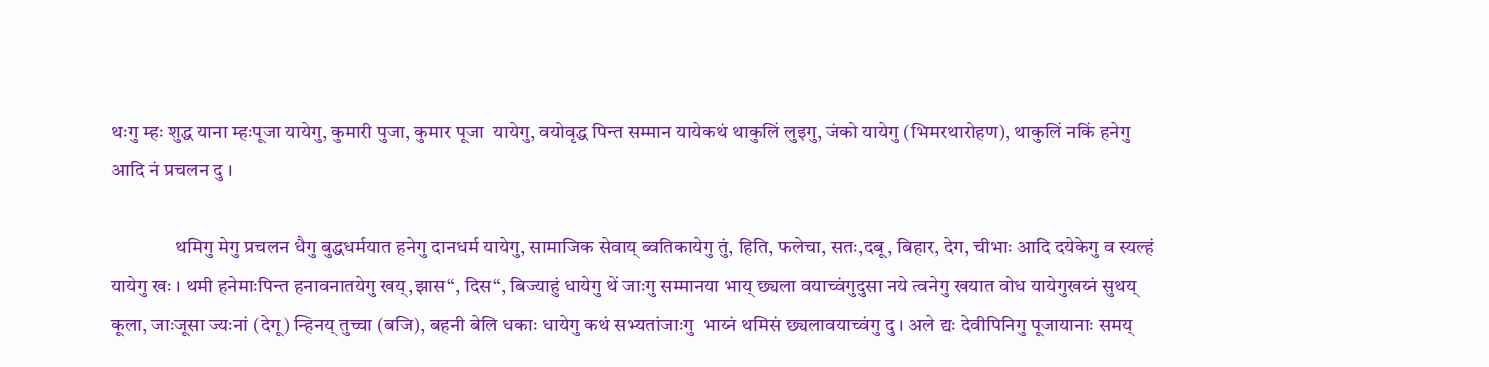थःगु म्हः शुद्ध याना म्हःपूजा यायेगु, कुमारी पुजा, कुमार पूजा  यायेगु, वयोवृद्ध पिन्त सम्मान यायेकथं थाकुलिं लुइगु, जंको यायेगु (भिमरथारोहण), थाकुलिं नकिं हनेगु आदि नं प्रचलन दु ।

                थमिगु मेगु प्रचलन धैगु बुद्धधर्मयात हनेगु दानधर्म यायेगु, सामाजिक सेवाय् ब्वतिकायेगु तुं, हिति, फलेचा, सतः,दबू, बिहार, देग, चीभाः आदि दयेकेगु व स्यल्हं यायेगु खः । थमी हनेमाःपिन्त हनावनातयेगु खय्,झास“, दिस“, बिज्याहुं धायेगु थें जाःगु सम्मानया भाय् छ्यला वयाच्वंगुदुसा नये त्वनेगु खयात वोध यायेगुखय्नं सुथय् कूला, जाःजूसा ज्यःनां (देगू) न्हिनय् तुच्चा (बजि), बहनी बेलि धकाः धायेगु कथं सभ्यतांजाःगु  भाय्नं थमिसं छ्यलावयाच्वंगु दु । अले द्यः देवीपिनिगु पूजायानाः समय्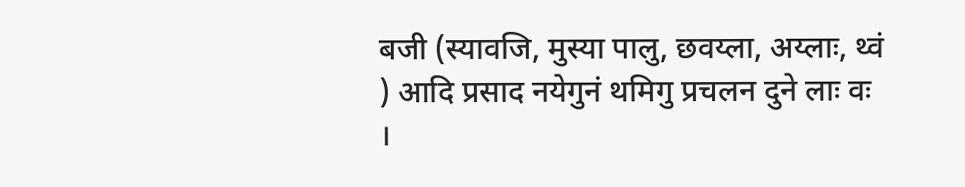बजी (स्यावजि, मुस्या पालु, छवय्ला, अय्लाः, थ्वं ) आदि प्रसाद नयेगुनं थमिगु प्रचलन दुने लाः वः ।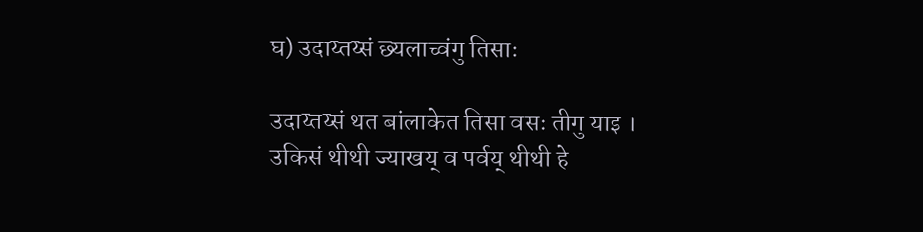घ) उदाय्तय्सं छ्यलाच्वंगु तिसाः

उदाय्तय्सं थत बांलाकेत तिसा वसः तीगु याइ । उकिसं थीथी ज्याखय् व पर्वय् थीथी हे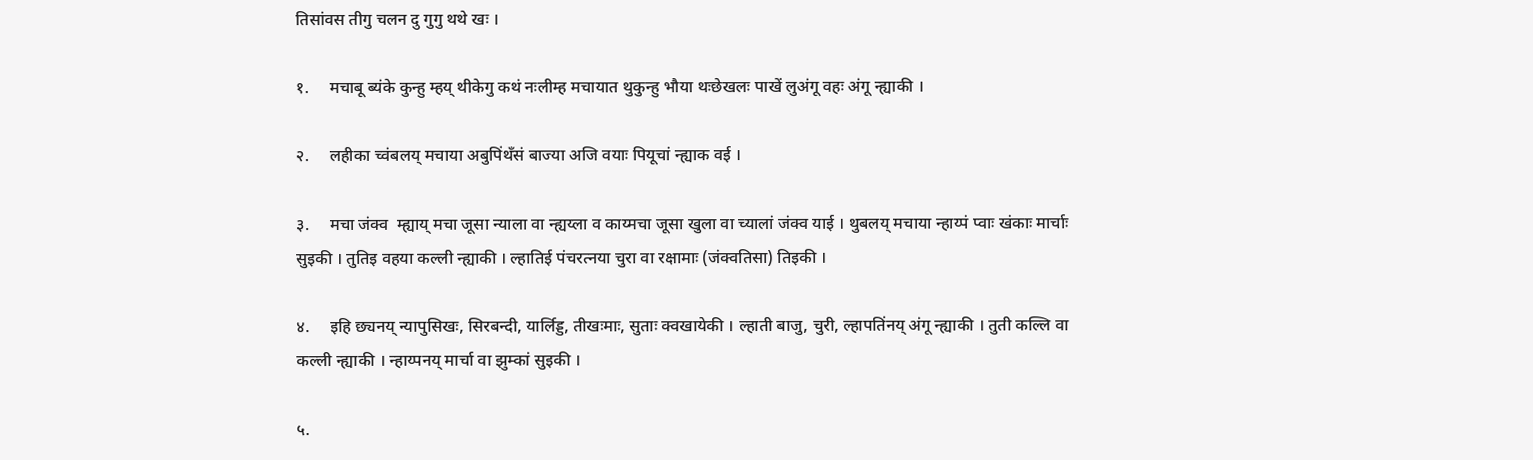तिसांवस तीगु चलन दु गुगु थथे खः ।

१.     मचाबू ब्यंके कुन्हु म्हय् थीकेगु कथं नःलीम्ह मचायात थुकुन्हु भौया थःछेखलः पाखें लुअंगू वहः अंगू न्ह्याकी ।

२.     लहीका च्वंबलय् मचाया अबुपिंथँसं बाज्या अजि वयाः पियूचां न्ह्याक वई ।

३.     मचा जंक्व  म्ह्याय् मचा जूसा न्याला वा न्ह्यय्ला व काय्मचा जूसा खुला वा च्यालां जंक्व याई । थुबलय् मचाया न्हाय्पं प्वाः खंकाः मार्चाः सुइकी । तुतिइ वहया कल्ली न्ह्याकी । ल्हातिई पंचरत्नया चुरा वा रक्षामाः (जंक्वतिसा) तिइकी ।

४.     इहि छ्यनय् न्यापुसिखः, सिरबन्दी, यार्लिड्ड, तीखःमाः, सुताः क्वखायेकी । ल्हाती बाजु, चुरी, ल्हापतिंनय् अंगू न्ह्याकी । तुती कल्लि वा कल्ली न्ह्याकी । न्हाय्पनय् मार्चा वा झुम्कां सुइकी ।

५.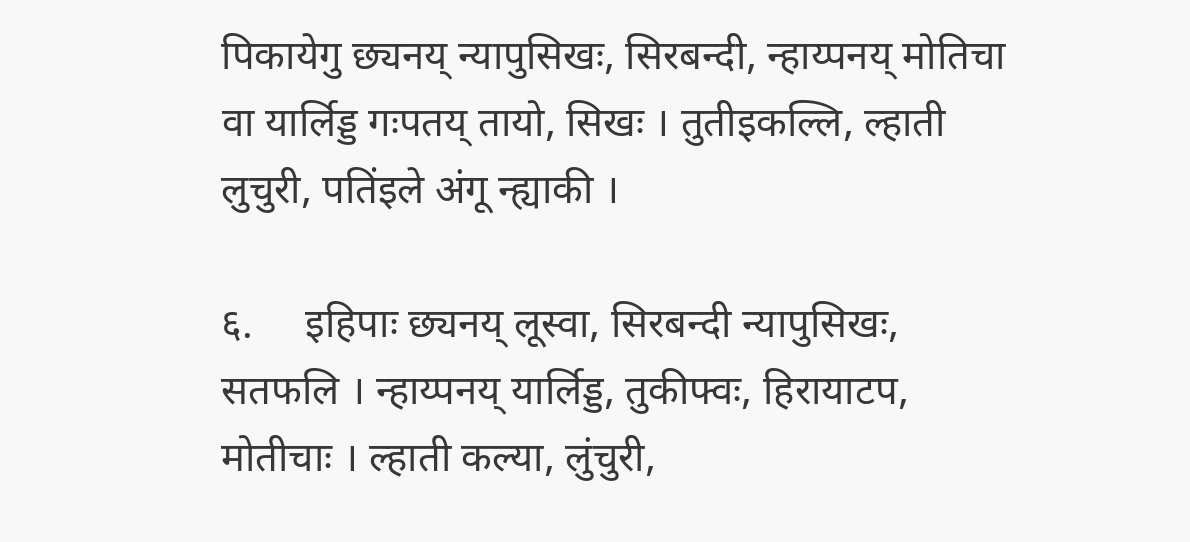पिकायेगु छ्यनय् न्यापुसिखः, सिरबन्दी, न्हाय्पनय् मोतिचा वा यार्लिड्ड गःपतय् तायो, सिखः । तुतीइकल्लि, ल्हाती लुचुरी, पतिंइले अंगू न्ह्याकी ।

६.     इहिपाः छ्यनय् लूस्वा, सिरबन्दी न्यापुसिखः, सतफलि । न्हाय्पनय् यार्लिड्ड, तुकीफ्वः, हिरायाटप, मोतीचाः । ल्हाती कल्या, लुंचुरी,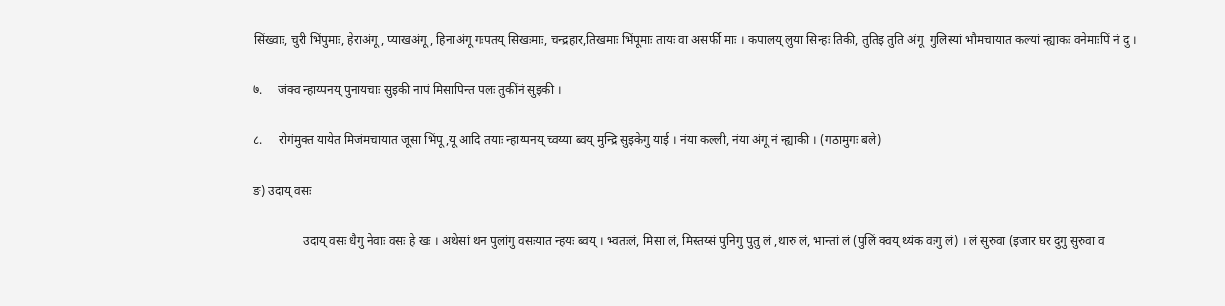सिंख्वाः, चुरी भिंपुमाः, हेराअंगू, प्याखअंगू, हिनाअंगू गःपतय् सिखःमाः, चन्द्रहार,तिखमाः भिंपूमाः तायः वा असर्फी माः । कपालय् लुया सिन्हः तिकी, तुतिइ तुति अंगू  गुलिस्यां भौमचायात कल्यां न्ह्याकः वनेमाःपिं नं दु ।

७.     जंक्व न्हाय्पनय् पुनायचाः सुइकी नापं मिसापिन्त पलः तुकींनं सुइकी ।

८.     रोगंमुक्त यायेत मिजंमचायात जूसा भिंपू,यू आदि तयाः न्हाय्पनय् च्वय्या ब्वय् मुन्द्रि सुइकेगु याई । नंया कल्ली, नंया अंगू नं न्ह्याकी । (गठामुगः बले)

ङ) उदाय् वसः

                उदाय् वसः धैगु नेवाः वसः हे खः । अथेसां थन पुलांगु वसःयात न्हयः ब्वय् । भ्वतःलं, मिसा लं, मिस्तय्सं पुनिगु पुतु लं ,थारु लं, भान्तां लं (पुलिं क्वय् थ्यंक वःगु लं) । लं सुरुवा (इजार घर दुगु सुरुवा व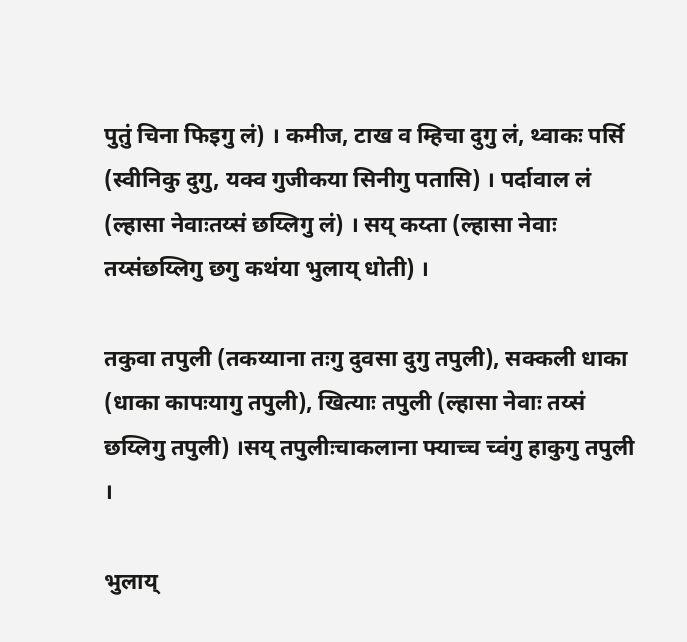पुतुं चिना फिइगु लं) । कमीज, टाख व म्हिचा दुगु लं, थ्वाकः पर्सि (स्वीनिकु दुगु, यक्व गुजीकया सिनीगु पतासि) । पर्दावाल लं (ल्हासा नेवाःतय्सं छय्लिगु लं) । सय् कय्ता (ल्हासा नेवाः तय्संछय्लिगु छगु कथंया भुलाय् धोती) ।

तकुवा तपुली (तकय्याना तःगु दुवसा दुगु तपुली), सक्कली धाका (धाका कापःयागु तपुली), खित्याः तपुली (ल्हासा नेवाः तय्सं छय्लिगु तपुली) ।सय् तपुलीःचाकलाना फ्याच्च च्वंगु हाकुगु तपुली ।

भुलाय्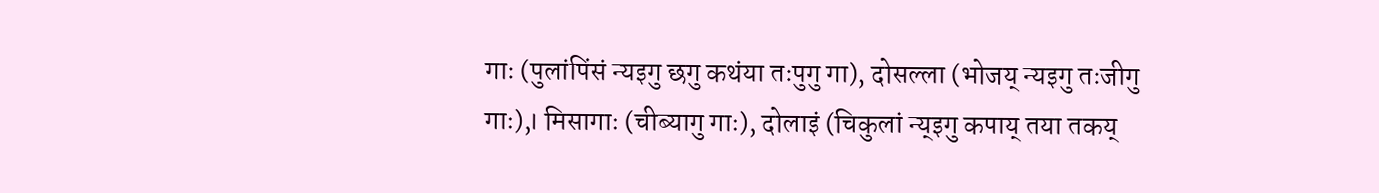गाः (पुलांपिंसं न्यइगु छगु कथंया तःपुगु गा), दोसल्ला (भोजय् न्यइगु तःजीगु गाः),। मिसागाः (चीब्यागु गाः), दोलाइं (चिकुलां न्य्इगु कपाय् तया तकय्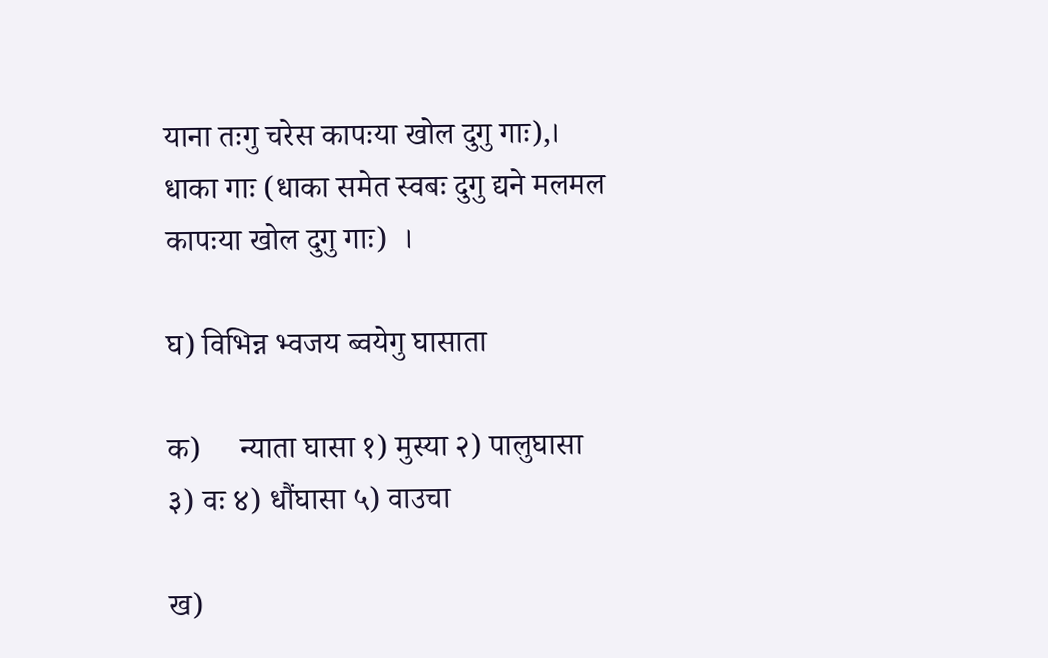याना तःगु चरेस कापःया खोल दुगु गाः),। धाका गाः (धाका समेत स्वबः दुगु द्यने मलमल कापःया खोल दुगु गाः)  ।

घ) विभिन्न भ्वजय ब्वयेगु घासाता

क)     न्याता घासा १) मुस्या २) पालुघासा ३) वः ४) धौंघासा ५) वाउचा

ख)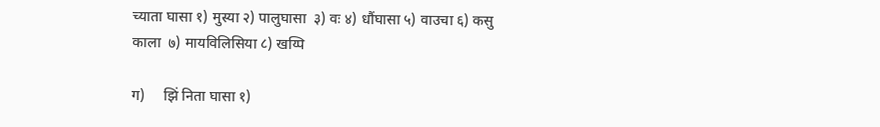च्याता घासा १) मुस्या २) पालुघासा  ३) वः ४) धौंघासा ५) वाउचा ६) कसु काला  ७) मायविलिसिया ८) खय्पि

ग)     झिं निता घासा १)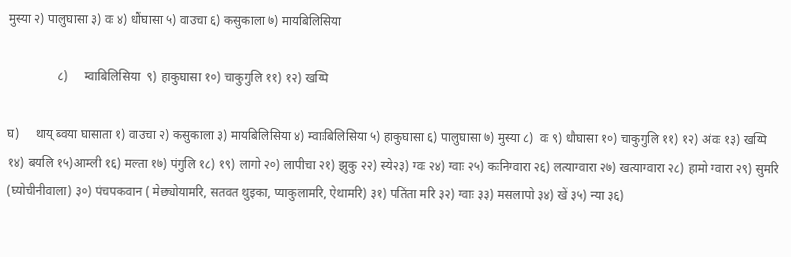मुस्या २) पालुघासा ३) वः ४) धौंघासा ५) वाउचा ६) कसुकाला ७) मायबिलिसिया

                ८)     म्वाबिलिसिया  ९) हाकुघासा १०) चाकुगुलि ११) १२) खय्पि

घ)     थाय् ब्वया घासाता १) वाउचा २) कसुकाला ३) मायबिलिसिया ४) म्वाःबिलिसिया ५) हाकुघासा ६) पालुघासा ७) मुस्या ८)  वः ९) धौघासा १०) चाकुगुलि ११) १२) अंवः १३) खय्पि १४) बयलि १५)आम्ली १६) मल्ता १७) पंगुलि १८) १९) लागो २०) लापीचा २१) झुकु २२) स्ये२३) ग्वः २४) ग्वाः २५) कःनिग्वारा २६) लत्याग्वारा २७) खत्याग्वारा २८) हामो ग्वारा २९) सुमरि (घ्योचीनीवाला) ३०) पंचपकवान ( मेछ्योयामरि, सतवत थुइका, प्याकुलामरि, ऐथामरि) ३१) पतिंता मरि ३२) ग्वाः ३३) मसलापो ३४) खें ३५) न्या ३६)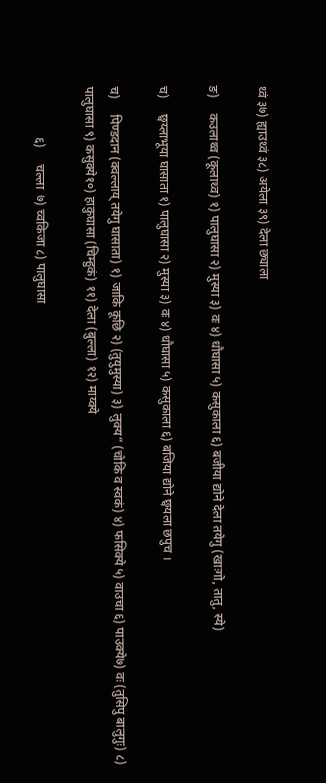थ्वं ३७) ह्याउथ्वं ३८) अयेला ३९) देला छ्याला

ङ)     कउलाथ्व (कूलाथ्व) १) पालुघासा २) मुस्या ३) वः ४) धौघासा ५) कसुकाला ६) बजीया द्योने देला तयेगु (खाःगो, तातु, स्ये)

च)     छ्वय्लाभूया घासाता १) पालुघासा २) मुस्या ३) वः ४) धौघासा ५) कसुकाला ६) बजिया द्योने छ्वयला छपुच ।

च)     पिण्डदान (क्वल्लाय् तयेगु घासाता) १) जाकि कूछि २) (तुयुमुस्या) ३) लुक्य“ (चोकि व स्वकं) ४) फसिक्ये ५) वाउचा ६) पाउक्ये७) वः (तुसिपु बालुगुः) ८) पालुघासा ९) कसुक्ये१०) हाकुघासा (चिम्हुकं) ११) देला (बुल्ला) १२) माय्क्ये

                ६)     चल्ला  ७) च्वकिजा ८) पालुघासा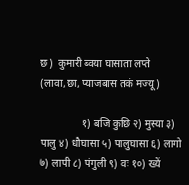छ)  कुमारी ब्वया घासाता लप्ते (लावा,छा, प्याजबास तकं मज्यू)

                १) बजि कुछि २) मुस्या ३) पालु ४) धौघासा ५) पालुघासा ६) लागो ७) लापी ८) पंगुली ९) वः १०) ख्यें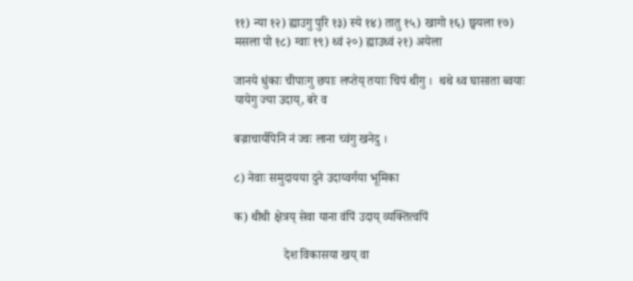११) न्या १२) ह्याउगु पुरि १३) स्ये १४) तातु १५) खागो १६) छ्वयला १७) मसला पो १८) ग्वाः १९) थ्वं २०) ह्याउथ्वं २१) अयेला

जानये धुंकाः चीपाःगु छपाः लप्तेय् तयाः चिपं थीगु ।  थथे थ्व घासाता ब्वयाः यायेगु ज्या उदाय्, बरे व

बज्राचार्यपिनि नं ज्वः लाना च्वंगु खनेदु ।

८) नेवाः समुदायया दुने उदाय्वर्गया भूमिका

क) थीथी क्षेत्रय् सेवा याना वंपिं उदाय् व्यक्तित्वपिं

                देश विकासया खय् वा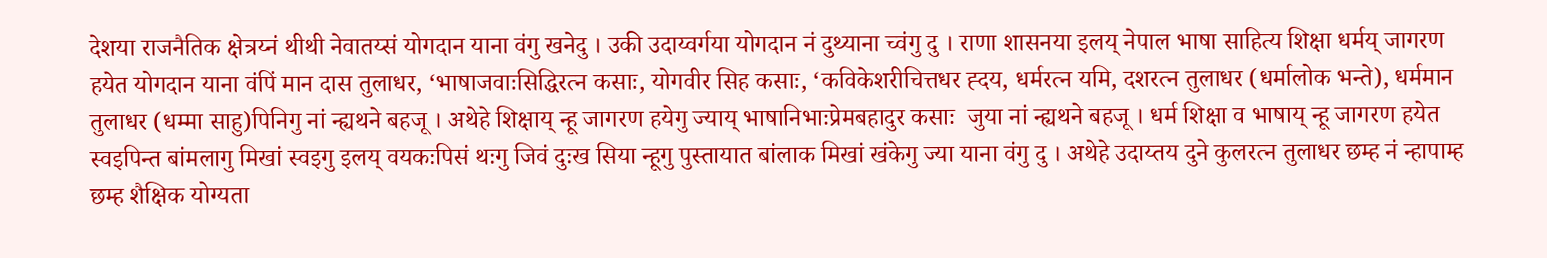देशया राजनैतिक क्षेत्रय्नं थीथी नेवातय्सं योगदान याना वंगु खनेदु । उकी उदाय्वर्गया योगदान नं दुथ्याना च्वंगु दु । राणा शासनया इलय् नेपाल भाषा साहित्य शिक्षा धर्मय् जागरण हयेत योगदान याना वंपिं मान दास तुलाधर, ‘भाषाजवाःसिद्धिरत्न कसाः, योगवीर सिह कसाः, ‘कविकेशरीचित्तधर ह्दय, धर्मरत्न यमि, दशरत्न तुलाधर (धर्मालोक भन्ते), धर्ममान तुलाधर (धम्मा साहु)पिनिगु नां न्ह्यथने बहजू । अथेहे शिक्षाय् न्हू जागरण हयेगु ज्याय् भाषानिभाःप्रेमबहादुर कसाः  जुया नां न्ह्यथने बहजू । धर्म शिक्षा व भाषाय् न्हू जागरण हयेत स्वइपिन्त बांमलागु मिखां स्वइगु इलय् वयकःपिसं थःगु जिवं दुःख सिया न्हूगु पुस्तायात बांलाक मिखां खंकेगु ज्या याना वंगु दु । अथेहे उदाय्तय दुने कुलरत्न तुलाधर छम्ह नं न्हापाम्ह छम्ह शैक्षिक योग्यता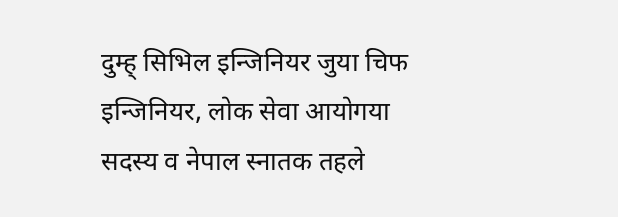दुम्ह् सिभिल इन्जिनियर जुया चिफ इन्जिनियर, लोक सेवा आयोगया सदस्य व नेपाल स्नातक तहले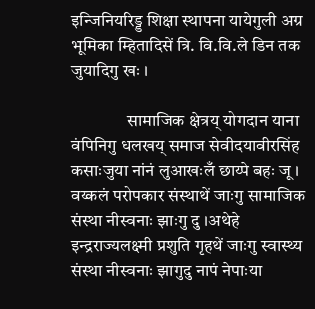इन्जिनियरिड्ड शिक्षा स्थापना यायेगुली अग्र भूमिका म्हितादिसें त्रि. वि.वि.ले डिन तक जुयादिगु खः ।

                सामाजिक क्षेत्रय् योगदान याना वंपिनिगु धलखय् समाज सेवीदयावीरसिंह कसाःजुया नांनं लुआखःलँ छाय्पे बहः जू । वय्कलं परोपकार संस्थाथें जाःगु सामाजिक  संस्था नीस्वनाः झाःगु दु ।अथेहे इन्द्रराज्यलक्ष्मी प्रशुति गृहथें जाःगु स्वास्थ्य संस्था नीस्वनाः झागुदु नापं नेपाःया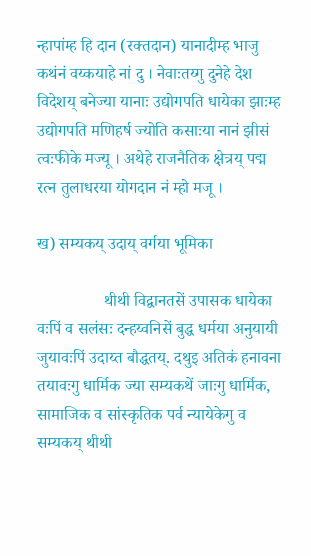न्हापांम्ह हि दान (रक्तदान) यानादीम्ह भाजु कथंनं वय्कयाहे नां दु । नेवाःतय्गु दुनेहे देश विदेशय् बनेज्या यानाः उद्योगपति धायेका झाःम्ह उद्योगपति मणिहर्ष ज्योति कसाःया नानं झीसं त्वःफीके मज्यू । अथेहे राजनैतिक क्षेत्रय् पद्म रत्न तुलाधरया योगदान नं म्हो मजू ।

ख) सम्यकय् उदाय् वर्गया भूमिका

                थीथी विद्वानतसें उपासक धायेका वःपिं व सलंसः दन्हय्वनिसें बुद्ध धर्मया अनुयायी जुयावःपिं उदाय्त बौद्धतय्. दथुइ अतिकं हनावना तयावःगु धार्मिक ज्या सम्यकथें जाःगु धार्मिक, सामाजिक व सांस्कृतिक पर्व न्यायेकेगु व सम्यकय् थीथी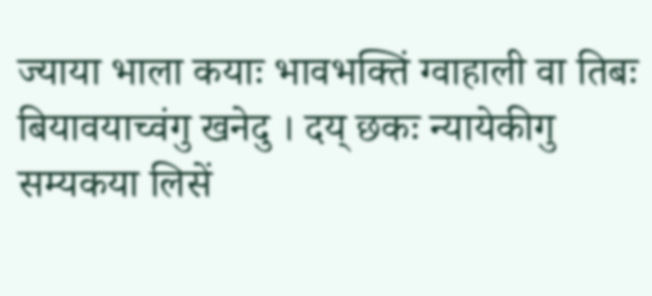ज्याया भाला कयाः भावभक्तिं ग्वाहाली वा तिबः बियावयाच्वंगु खनेदु । दय् छकः न्यायेकीगु सम्यकया लिसें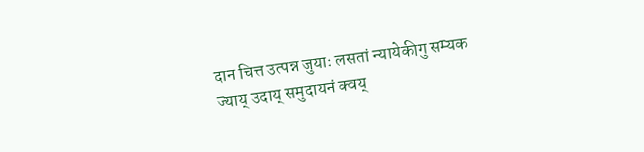दान चित्त उत्पन्न जुयाः लसतां न्यायेकीगु सम्यक ज्याय् उदाय् समुदायनं क्वय्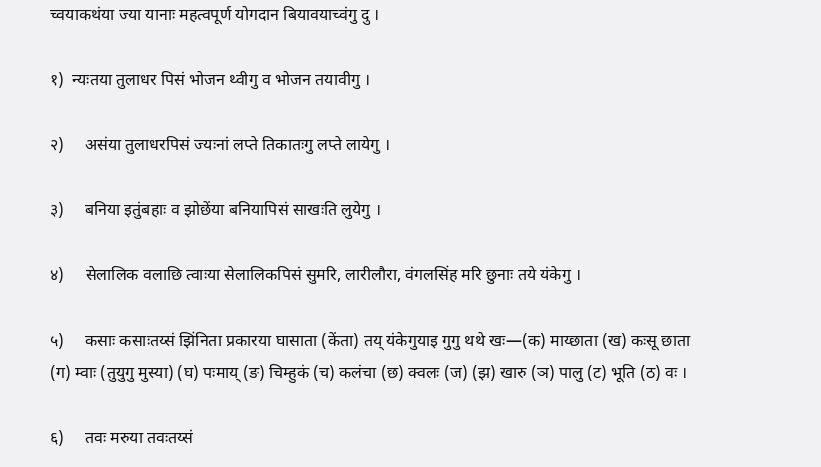च्वयाकथंया ज्या यानाः महत्वपूर्ण योगदान बियावयाच्वंगु दु ।

१)  न्यःतया तुलाधर पिसं भोजन थ्वीगु व भोजन तयावीगु ।

२)     असंया तुलाधरपिसं ज्यःनां लप्ते तिकातःगु लप्ते लायेगु ।

३)     बनिया इतुंबहाः व झोछेंया बनियापिसं साखःति लुयेगु ।

४)     सेलालिक वलाछि त्वाःया सेलालिकपिसं सुमरि, लारीलौरा, वंगलसिंह मरि छुनाः तये यंकेगु ।

५)     कसाः कसाःतय्सं झिंनिता प्रकारया घासाता (केंता) तय् यंकेगुयाइ गुगु थथे खः—(क) माय्छाता (ख) कःसू छाता           (ग) म्वाः (तुयुगु मुस्या) (घ) पःमाय् (ङ) चिम्हुकं (च) कलंचा (छ) क्वलः (ज) (झ) खारु (ञ) पालु (ट) भूति (ठ) वः ।

६)     तवः मरुया तवःतय्सं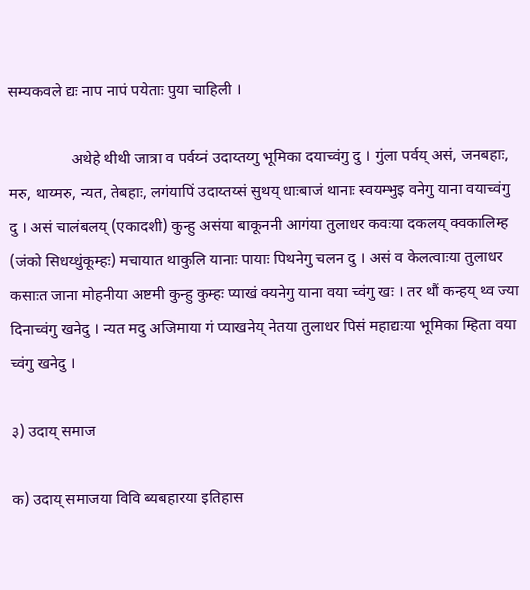सम्यकवले द्यः नाप नापं पयेताः पुया चाहिली ।

                अथेहे थीथी जात्रा व पर्वय्नं उदाय्तय्गु भूमिका दयाच्वंगु दु । गुंला पर्वय् असं, जनबहाः, मरु, थाय्मरु, न्यत, तेबहाः, लगंयापिं उदाय्तय्सं सुथय् धाःबाजं थानाः स्वयम्भुइ वनेगु याना वयाच्वंगु दु । असं चालंबलय् (एकादशी) कुन्हु असंया बाकूननी आगंया तुलाधर कवःया दकलय् क्वकालिम्ह (जंको सिधय्धुंकूम्हः) मचायात थाकुलि यानाः पायाः पिथनेगु चलन दु । असं व केलत्वाःया तुलाधर कसाःत जाना मोहनीया अष्टमी कुन्हु कुम्हः प्याखं क्यनेगु याना वया च्वंगु खः । तर थौं कन्हय् थ्व ज्या दिनाच्वंगु खनेदु । न्यत मदु अजिमाया गं प्याखनेय् नेतया तुलाधर पिसं महाद्यःया भूमिका म्हिता वया च्वंगु खनेदु ।

३) उदाय् समाज

क) उदाय् समाजया विवि ब्यबहारया इतिहास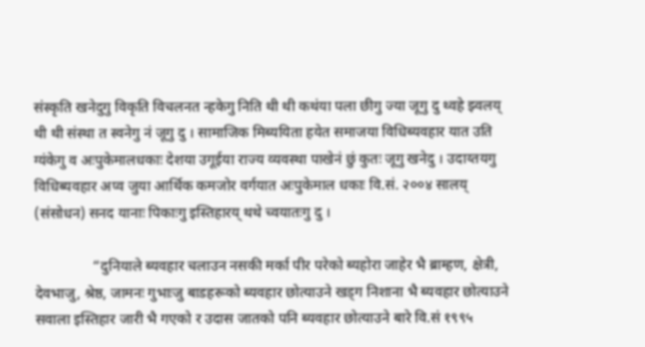संस्कृति खनेदुगु विकृति विचलनत न्हकेगु निति थी थी कथंया पला छीगु ज्या जूगु दु थ्वहे झ्वलय् थी थी संस्था त स्वनेगु नं जूगु दु । सामाजिक मिब्ययिता हयेत समाजया विधिब्यवहार यात उति ग्यंकेगु व अःपुकेमालधकाः देशया उगूईया राज्य व्यवस्था पाखेनं छुं कुतः जूगु खनेदु । उदाय्तयगु विधिब्यवहार अप्व जुया आर्थिक कमजोर वर्गयात अःपुकेमाल धकाः वि.सं. २००४ सालय् (संसोधन) सनद यानाः पिकाःगु इस्तिहारय् थथे च्वयातःगु दु ।

                “दुनियाले ब्यवहार चलाउन नसकी मर्का पीर परेको ब्यहोरा जाहेर भै ब्राम्हण, क्षेत्री, देवभाजु, श्रेष्ठ, जामनः गुभाःजु बाडहरूको ब्यवहार छोत्याउने खड्ग निशाना भै ब्यवहार छोत्याउने सवाला इस्तिहार जारी भै गएको र उदास जातको पनि ब्यवहार छोत्याउने बारे वि.सं १९९५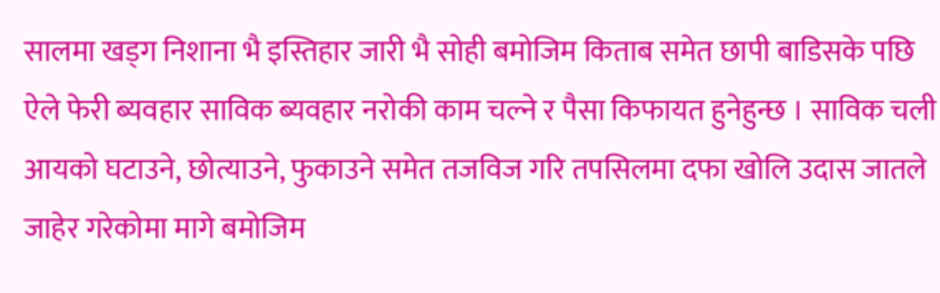सालमा खड्ग निशाना भै इस्तिहार जारी भै सोही बमोजिम किताब समेत छापी बाडिसके पछि ऐले फेरी ब्यवहार साविक ब्यवहार नरोकी काम चल्ने र पैसा किफायत हुनेहुन्छ । साविक चली आयको घटाउने, छोत्याउने, फुकाउने समेत तजविज गरि तपसिलमा दफा खोलि उदास जातले जाहेर गरेकोमा मागे बमोजिम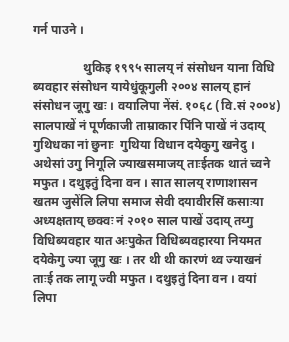गर्न पाउने ।

                थुकिइ १९९५ सालय् नं संसोधन याना विधि ब्यवहार संसोधन यायेधुंकूगुली २००४ सालय् हानं संसोधन जूगु खः । वयालिपा नेंसं. १०६८ (वि.सं २००४) सालपाखें नं पूर्णकाजी ताम्राकार पिंनि पाखें नं उदाय् गुथिधका नां छुनाः  गुथिया विधान दयेकुगु खनेदु । अथेसां उगु निगूलि ज्याखसमाजय् ताःईतक थातं च्वने मफुत । दथुइतुं दिना वन । सात सालय् राणाशासन खतम जुसेंलि लिपा समाज सेवी दयावीरसिं कसाःया अध्यक्षताय् छक्वः नं २०१० साल पाखें उदाय् तय्गु विधिब्यवहार यात अःपुकेत विधिब्यवहारया नियमत दयेकेगु ज्या जूगु खः । तर थी थी कारणं थ्व ज्याखनं ताःई तक लागू ज्वी मफुत । दथुइतुं दिना वन । वयां लिपा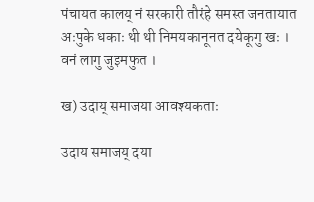पंचायत कालय् नं सरकारी तौरंहे समस्त जनतायात अःपुके धकाः थी थी निमयकानूनत दयेकूगु खः । वनं लागु जुइमफुत ।

ख) उदाय् समाजया आवश्यकताः

उदाय समाजय् दया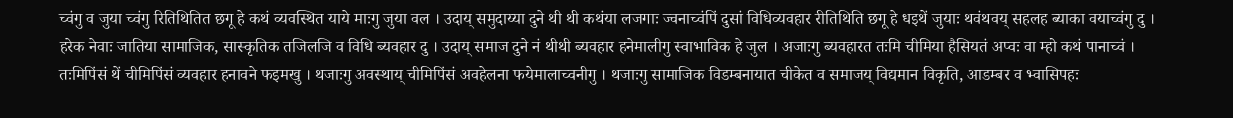च्वंगु व जुया च्वंगु रितिथितित छगू हे कथं व्यवस्थित याये माःगु जुया वल । उदाय् समुदाय्या दुने थी थी कथंया लजगाः ज्वनाच्वंपिं दुसां विधिव्यवहार रीतिथिति छगू हे धइथें जुयाः थवंथवय् सहलह ब्याका वयाच्वंगु दु । हरेक नेवाः जातिया सामाजिक, सास्कृतिक तजिलजि व विधि ब्यवहार दु । उदाय् समाज दुने नं थीथी ब्यवहार हनेमालीगु स्वाभाविक हे जुल । अजाःगु ब्यवहारत तःमि चीमिया हैसियतं अप्वः वा म्हो कथं पानाच्वं । तःमिपिंसं थें चीमिपिंसं व्यवहार हनावने फइमखु । थजाःगु अवस्थाय् चीमिपिंसं अवहेलना फयेमालाच्वनीगु । थजाःगु सामाजिक विडम्बनायात चीकेत व समाजय् विद्यमान विकृति, आडम्बर व भ्वासिपहः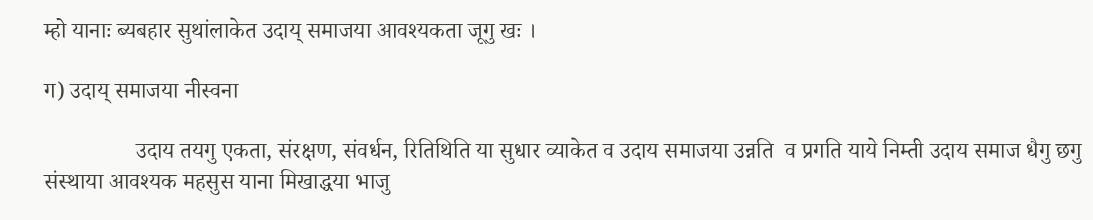म्हो यानाः ब्यबहार सुथांलाकेत उदाय् समाजया आवश्यकता जूगु खः ।

ग) उदाय् समाजया नीस्वना

                उदाय तयगु एकता, संरक्षण, संवर्धन, रितिथिति या सुधार व्याकेत व उदाय समाजया उन्नति  व प्रगति याये निम्ती उदाय समाज धैगु छगु संस्थाया आवश्यक महसुस याना मिखाद्धया भाजु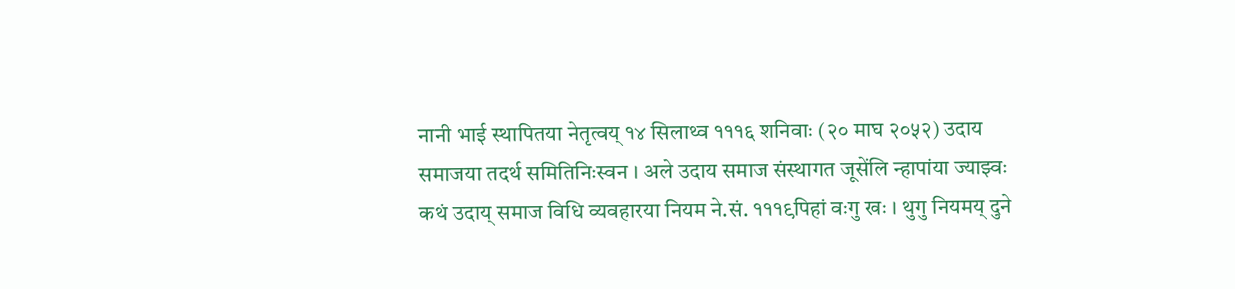नानी भाई स्थापितया नेतृत्वय् १४ सिलाथ्व १११६ शनिवाः (२० माघ २०५२) उदाय समाजया तदर्थ समितिनिःस्वन । अले उदाय समाज संस्थागत जूसेंलि न्हापांया ज्याझ्वः कथं उदाय् समाज विधि व्यवहारया नियम ने.सं. १११९पिहां वःगु खः । थुगु नियमय् दुने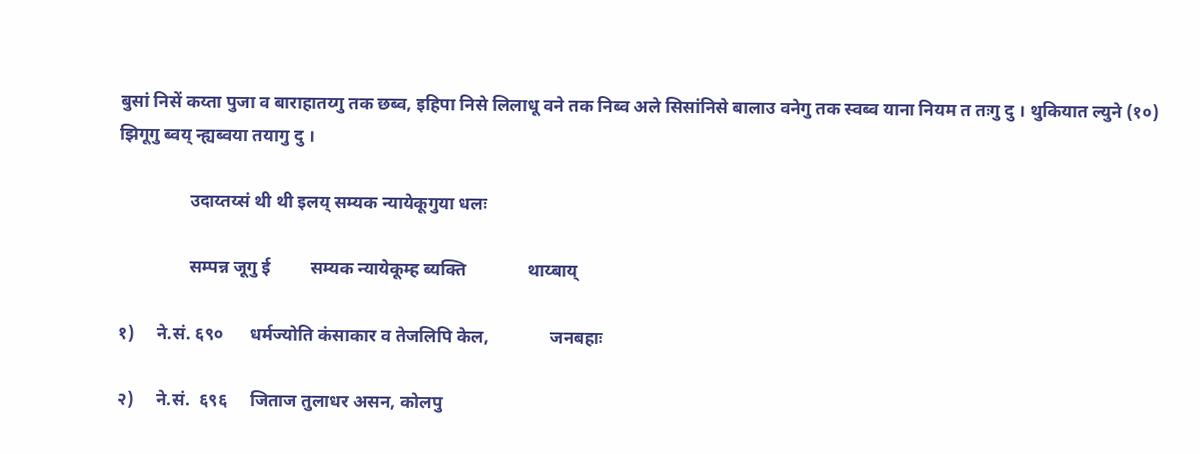बुसां निसें कय्ता पुजा व बाराहातय्गु तक छब्व, इहिपा निसे लिलाधू वने तक निब्व अले सिसांनिसे बालाउ वनेगु तक स्वब्व याना नियम त तःगु दु । थुकियात ल्युने (१०) झिगूगु ब्वय् न्ह्यब्वया तयागु दु ।

                उदाय्तय्सं थी थी इलय् सम्यक न्यायेकूगुया धलः

                सम्पन्न जूगु ई         सम्यक न्यायेकूम्ह ब्यक्ति              थाय्बाय्

१)     ने.सं. ६९०      धर्मज्योति कंसाकार व तेजलिपि केल,              जनबहाः

२)     ने.सं.  ६९६     जिताज तुलाधर असन, कोलपु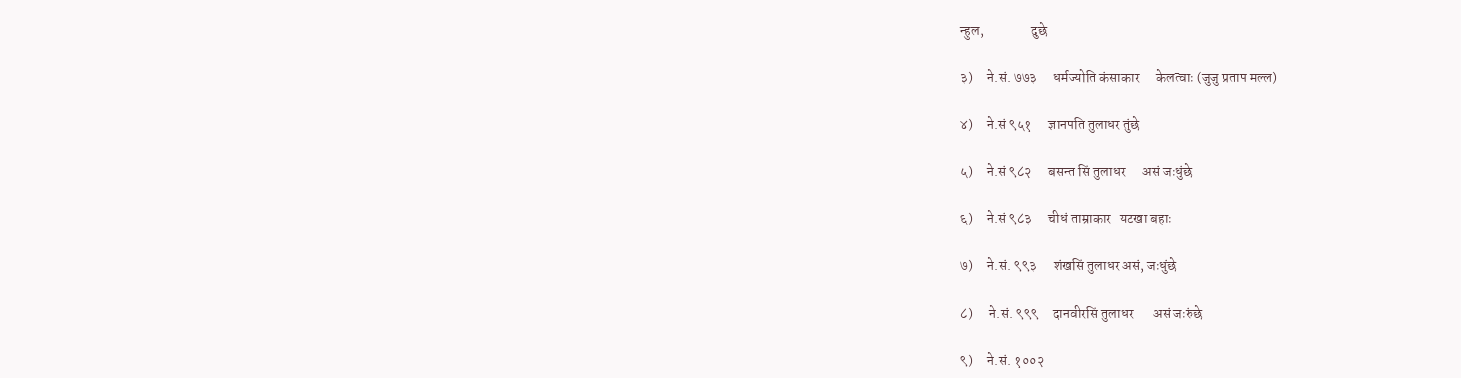न्हुल,                 दुछे

३)     ने.सं. ७७३      धर्मज्योति कंसाकार      केलत्वाः (जुजु प्रताप मल्ल)

४)     ने.सं ९५१      ज्ञानपति तुलाधर तुंछे

५)     ने.सं ९८२      बसन्त सिं तुलाधर      असं जःधुंछे

६)     ने.सं ९८३      चीधं ताम्राकार   यटखा बहाः

७)     ने.सं. ९९३      शंखसिं तुलाधर असं, जःधुंछे

८)      ने.सं. ९९९     दानवीरसिं तुलाधर       असं जःरुंछे

९)     ने.सं. १००२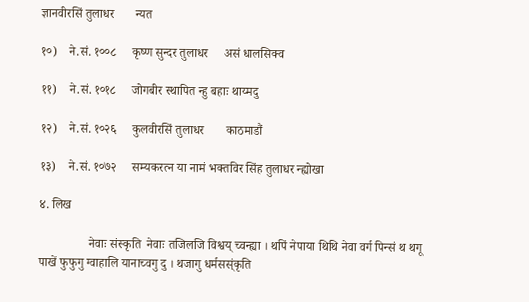ज्ञानवीरसिं तुलाधर       न्यत

१०)    ने.सं. १००८     कृष्ण सुन्दर तुलाधर     असं धालसिक्व

११)    ने.सं. १०१८     जोगबीर स्थापित न्हु बहाः थाय्मदु

१२)    ने.सं. १०२६     कुलवीरसिं तुलाधर       काठमाडौं

१३)    ने.सं. १०७२     सम्यकरत्न या नामं भक्तविर सिंह तुलाधर न्ह्योखा

४. लिख

                नेवाः संस्कृति  नेवाः तजिलजि विश्वय् च्वन्ह्या । थपिं नेपाया थिथि नेवा वर्ग पिन्सं थ थगू पाखें फुफुगु ग्वाहालि यानाच्वगु दु । थजागु धर्मसस्ंकृति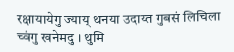रक्षायायेगु ज्याय् थनया उदाय्त गुबसं लिचिला च्वंगु खनेमदु । थुमि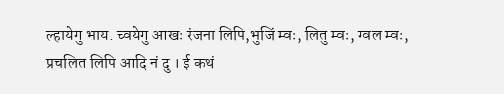ल्हायेगु भाय. च्वयेगु आखः रंजना लिपि,भुजिं म्वः, लितु म्वः, ग्वल म्वः, प्रचलित लिपि आदि नं दु । ई कथं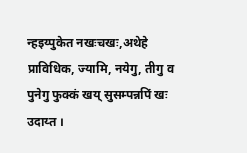न्हइय्पुकेत नखःचखः,अथेहे प्राविधिक, ज्यामि, नयेगु, तीगु व पुनेगु फुक्कं खय् सुसम्पन्नपिं खः उदाय्त ।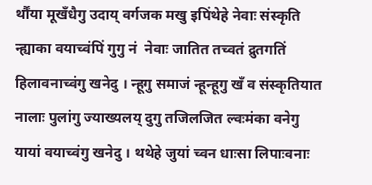र्थौंया मूखँधैगु उदाय् वर्गजक मखु इपिंथेहे नेवाः संस्कृति न्ह्याका वयाच्वंपिं गुगु नं  नेवाः जातित तच्वतं द्रुतगतिं हिलावनाच्वंगु खनेदु । न्हूगु समाजं न्हून्हूगु खँ व संस्कृतियात नालाः पुलांगु ज्याख्यलय् दुगु तजिलजित ल्वःमंका वनेगु यायां वयाच्वंगु खनेदु । थथेहे जुयां च्वन धाःसा लिपाःवनाः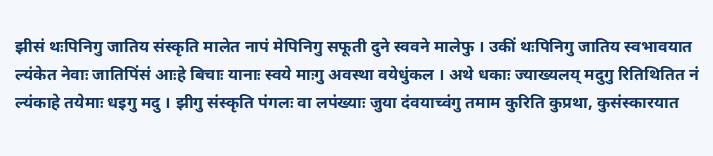झीसं थःपिनिगु जातिय संस्कृति मालेत नापं मेपिनिगु सफूती दुने स्ववने मालेफु । उकीं थःपिनिगु जातिय स्वभावयात ल्यंकेत नेवाः जातिपिंसं आःहे बिचाः यानाः स्वये माःगु अवस्था वयेधुंकल । अथे धकाः ज्याख्यलय् मदुगु रितिथितित नं ल्यंकाहे तयेमाः धइगु मदु । झीगु संस्कृति पंगलः वा लपंख्याः जुया दंवयाच्वंगु तमाम कुरिति कुप्रथा, कुसंस्कारयात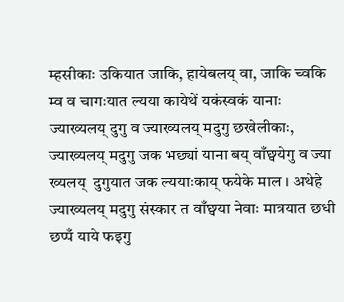म्हसीकाः उकियात जाकि, हायेबलय् वा, जाकि च्वकि म्व व चागःयात ल्यया कायेथें यकंस्वकं यानाः ज्याख्यलय् दुगु व ज्याख्यलय् मदुगु छखेलीकाः, ज्याख्यलय् मदुगु जक भछ्यां याना बय् वाँछ्वयेगु व ज्या ख्यलय्  दुगुयात जक ल्ययाःकाय् फयेके माल । अथेहे ज्याख्यलय् मदुगु संस्कार त वाँछ्वया नेवाः मात्रयात छधी छप्पँ याये फइगु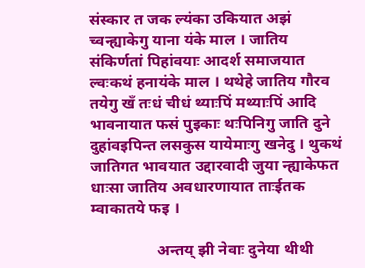संस्कार त जक ल्यंका उकियात अझं च्वन्ह्याकेगु याना यंके माल । जातिय संकिर्णतां पिहांवयाः आदर्श समाजयात ल्वःकथं हनायंके माल । थथेहे जातिय गौरव तयेगु खँ तःधं चीधं थ्याःपिं मथ्याःपिं आदि भावनायात फसं पुइकाः थःपिनिगु जाति दुने दुहांवइपिन्त लसकुस यायेमाःगु खनेदु । थुकथं जातिगत भावयात उद्दारवादी जुया न्ह्याकेफत धाःसा जातिय अवधारणायात ताःईतक म्वाकातये फइ ।

                 अन्तय् झी नेवाः दुनेया थीथी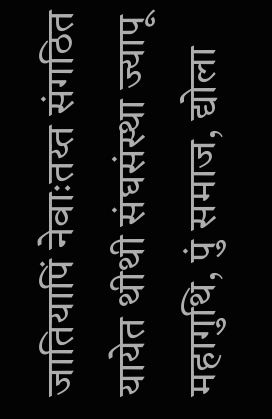जातियापिं नेवाःतय्त संगठित यायेत थीथी संघसंस्था ज्यापू महागुथि, पुं समाज, द्योला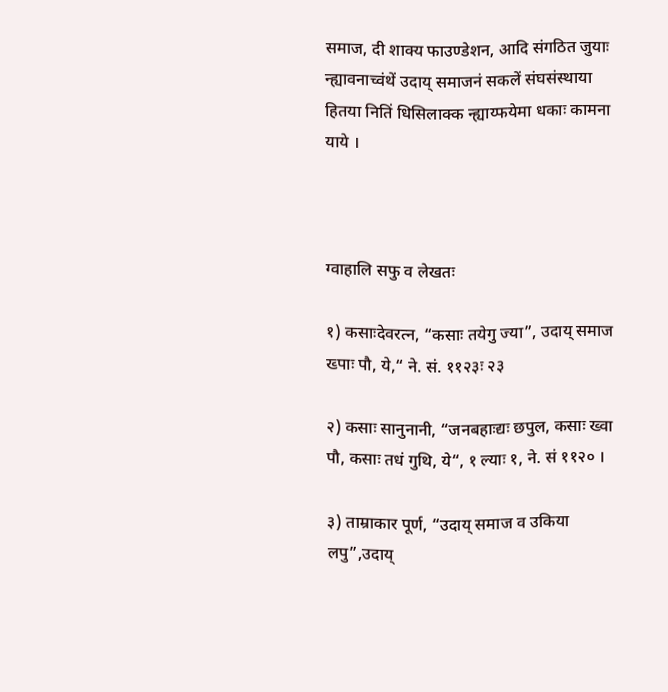समाज, दी शाक्य फाउण्डेशन, आदि संगठित जुयाः न्ह्यावनाच्वंथें उदाय् समाजनं सकलें संघसंस्थाया हितया नितिं धिसिलाक्क न्ह्याय्फयेमा धकाः कामना याये ।



ग्वाहालि सफु व लेखतः

१) कसाःदेवरत्न, “कसाः तयेगु ज्या”, उदाय् समाज  ख्पाः पौ, ये,“ ने. सं. ११२३ः २३

२) कसाः सानुनानी, “जनबहाःद्यः छपुल, कसाः ख्वा पौ, कसाः तधं गुथि, ये“, १ ल्याः १, ने. सं ११२० ।

३) ताम्राकार पूर्ण, “उदाय् समाज व उकिया लपु”,उदाय्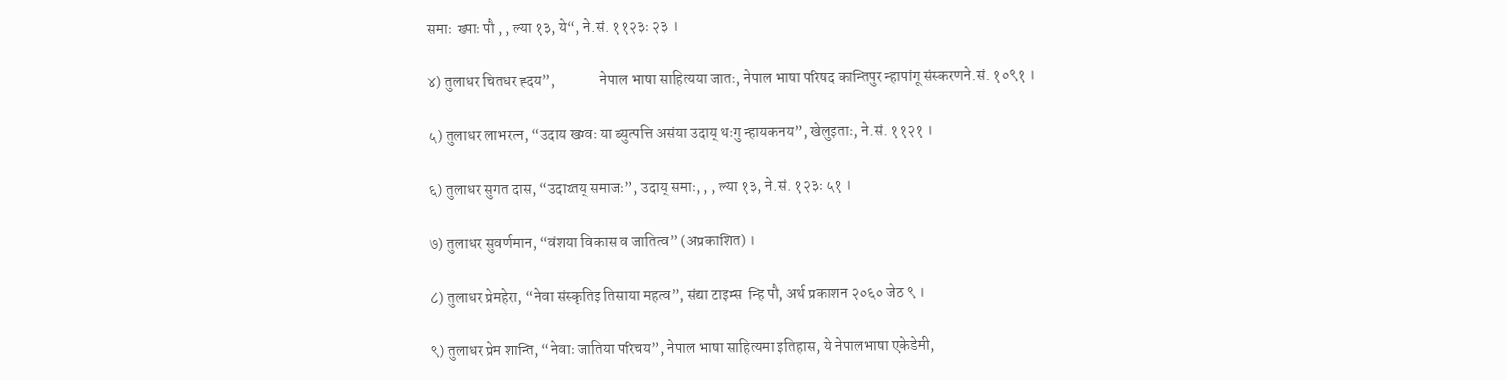समाः  ख्पाः पौ , , ल्या १३, ये“, ने.सं. ११२३ः २३ ।

४) तुलाधर चितधर ह्दय”,               नेपाल भाषा साहित्यया जातः, नेपाल भाषा परिषद कान्तिपुर न्हापांगू संस्करणने.सं. १०९१ ।

५) तुलाधर लाभरत्न, “उदाय खग्वः या ब्युत्पत्ति असंया उदाय् थःगु न्हायकनय”, खेलुइताः, ने.सं. ११२१ ।

६) तुलाधर सुगत दास, “उदाय्तय् समाजः”, उदाय् समाः, , , ल्या १३, ने.सं. १२३ः ५१ ।

७) तुलाधर सुवर्णमान, “वंशया विकास व जातित्व” (अप्रकाशित) ।

८) तुलाधर प्रेमहेरा, “नेवा संस्कृतिइ तिसाया महत्व”, संद्या टाइम्स  न्हि पौ, अर्थ प्रकाशन २०६० जेठ ९ ।

९) तुलाधर प्रेम शान्ति, “नेवाः जातिया परिचय”, नेपाल भाषा साहित्यमा इतिहास, ये नेपालभाषा एकेडेमी,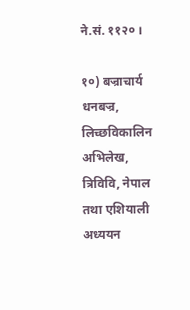ने.सं. ११२० ।

१०) बज्राचार्य धनबज्र, लिच्छविकालिन अभिलेख, त्रिविवि, नेपाल तथा एशियाली अध्ययन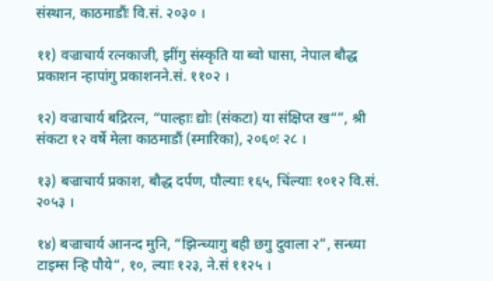संस्थान, काठमाडौंः वि.सं. २०३० ।

११) वज्राचार्य रत्नकाजी, झींगु संस्कृति या ब्वो घासा, नेपाल बौद्ध प्रकाशन न्हापांगु प्रकाशनने.सं. ११०२ ।

१२) वज्राचार्य बद्रिरत्न, “पाल्हाः द्योः (संकटा) या संक्षिप्त ख“”, श्री संकटा १२ वर्षे मेला काठमाडौं (स्मारिका), २०६०ः २८ ।

१३) बज्राचार्य प्रकाश, बौद्ध दर्पण, पौल्याः १६५, चिंल्याः १०१२ वि.सं. २०५३ ।

१४) बज्राचार्य आनन्द मुनि, “झिन्च्यागु बही छगु दुवाला २”, सन्ध्या टाइम्स न्हि पौये“, १०, ल्याः १२३, ने.सं ११२५ ।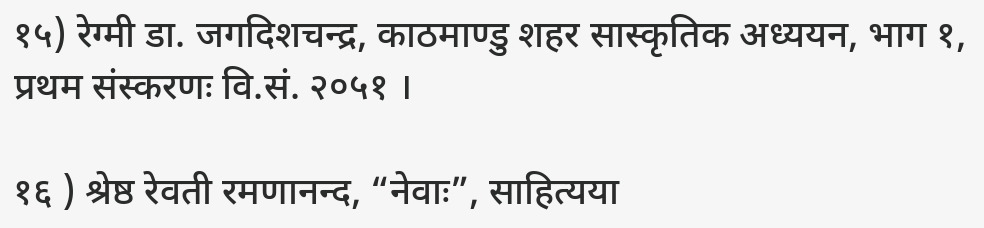१५) रेग्मी डा. जगदिशचन्द्र, काठमाण्डु शहर सास्कृतिक अध्ययन, भाग १, प्रथम संस्करणः वि.सं. २०५१ ।

१६ ) श्रेष्ठ रेवती रमणानन्द, “नेवाः”, साहित्यया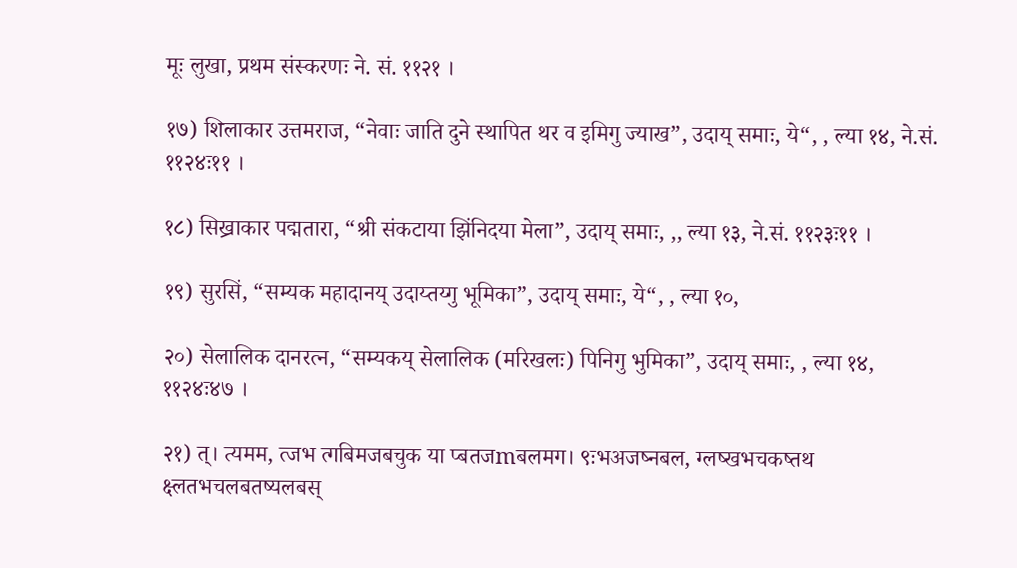मूः लुखा, प्रथम संस्करणः ने. सं. ११२१ ।

१७) शिलाकार उत्तमराज, “नेवाः जाति दुने स्थापित थर व इमिगु ज्याख”, उदाय् समाः, ये“, , ल्या १४, ने.सं. ११२४ः११ ।

१८) सिख्राकार पद्मतारा, “श्री संकटाया झिंनिदया मेला”, उदाय् समाः, ,, ल्या १३, ने.सं. ११२३ः११ ।

१९) सुरसिं, “सम्यक महादानय् उदाय्तय्गु भूमिका”, उदाय् समाः, ये“, , ल्या १०,

२०) सेलालिक दानरत्न, “सम्यकय् सेलालिक (मरिखलः) पिनिगु भुमिका”, उदाय् समाः, , ल्या १४, ११२४ः४७ ।

२१) त्। त्यमम, त्जभ त्गबिमजबचुक या प्बतजmबलमग। ९ःभअजष्नबल, ग्लष्खभचकष्तथ क्ष्लतभचलबतष्यलबस्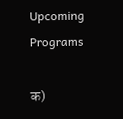Upcoming Programs

क)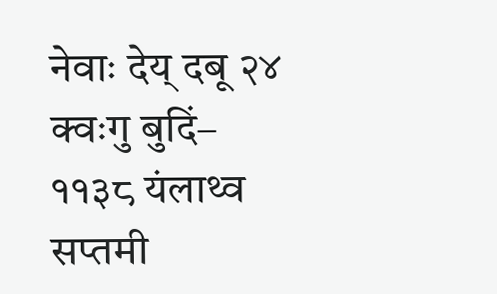नेवाः देय् दबू २४ क्वःगु बुदिं– ११३८ यंलाथ्व सप्तमी